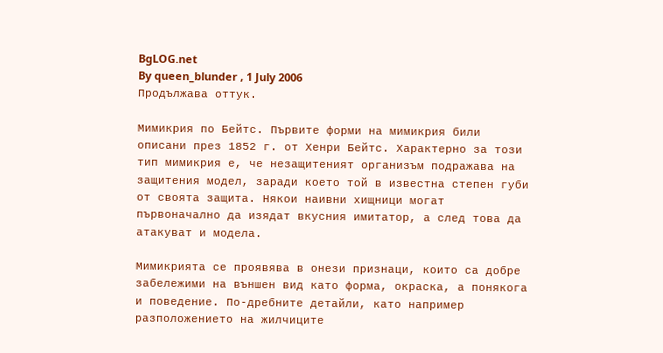BgLOG.net
By queen_blunder , 1 July 2006
Продължава оттук.

Мимикрия по Бейтс. Първите форми на мимикрия били описани през 1852 г. от Хенри Бейтс. Характерно за този тип мимикрия е, че незащитеният организъм подражава на защитения модел, заради което той в известна степен губи от своята защита. Някои наивни хищници могат първоначално да изядат вкусния имитатор, а след това да атакуват и модела.

Мимикрията се проявява в онези признаци, които са добре забележими на външен вид като форма, окраска, а понякога и поведение. По-дребните детайли, като например разположението на жилчиците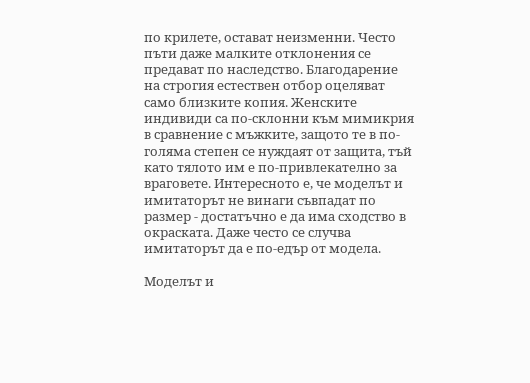по крилете, остават неизменни. Често пъти даже малките отклонения се предават по наследство. Благодарение на строгия естествен отбор оцеляват само близките копия. Женските индивиди са по-склонни към мимикрия в сравнение с мъжките, защото те в по-голяма степен се нуждаят от защита, тъй като тялото им е по-привлекателно за враговете. Интересното е, че моделът и имитаторът не винаги съвпадат по размер - достатъчно е да има сходство в окраската. Даже често се случва имитаторът да е по-едър от модела.

Моделът и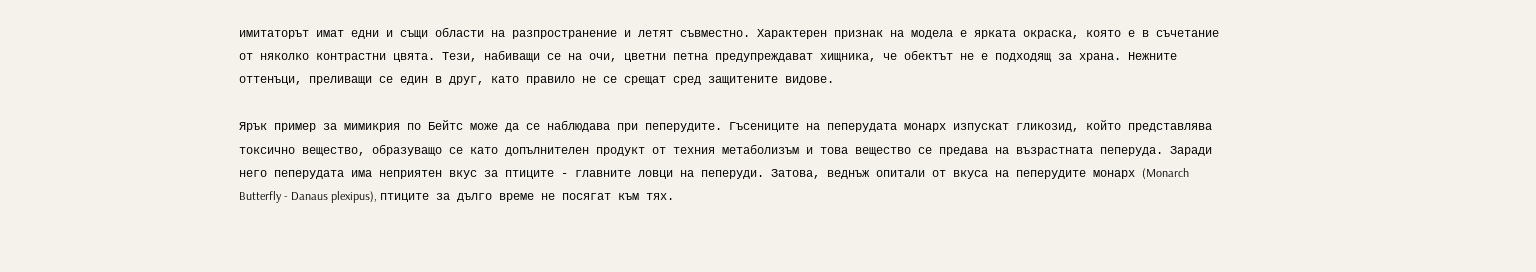имитаторът имат едни и същи области на разпространение и летят съвместно. Характерен признак на модела е ярката окраска, която е в съчетание от няколко контрастни цвята. Тези, набиващи се на очи, цветни петна предупреждават хищника, че обектът не е подходящ за храна. Нежните оттенъци, преливащи се един в друг, като правило не се срещат сред защитените видове.

Ярък пример за мимикрия по Бейтс може да се наблюдава при пеперудите. Гъсениците на пеперудата монарх изпускат гликозид, който представлява токсично вещество, образуващо се като допълнителен продукт от техния метаболизъм и това вещество се предава на възрастната пеперуда. Заради него пеперудата има неприятен вкус за птиците - главните ловци на пеперуди. Затова, веднъж опитали от вкуса на пеперудите монарх (Monarch Butterfly - Danaus plexipus), птиците за дълго време не посягат към тях.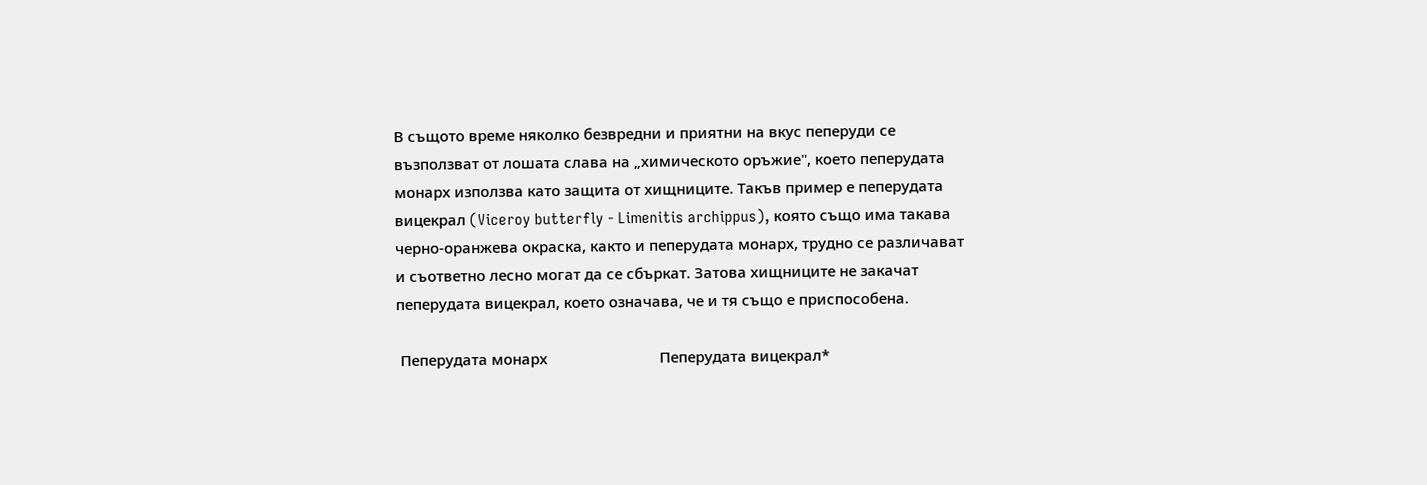В същото време няколко безвредни и приятни на вкус пеперуди се възползват от лошата слава на „химическото оръжие", което пеперудата монарх използва като защита от хищниците. Такъв пример е пеперудата вицекрал (Viceroy butterfly - Limenitis archippus), която също има такава черно-оранжева окраска, както и пеперудата монарх, трудно се различават и съответно лесно могат да се сбъркат. Затова хищниците не закачат пеперудата вицекрал, което означава, че и тя също е приспособена.

 Пеперудата монарх                            Пеперудата вицекрал*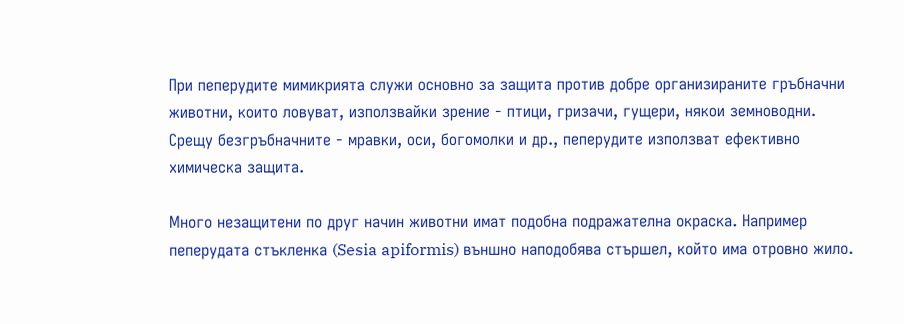При пеперудите мимикрията служи основно за защита против добре организираните гръбначни животни, които ловуват, използвайки зрение - птици, гризачи, гущери, някои земноводни. Срещу безгръбначните - мравки, оси, богомолки и др., пеперудите използват ефективно химическа защита.

Много незащитени по друг начин животни имат подобна подражателна окраска. Например пеперудата стъкленка (Sesia apiformis) външно наподобява стършел, който има отровно жило.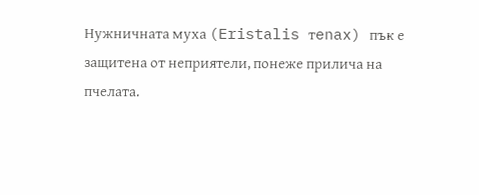Нужничната муха (Eristalis тenax) пък е защитена от неприятели, понеже прилича на пчелата.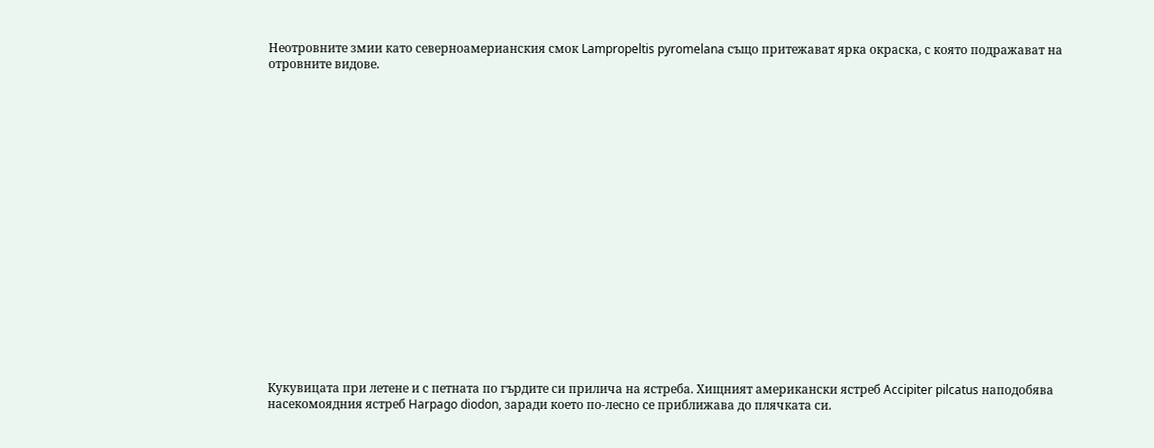Неотровните змии като северноамерианския смок Lampropeltis pyromelana също притежават ярка окраска, с която подражават на отровните видове.



















Кукувицата при летене и с петната по гърдите си прилича на ястреба. Хищният американски ястреб Accipiter pilcatus наподобява насекомоядния ястреб Harpago diodon, заради което по-лесно се приближава до плячката си.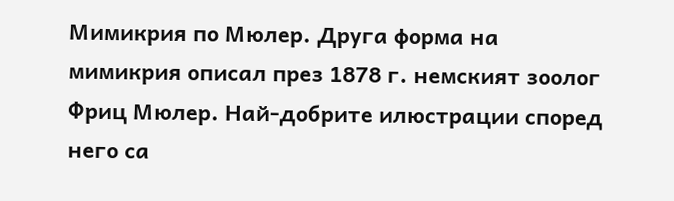Мимикрия по Мюлер. Друга форма на мимикрия описал през 1878 г. немският зоолог Фриц Мюлер. Най-добрите илюстрации според него са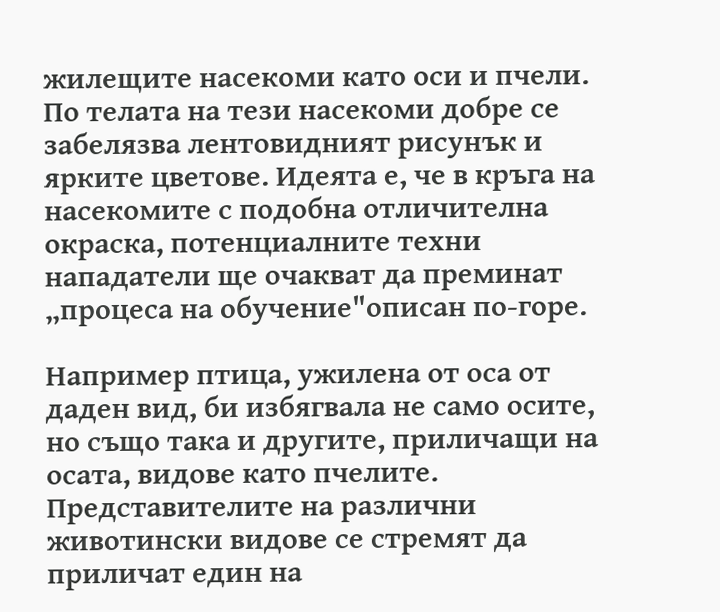жилещите насекоми като оси и пчели. По телата на тези насекоми добре се забелязва лентовидният рисунък и ярките цветове. Идеята е, че в кръга на насекомите с подобна отличителна окраска, потенциалните техни нападатели ще очакват да преминат „процеса на обучение"описан по-горе.

Например птица, ужилена от оса от даден вид, би избягвала не само осите, но също така и другите, приличащи на осата, видове като пчелите. Представителите на различни животински видове се стремят да приличат един на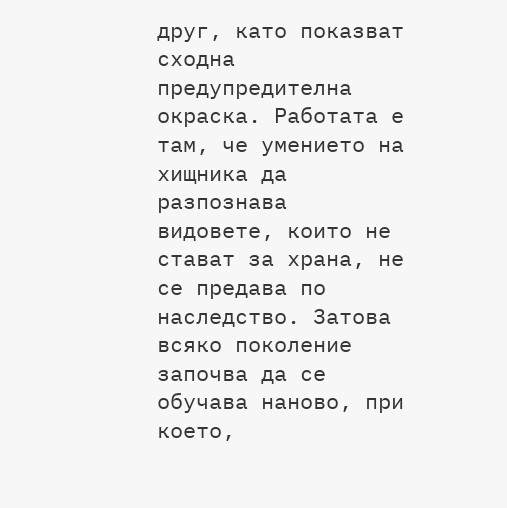друг, като показват сходна предупредителна окраска. Работата е там, че умението на хищника да разпознава видовете, които не стават за храна, не се предава по наследство. Затова всяко поколение започва да се обучава наново, при което,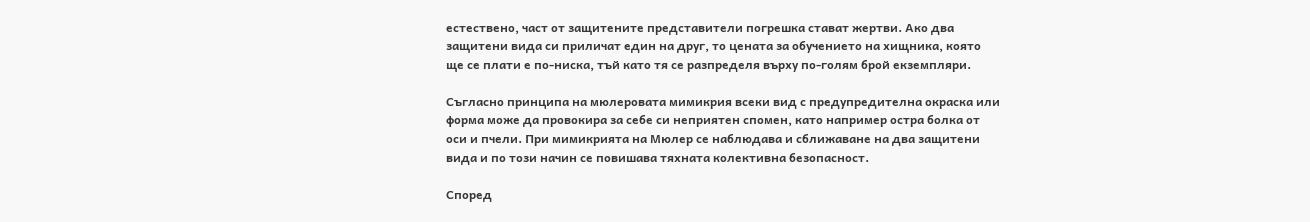естествено, част от защитените представители погрешка стават жертви. Ако два защитени вида си приличат един на друг, то цената за обучението на хищника, която ще се плати е по-ниска, тъй като тя се разпределя върху по-голям брой екземпляри.

Съгласно принципа на мюлеровата мимикрия всеки вид с предупредителна окраска или форма може да провокира за себе си неприятен спомен, като например остра болка от оси и пчели. При мимикрията на Мюлер се наблюдава и сближаване на два защитени вида и по този начин се повишава тяхната колективна безопасност.

Според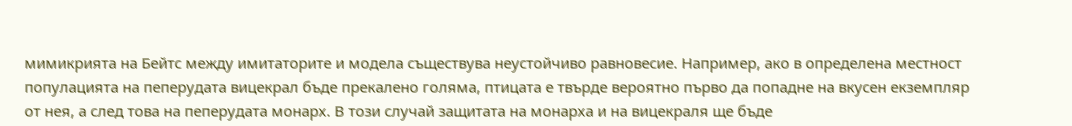мимикрията на Бейтс между имитаторите и модела съществува неустойчиво равновесие. Например, ако в определена местност популацията на пеперудата вицекрал бъде прекалено голяма, птицата е твърде вероятно първо да попадне на вкусен екземпляр от нея, а след това на пеперудата монарх. В този случай защитата на монарха и на вицекраля ще бъде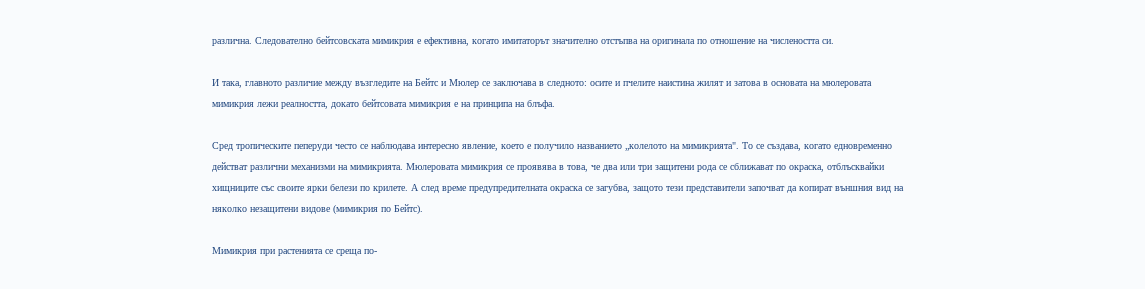различна. Следователно бейтсовската мимикрия е ефективна, когато имитаторът значително отстъпва на оригинала по отношение на числеността си.

И така, главното различие между възгледите на Бейтс и Мюлер се заключава в следното: осите и пчелите наистина жилят и затова в основата на мюлеровата мимикрия лежи реалността, докато бейтсовата мимикрия е на принципа на блъфа.

Сред тропическите пеперуди често се наблюдава интересно явление, което е получило названието „колелото на мимикрията". То се създава, когато едновременно действат различни механизми на мимикрията. Мюлеровата мимикрия се проявява в това, че два или три защитени рода се сближават по окраска, отблъсквайки хищниците със своите ярки белези по крилете. А след време предупредителната окраска се загубва, защото тези представители започват да копират външния вид на няколко незащитени видове (мимикрия по Бейтс).

Мимикрия при растенията се среща по-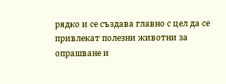рядко и се създава главно с цел да се привлекат полезни животни за опрашване и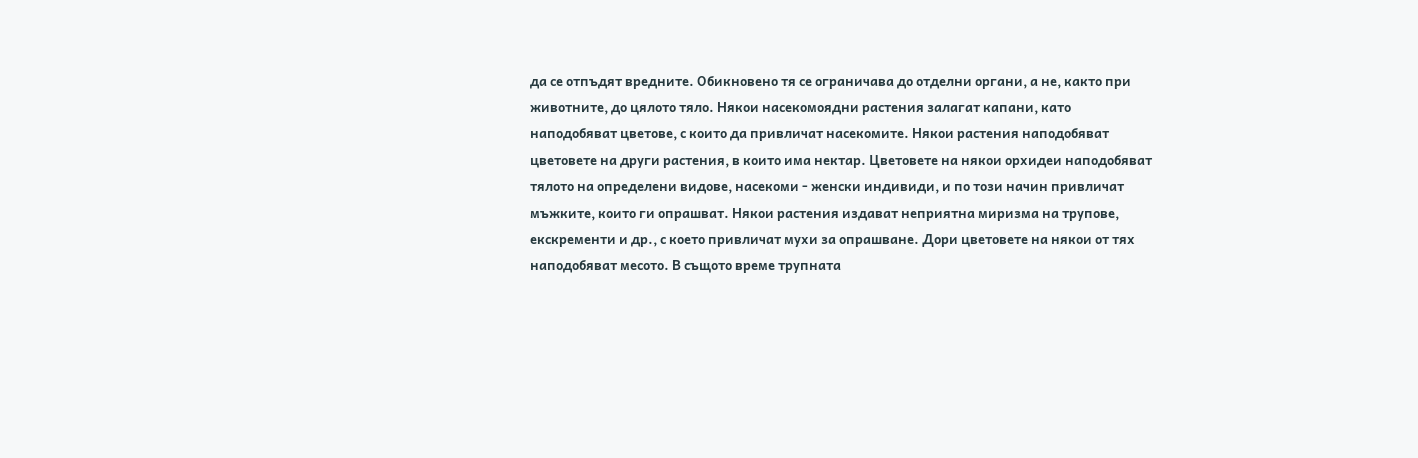да се отпъдят вредните. Обикновено тя се ограничава до отделни органи, а не, както при животните, до цялото тяло. Някои насекомоядни растения залагат капани, като наподобяват цветове, с които да привличат насекомите. Някои растения наподобяват цветовете на други растения, в които има нектар. Цветовете на някои орхидеи наподобяват тялото на определени видове, насекоми - женски индивиди, и по този начин привличат мъжките, които ги опрашват. Някои растения издават неприятна миризма на трупове, екскременти и др., с което привличат мухи за опрашване. Дори цветовете на някои от тях наподобяват месото. В същото време трупната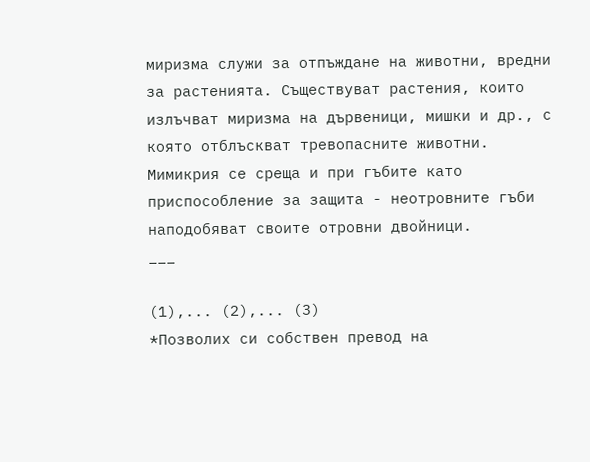миризма служи за отпъждане на животни, вредни за растенията. Съществуват растения, които излъчват миризма на дървеници, мишки и др., с която отблъскват тревопасните животни. Мимикрия се среща и при гъбите като приспособление за защита - неотровните гъби наподобяват своите отровни двойници.
___

(1),... (2),... (3)
*Позволих си собствен превод на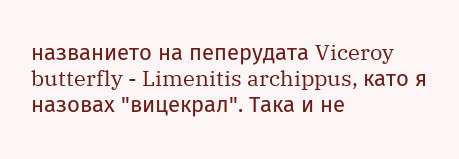названието на пеперудата Viceroy butterfly - Limenitis archippus, като я назовах "вицекрал". Така и не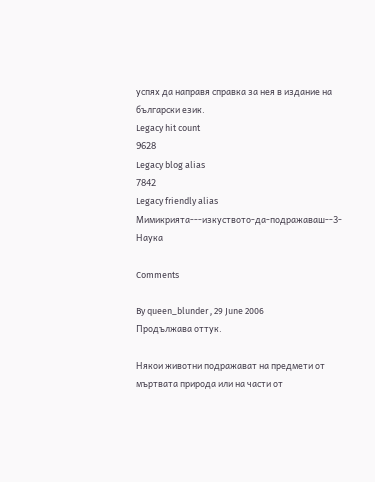успях да направя справка за нея в издание на български език.
Legacy hit count
9628
Legacy blog alias
7842
Legacy friendly alias
Мимикрията---изкуството-да-подражаваш--3-
Наука

Comments

By queen_blunder , 29 June 2006
Продължава оттук.

Някои животни подражават на предмети от мъртвата природа или на части от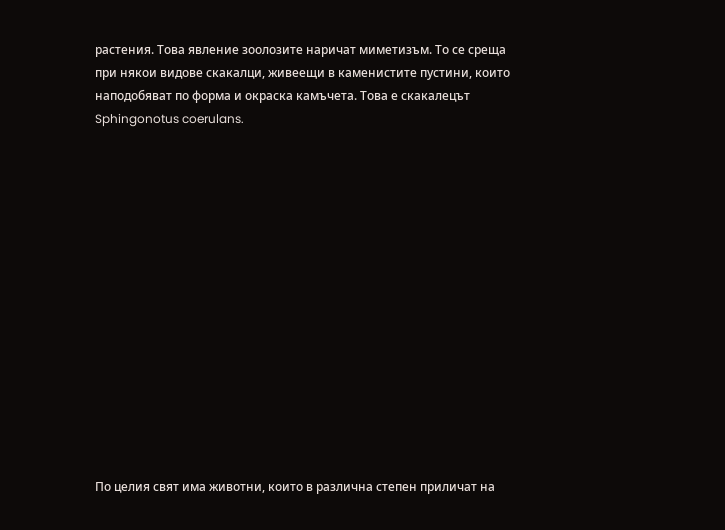растения. Това явление зоолозите наричат миметизъм. То се среща при някои видове скакалци, живеещи в каменистите пустини, които наподобяват по форма и окраска камъчета. Това е скакалецът Sphingonotus coerulans.















По целия свят има животни, които в различна степен приличат на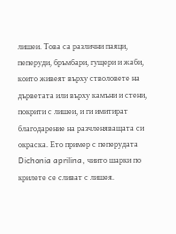лишеи. Това са различни паяци, пеперуди, бръмбари, гущери и жаби, които живеят върху стволовете на дърветата или върху камъни и стени, покрити с лишеи, и ги имитират благодарение на разчленяващата си окраска. Ето пример с пеперудата Dichonia aprilina, чиито шарки по крилете се сливат с лишея.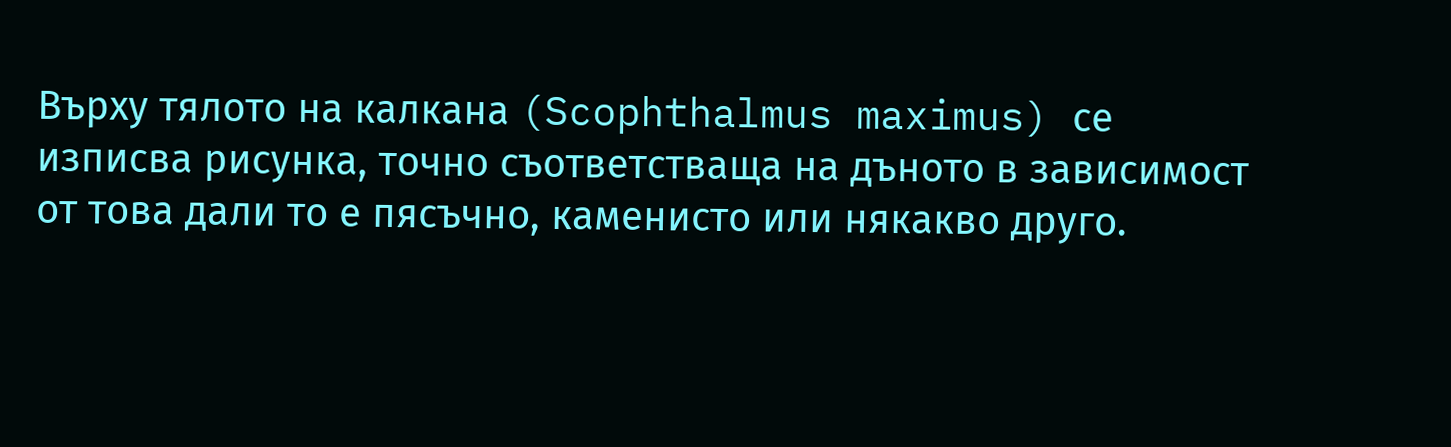Върху тялото на калкана (Scophthalmus maximus) се изписва рисунка, точно съответстваща на дъното в зависимост от това дали то е пясъчно, каменисто или някакво друго.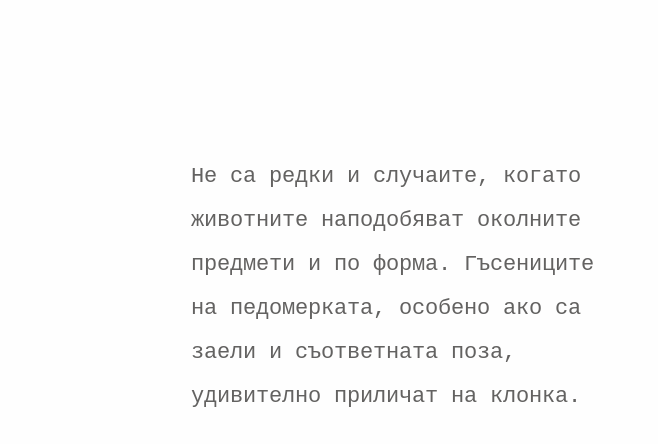Не са редки и случаите, когато животните наподобяват околните предмети и по форма. Гъсениците на педомерката, особено ако са заели и съответната поза, удивително приличат на клонка.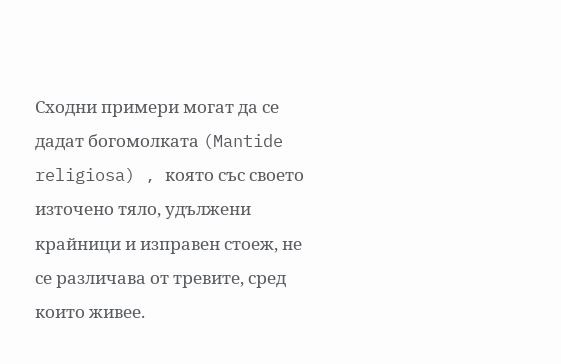Сходни примери могат да се дадат богомолката (Mantide religiosa) , която със своето източено тяло, удължени крайници и изправен стоеж, не се различава от тревите, сред които живее.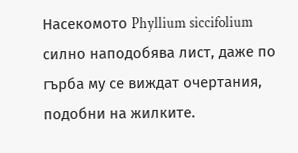Насекомото Phyllium siccifolium силно наподобява лист, даже по гърба му се виждат очертания, подобни на жилките.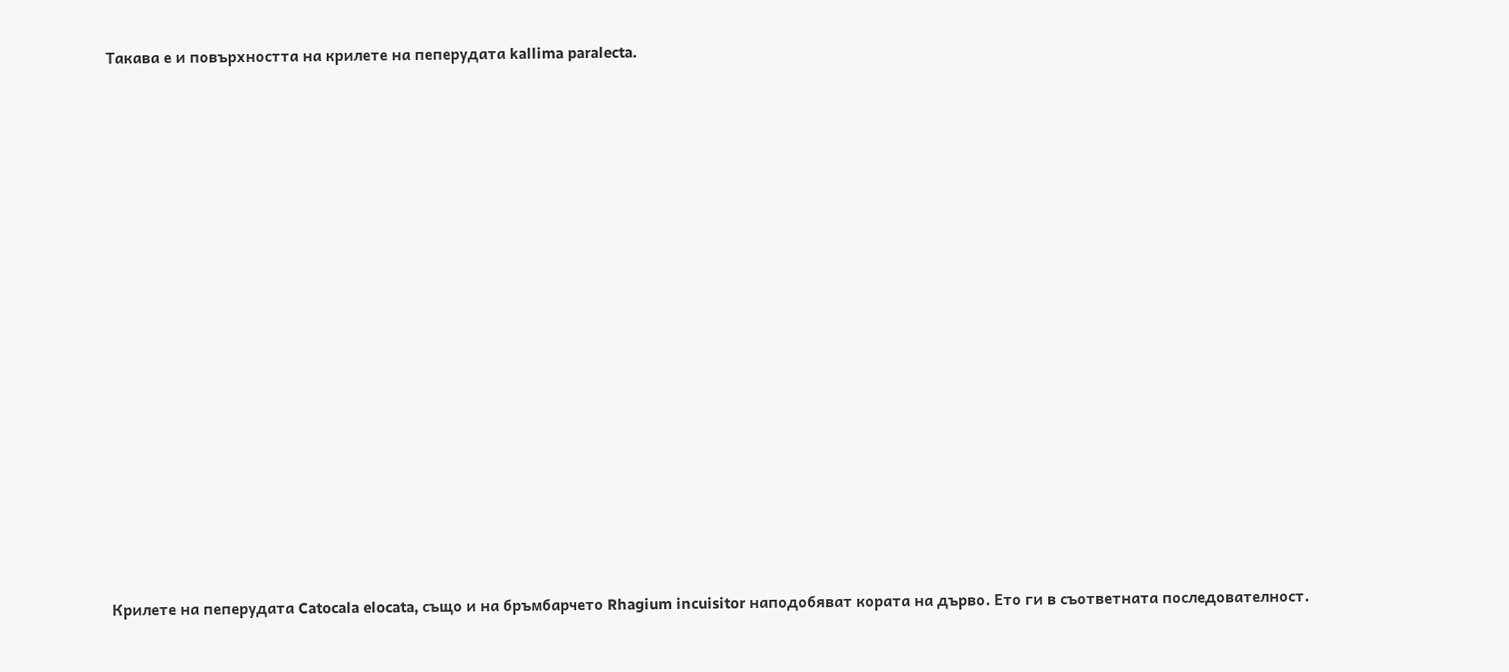Такава е и повърхността на крилете на пеперудата kallima paralecta.






















Крилете на пеперудата Catocala elocata, също и на бръмбарчето Rhagium incuisitor наподобяват кората на дърво. Ето ги в съответната последователност.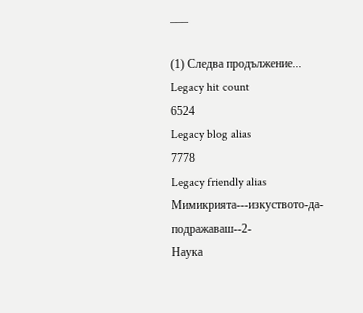___

(1) Следва продължение...
Legacy hit count
6524
Legacy blog alias
7778
Legacy friendly alias
Мимикрията---изкуството-да-подражаваш--2-
Наука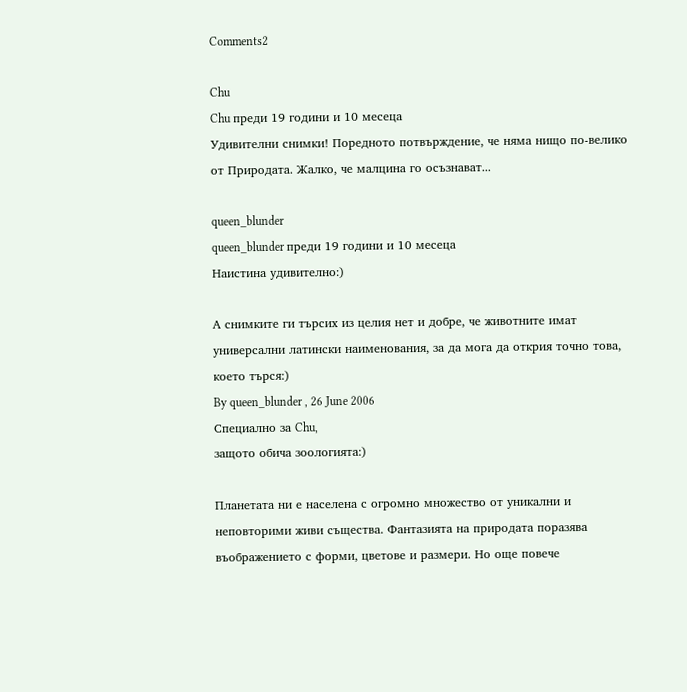Comments2

Chu
Chu преди 19 години и 10 месеца
Удивителни снимки! Поредното потвърждение, че няма нищо по-велико от Природата. Жалко, че малцина го осъзнават...

queen_blunder
queen_blunder преди 19 години и 10 месеца
Наистина удивително:)

А снимките ги търсих из целия нет и добре, че животните имат универсални латински наименования, за да мога да открия точно това, което търся:)
By queen_blunder , 26 June 2006
Специално за Chu,
защото обича зоологията:)

Планетата ни е населена с огромно множество от уникални и неповторими живи същества. Фантазията на природата поразява въображението с форми, цветове и размери. Но още повече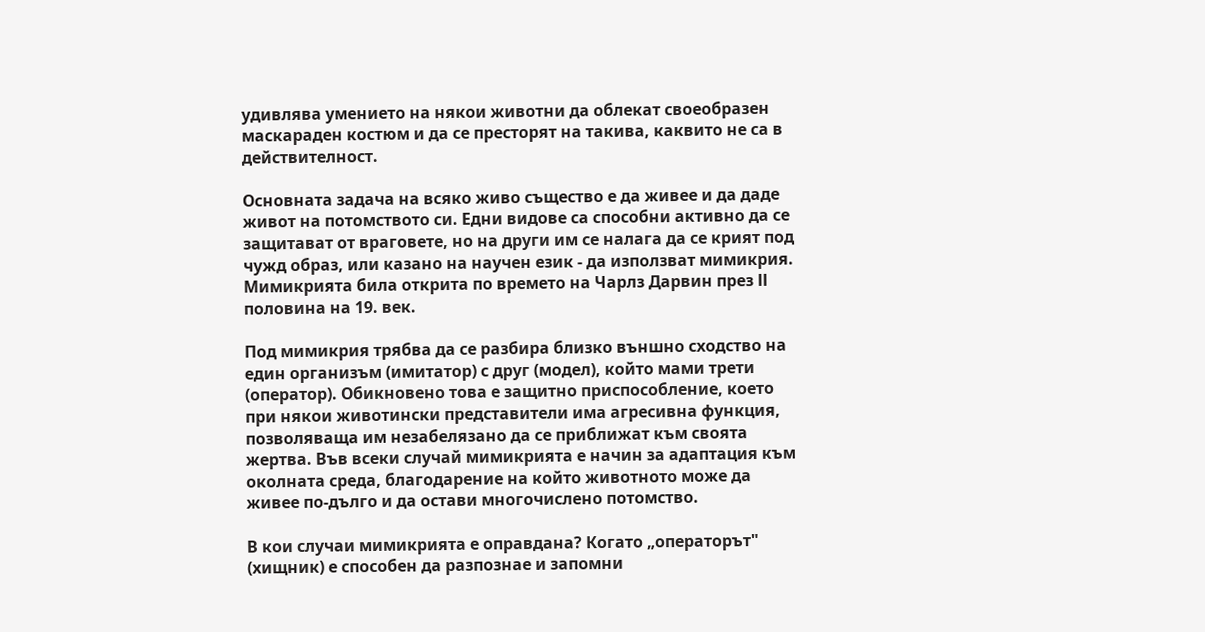удивлява умението на някои животни да облекат своеобразен маскараден костюм и да се престорят на такива, каквито не са в действителност.

Основната задача на всяко живо същество е да живее и да даде живот на потомството си. Едни видове са способни активно да се защитават от враговете, но на други им се налага да се крият под чужд образ, или казано на научен език - да използват мимикрия. Мимикрията била открита по времето на Чарлз Дарвин през ІІ половина на 19. век.

Под мимикрия трябва да се разбира близко външно сходство на един организъм (имитатор) с друг (модел), който мами трети (оператор). Обикновено това е защитно приспособление, което при някои животински представители има агресивна функция, позволяваща им незабелязано да се приближат към своята жертва. Във всеки случай мимикрията е начин за адаптация към околната среда, благодарение на който животното може да живее по-дълго и да остави многочислено потомство.

В кои случаи мимикрията е оправдана? Когато „операторът" (хищник) е способен да разпознае и запомни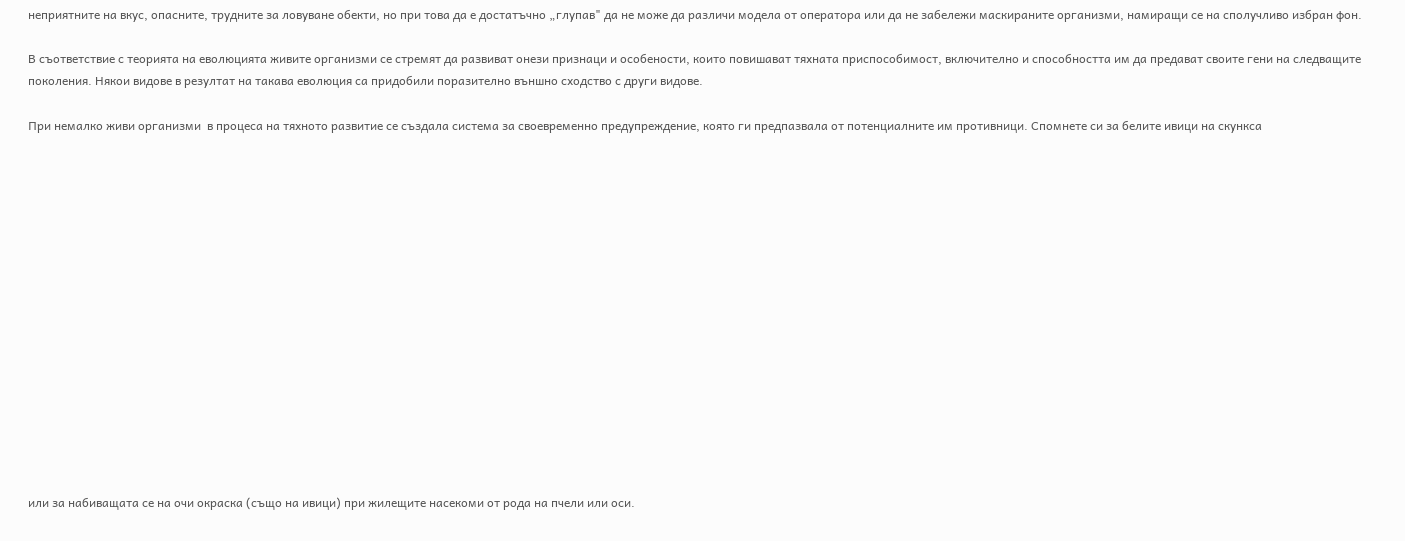неприятните на вкус, опасните, трудните за ловуване обекти, но при това да е достатъчно „глупав" да не може да различи модела от оператора или да не забележи маскираните организми, намиращи се на сполучливо избран фон.

В съответствие с теорията на еволюцията живите организми се стремят да развиват онези признаци и особености, които повишават тяхната приспособимост, включително и способността им да предават своите гени на следващите поколения. Някои видове в резултат на такава еволюция са придобили поразително външно сходство с други видове.

При немалко живи организми  в процеса на тяхното развитие се създала система за своевременно предупреждение, която ги предпазвала от потенциалните им противници. Спомнете си за белите ивици на скункса
















или за набиващата се на очи окраска (също на ивици) при жилещите насекоми от рода на пчели или оси.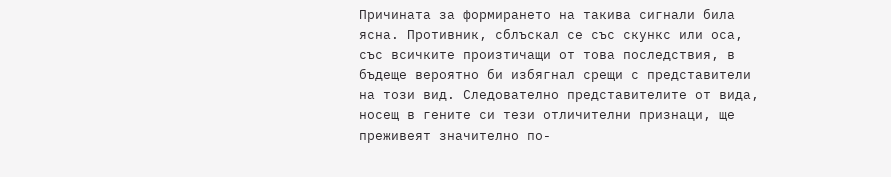Причината за формирането на такива сигнали била ясна. Противник, сблъскал се със скункс или оса, със всичките произтичащи от това последствия, в бъдеще вероятно би избягнал срещи с представители на този вид. Следователно представителите от вида, носещ в гените си тези отличителни признаци, ще преживеят значително по-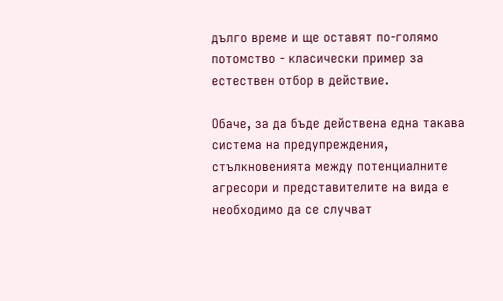дълго време и ще оставят по-голямо потомство - класически пример за естествен отбор в действие.

Обаче, за да бъде действена една такава система на предупреждения, стълкновенията между потенциалните агресори и представителите на вида е необходимо да се случват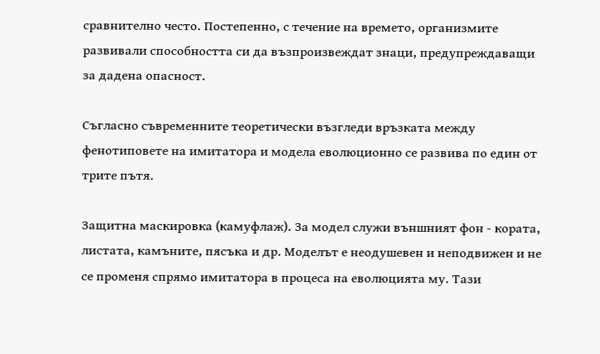сравнително често. Постепенно, с течение на времето, организмите развивали способността си да възпроизвеждат знаци, предупреждаващи за дадена опасност.

Съгласно съвременните теоретически възгледи връзката между фенотиповете на имитатора и модела еволюционно се развива по един от трите пътя.

Защитна маскировка (камуфлаж). За модел служи външният фон - кората, листата, камъните, пясъка и др. Моделът е неодушевен и неподвижен и не се променя спрямо имитатора в процеса на еволюцията му. Тази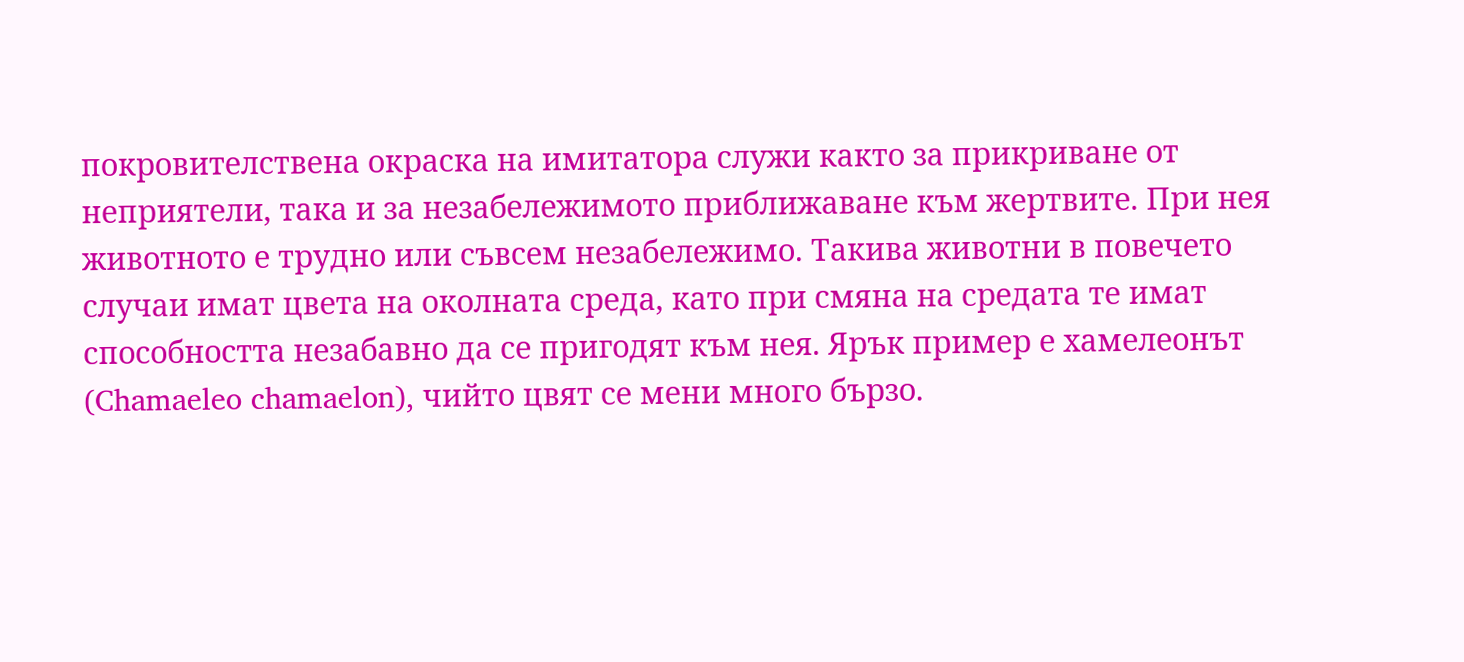покровителствена окраска на имитатора служи както за прикриване от неприятели, така и за незабележимото приближаване към жертвите. При нея животното е трудно или съвсем незабележимо. Такива животни в повечето случаи имат цвета на околната среда, като при смяна на средата те имат способността незабавно да се пригодят към нея. Ярък пример е хамелеонът (Chamaeleo chamaelon), чийто цвят се мени много бързо.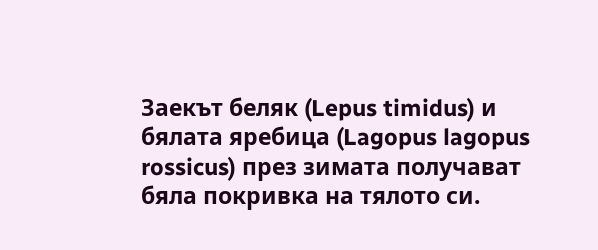Заекът беляк (Lepus timidus) и бялата яребица (Lagopus lagopus rossicus) през зимата получават бяла покривка на тялото си.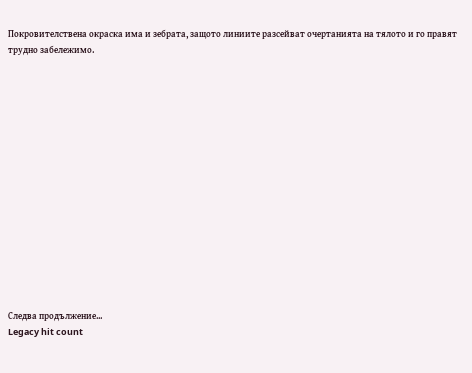Покровителствена окраска има и зебрата, защото линиите разсейват очертанията на тялото и го правят трудно забележимо.















Следва продължение...
Legacy hit count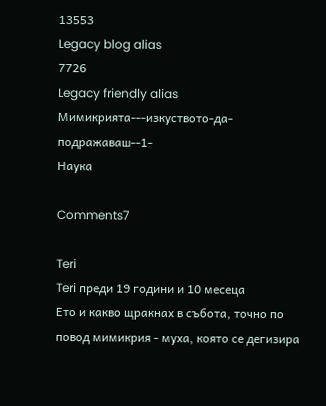13553
Legacy blog alias
7726
Legacy friendly alias
Мимикрията---изкуството-да-подражаваш--1-
Наука

Comments7

Teri
Teri преди 19 години и 10 месеца
Ето и какво щракнах в събота, точно по повод мимикрия - муха, която се дегизира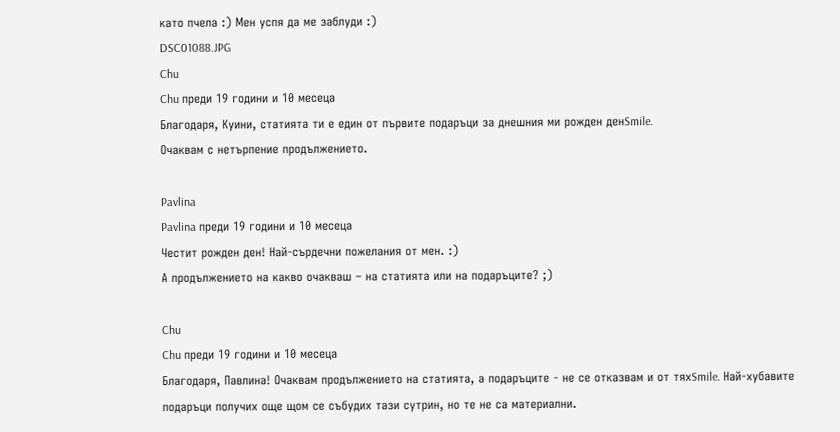като пчела :) Мен успя да ме заблуди :)
DSC01088.JPG
Chu
Chu преди 19 години и 10 месеца
Благодаря, Куини, статията ти е един от първите подаръци за днешния ми рожден денSmile.
Очаквам с нетърпение продължението.

Pavlina
Pavlina преди 19 години и 10 месеца
Честит рожден ден! Най-сърдечни пожелания от мен. :)
А продължението на какво очакваш – на статията или на подаръците? ;)

Chu
Chu преди 19 години и 10 месеца
Благодаря, Павлина! Очаквам продължението на статията, а подаръците - не се отказвам и от тяхSmile. Най-хубавите подаръци получих още щом се събудих тази сутрин, но те не са материални.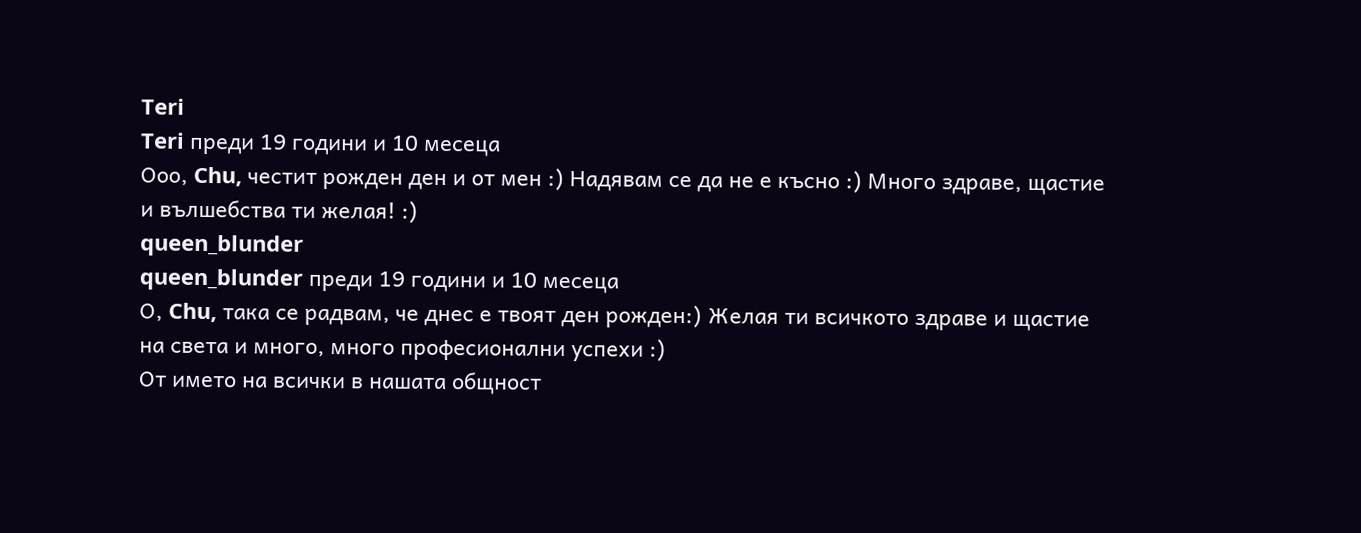Teri
Teri преди 19 години и 10 месеца
Ооо, Chu, честит рожден ден и от мен :) Надявам се да не е късно :) Много здраве, щастие и вълшебства ти желая! :)
queen_blunder
queen_blunder преди 19 години и 10 месеца
О, Chu, така се радвам, че днес е твоят ден рожден:) Желая ти всичкото здраве и щастие на света и много, много професионални успехи :)
От името на всички в нашата общност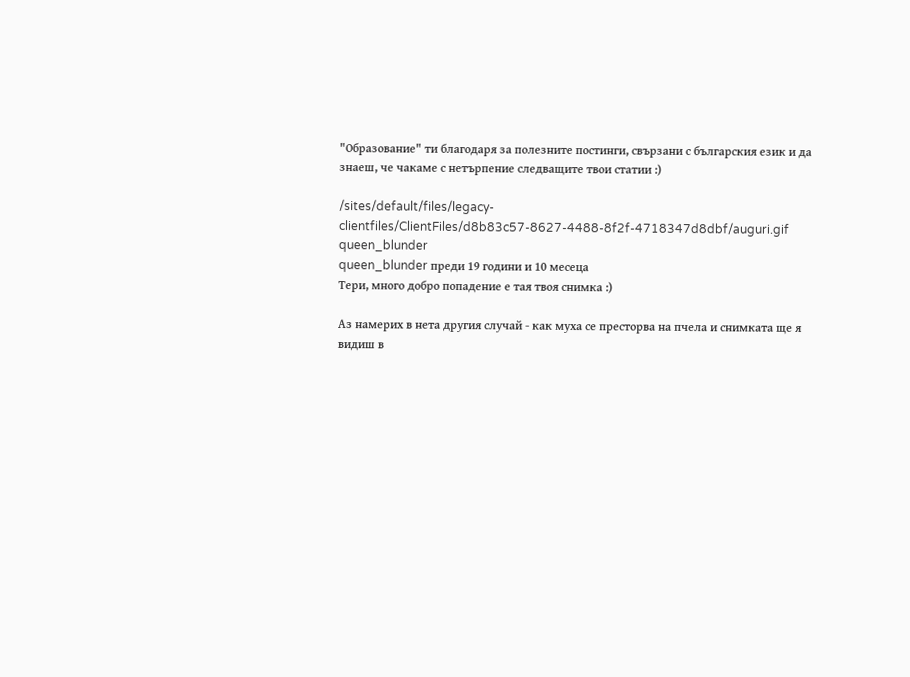"Образование" ти благодаря за полезните постинги, свързани с българския език и да знаеш, че чакаме с нетърпение следващите твои статии :)

/sites/default/files/legacy-clientfiles/ClientFiles/d8b83c57-8627-4488-8f2f-4718347d8dbf/auguri.gif
queen_blunder
queen_blunder преди 19 години и 10 месеца
Тери, много добро попадение е тая твоя снимка :)

Аз намерих в нета другия случай - как муха се престорва на пчела и снимката ще я видиш в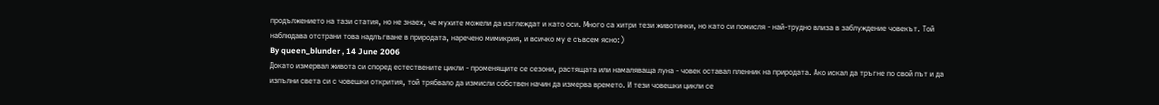продължението на тази статия, но не знаех, че мухите можели да изглеждат и като оси. Много са хитри тези животинки, но като си помисля - най-трудно влиза в заблуждение човекът. Той наблюдава отстрани това надлъгване в природата, наречено мимикрия, и всичко му е съвсем ясно:)
By queen_blunder , 14 June 2006
Докато измервал живота си според естествените цикли - променящите се сезони, растящата или намаляваща луна - човек оставал пленник на природата. Ако искал да тръгне по свой път и да изпълни света си с човешки открития, той трябвало да измисли собствен начин да измерва времето. И тези човешки цикли се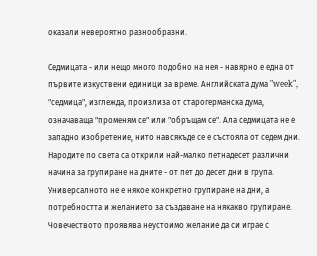оказали невероятно разнообразни.

Седмицата - или нещо много подобно на нея - навярно е една от първите изкуствени единици за време. Английската дума "week", "седмица", изглежда, произлиза от старогерманска дума, означаваща "променям се" или "обръщам се". Ала седмицата не е западно изобретение, нито навсякъде се е състояла от седем дни. Народите по света са открили най-малко петнадесет различни начина за групиране на дните - от пет до десет дни в група. Универсалното не е някое конкретно групиране на дни, а потребността и желанието за създаване на някакво групиране. Човечеството проявява неустоимо желание да си играе с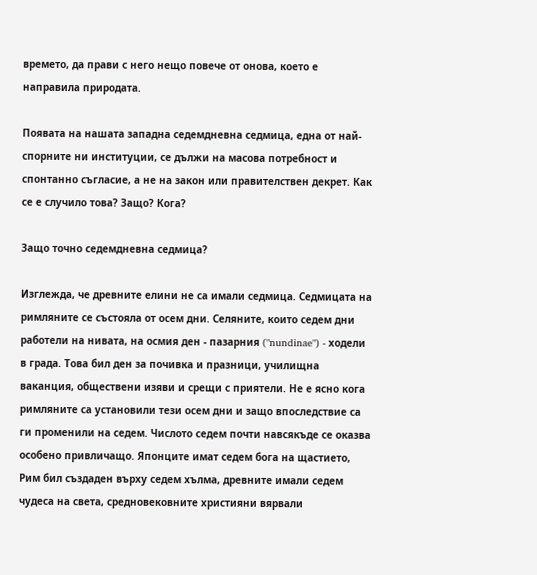времето, да прави с него нещо повече от онова, което е направила природата.

Появата на нашата западна седемдневна седмица, една от най-спорните ни институции, се дължи на масова потребност и спонтанно съгласие, а не на закон или правителствен декрет. Как се е случило това? Защо? Кога?

Защо точно седемдневна седмица?

Изглежда, че древните елини не са имали седмица. Седмицата на римляните се състояла от осем дни. Селяните, които седем дни работели на нивата, на осмия ден - пазарния ("nundinae") - ходели в града. Това бил ден за почивка и празници, училищна ваканция, обществени изяви и срещи с приятели. Не е ясно кога римляните са установили тези осем дни и защо впоследствие са ги променили на седем. Числото седем почти навсякъде се оказва особено привличащо. Японците имат седем бога на щастието, Рим бил създаден върху седем хълма, древните имали седем чудеса на света, средновековните християни вярвали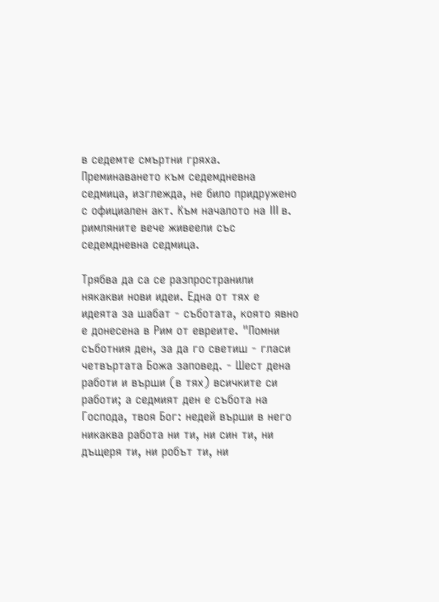в седемте смъртни гряха. Преминаването към седемдневна седмица, изглежда, не било придружено с официален акт. Към началото на III в. римляните вече живеели със седемдневна седмица.

Трябва да са се разпространили някакви нови идеи. Една от тях е идеята за шабат - съботата, която явно е донесена в Рим от евреите. "Помни съботния ден, за да го светиш - гласи четвъртата Божа заповед. - Шест дена работи и върши (в тях) всичките си работи; а седмият ден е събота на Господа, твоя Бог: недей върши в него никаква работа ни ти, ни син ти, ни дъщеря ти, ни робът ти, ни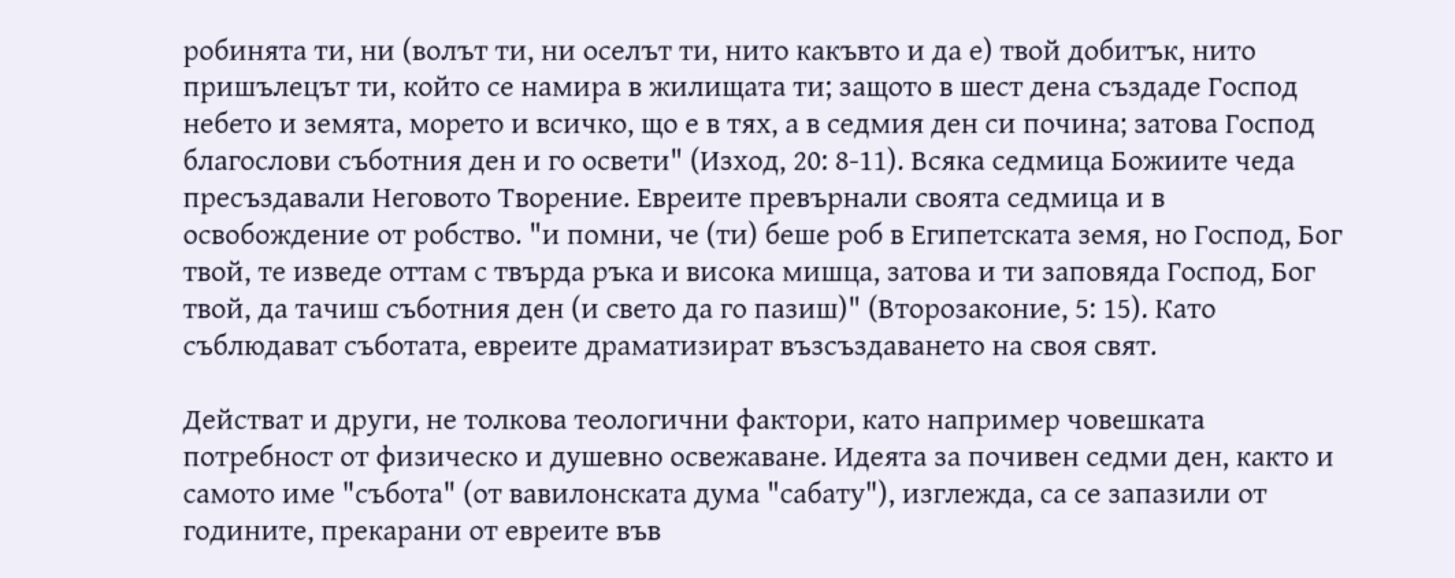робинята ти, ни (волът ти, ни оселът ти, нито какъвто и да е) твой добитък, нито пришълецът ти, който се намира в жилищата ти; защото в шест дена създаде Господ небето и земята, морето и всичко, що е в тях, а в седмия ден си почина; затова Господ благослови съботния ден и го освети" (Изход, 20: 8-11). Всяка седмица Божиите чеда пресъздавали Неговото Творение. Евреите превърнали своята седмица и в освобождение от робство. "и помни, че (ти) беше роб в Египетската земя, но Господ, Бог твой, те изведе оттам с твърда ръка и висока мишца, затова и ти заповяда Господ, Бог твой, да тачиш съботния ден (и свето да го пазиш)" (Второзаконие, 5: 15). Като съблюдават съботата, евреите драматизират възсъздаването на своя свят.

Действат и други, не толкова теологични фактори, като например човешката потребност от физическо и душевно освежаване. Идеята за почивен седми ден, както и самото име "събота" (от вавилонската дума "сабату"), изглежда, са се запазили от годините, прекарани от евреите във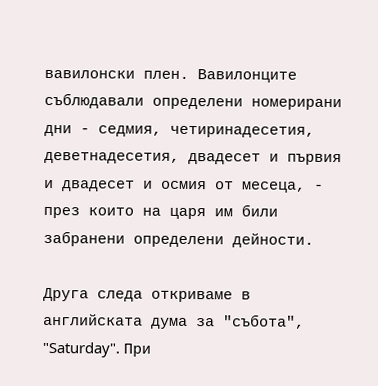вавилонски плен. Вавилонците съблюдавали определени номерирани дни - седмия, четиринадесетия, деветнадесетия, двадесет и първия и двадесет и осмия от месеца, - през които на царя им били забранени определени дейности.

Друга следа откриваме в английската дума за "събота", "Saturday". При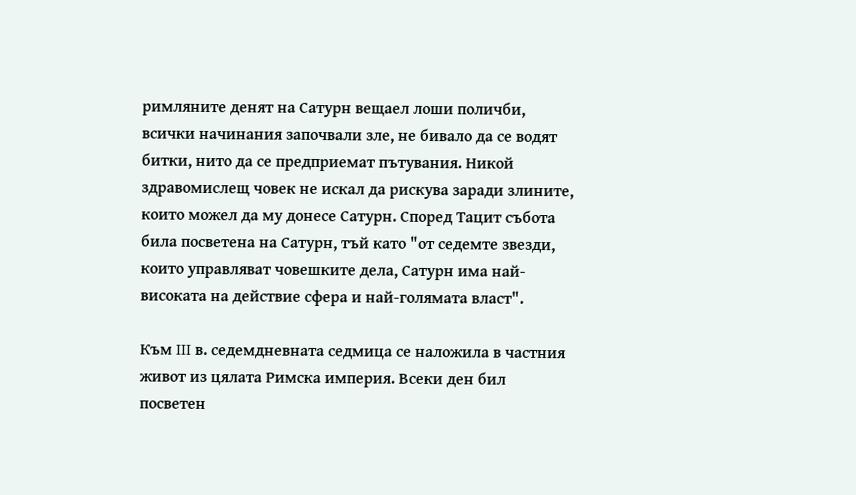римляните денят на Сатурн вещаел лоши поличби, всички начинания започвали зле, не бивало да се водят битки, нито да се предприемат пътувания. Никой здравомислещ човек не искал да рискува заради злините, които можел да му донесе Сатурн. Според Тацит събота била посветена на Сатурн, тъй като "от седемте звезди, които управляват човешките дела, Сатурн има най-високата на действие сфера и най-голямата власт".

Към III в. седемдневната седмица се наложила в частния живот из цялата Римска империя. Всеки ден бил посветен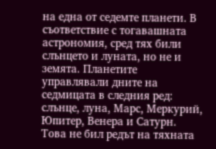на една от седемте планети. В съответствие с тогавашната астрономия, сред тях били слънцето и луната, но не и земята. Планетите управлявали дните на седмицата в следния ред: слънце, луна, Марс, Меркурий, Юпитер, Венера и Сатурн. Това не бил редът на тяхната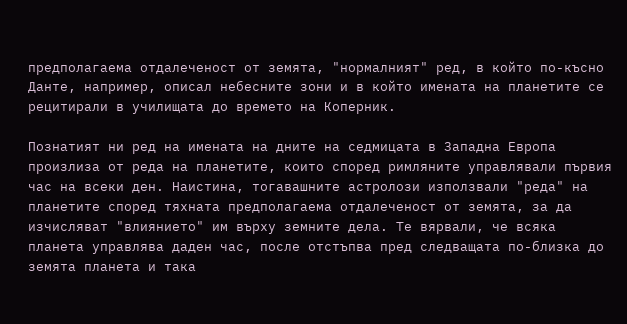предполагаема отдалеченост от земята, "нормалният" ред, в който по-късно Данте, например, описал небесните зони и в който имената на планетите се рецитирали в училищата до времето на Коперник.

Познатият ни ред на имената на дните на седмицата в Западна Европа произлиза от реда на планетите, които според римляните управлявали първия час на всеки ден. Наистина, тогавашните астролози използвали "реда" на планетите според тяхната предполагаема отдалеченост от земята, за да изчисляват "влиянието" им върху земните дела. Те вярвали, че всяка планета управлява даден час, после отстъпва пред следващата по-близка до земята планета и така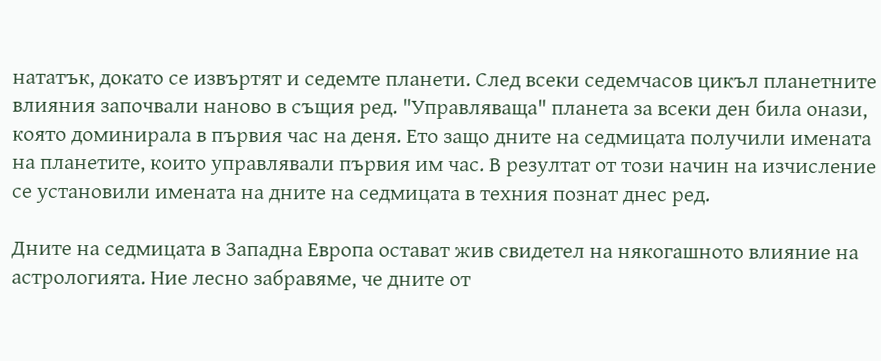нататък, докато се извъртят и седемте планети. След всеки седемчасов цикъл планетните влияния започвали наново в същия ред. "Управляваща" планета за всеки ден била онази, която доминирала в първия час на деня. Ето защо дните на седмицата получили имената на планетите, които управлявали първия им час. В резултат от този начин на изчисление се установили имената на дните на седмицата в техния познат днес ред.

Дните на седмицата в Западна Европа остават жив свидетел на някогашното влияние на астрологията. Ние лесно забравяме, че дните от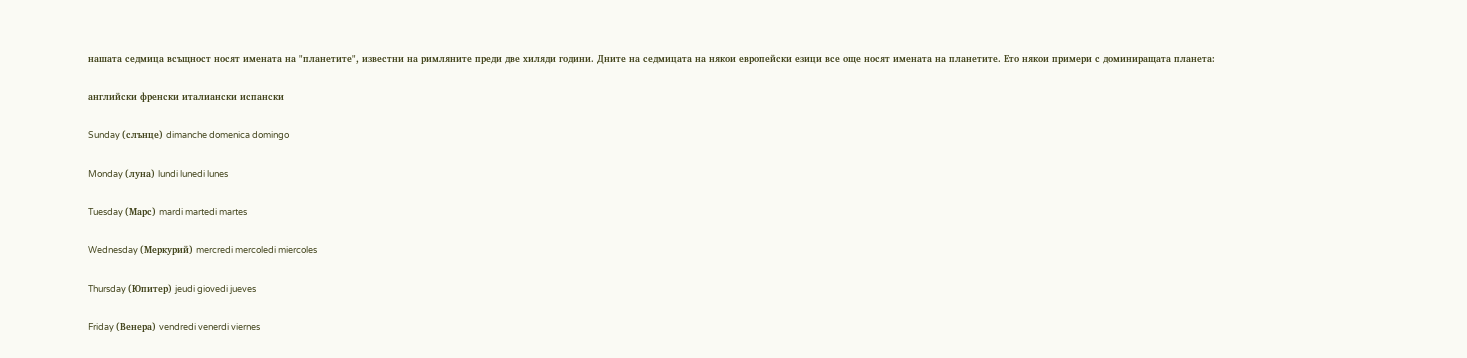нашата седмица всъщност носят имената на "планетите", известни на римляните преди две хиляди години. Дните на седмицата на някои европейски езици все още носят имената на планетите. Ето някои примери с доминиращата планета:

английски френски италиански испански

Sunday (слънце) dimanche domenica domingo

Monday (луна) lundi lunedi lunes

Tuesday (Марс) mardi martedi martes

Wednesday (Меркурий) mercredi mercoledi miercoles

Thursday (Юпитер) jeudi giovedi jueves

Friday (Венера) vendredi venerdi viernes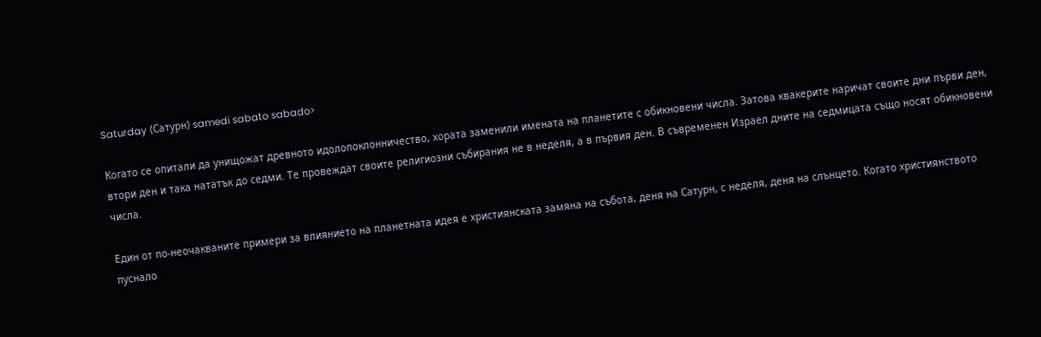Saturday (Сатурн) samedi sabato sabado>

Когато се опитали да унищожат древното идолопоклонничество, хората заменили имената на планетите с обикновени числа. Затова квакерите наричат своите дни първи ден, втори ден и така нататък до седми. Те провеждат своите религиозни събирания не в неделя, а в първия ден. В съвременен Израел дните на седмицата също носят обикновени числа.

Един от по-неочакваните примери за влиянието на планетната идея е християнската замяна на събота, деня на Сатурн, с неделя, деня на слънцето. Когато християнството пуснало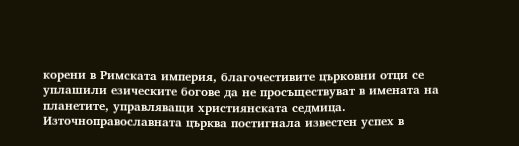корени в Римската империя, благочестивите църковни отци се уплашили езическите богове да не просъществуват в имената на планетите, управляващи християнската седмица. Източноправославната църква постигнала известен успех в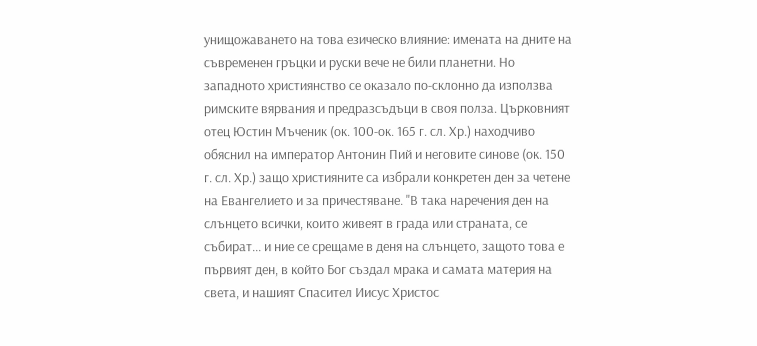унищожаването на това езическо влияние: имената на дните на съвременен гръцки и руски вече не били планетни. Но западното християнство се оказало по-склонно да използва римските вярвания и предразсъдъци в своя полза. Църковният отец Юстин Мъченик (ок. 100-ок. 165 г. сл. Хр.) находчиво обяснил на император Антонин Пий и неговите синове (ок. 150 г. сл. Хр.) защо християните са избрали конкретен ден за четене на Евангелието и за причестяване. "В така наречения ден на слънцето всички, които живеят в града или страната, се събират... и ние се срещаме в деня на слънцето, защото това е първият ден, в който Бог създал мрака и самата материя на света, и нашият Спасител Иисус Христос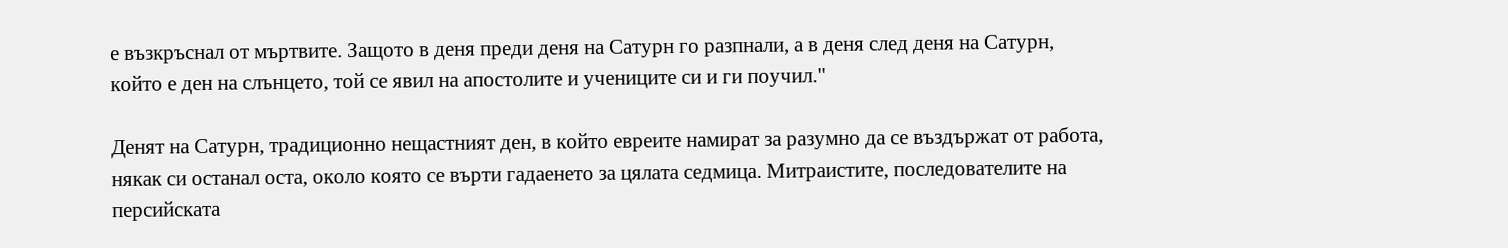е възкръснал от мъртвите. Защото в деня преди деня на Сатурн го разпнали, а в деня след деня на Сатурн, който е ден на слънцето, той се явил на апостолите и учениците си и ги поучил."

Денят на Сатурн, традиционно нещастният ден, в който евреите намират за разумно да се въздържат от работа, някак си останал оста, около която се върти гадаенето за цялата седмица. Митраистите, последователите на персийската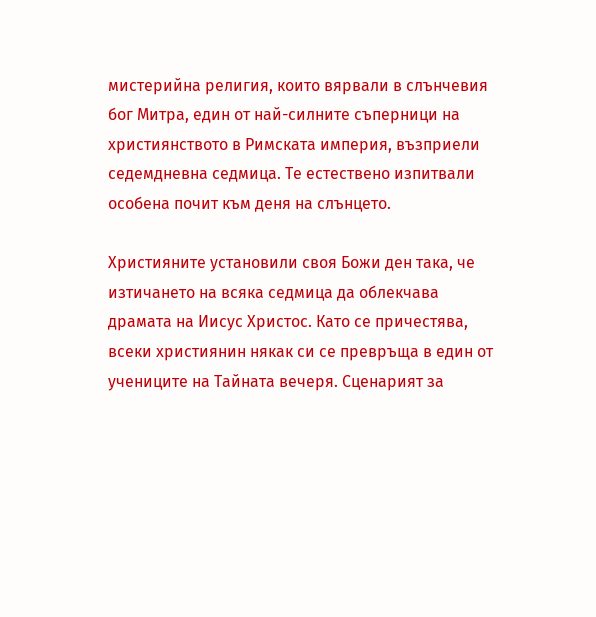мистерийна религия, които вярвали в слънчевия бог Митра, един от най-силните съперници на християнството в Римската империя, възприели седемдневна седмица. Те естествено изпитвали особена почит към деня на слънцето.

Християните установили своя Божи ден така, че изтичането на всяка седмица да облекчава драмата на Иисус Христос. Като се причестява, всеки християнин някак си се превръща в един от учениците на Тайната вечеря. Сценарият за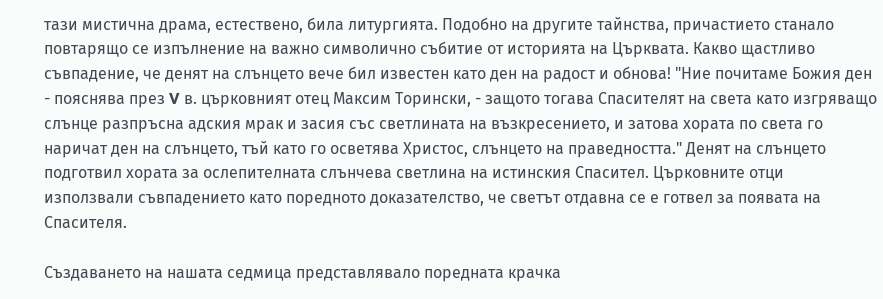тази мистична драма, естествено, била литургията. Подобно на другите тайнства, причастието станало повтарящо се изпълнение на важно символично събитие от историята на Църквата. Какво щастливо съвпадение, че денят на слънцето вече бил известен като ден на радост и обнова! "Ние почитаме Божия ден - пояснява през V в. църковният отец Максим Торински, - защото тогава Спасителят на света като изгряващо слънце разпръсна адския мрак и засия със светлината на възкресението, и затова хората по света го наричат ден на слънцето, тъй като го осветява Христос, слънцето на праведността." Денят на слънцето подготвил хората за ослепителната слънчева светлина на истинския Спасител. Църковните отци използвали съвпадението като поредното доказателство, че светът отдавна се е готвел за появата на Спасителя.

Създаването на нашата седмица представлявало поредната крачка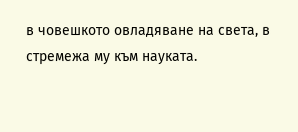в човешкото овладяване на света, в стремежа му към науката.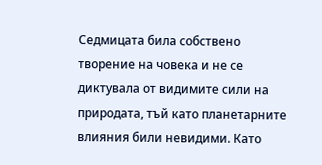Седмицата била собствено творение на човека и не се диктувала от видимите сили на природата, тъй като планетарните влияния били невидими. Като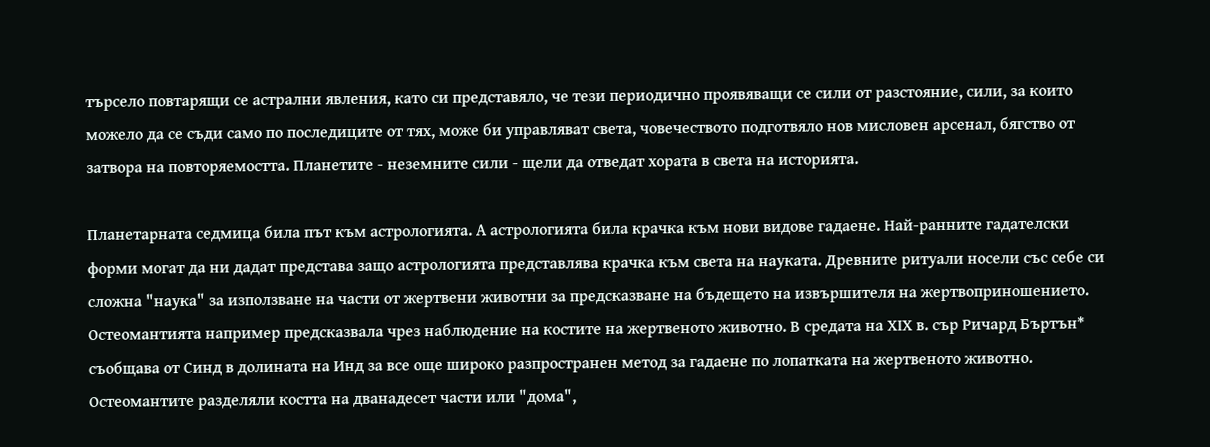търсело повтарящи се астрални явления, като си представяло, че тези периодично проявяващи се сили от разстояние, сили, за които можело да се съди само по последиците от тях, може би управляват света, човечеството подготвяло нов мисловен арсенал, бягство от затвора на повторяемостта. Планетите - неземните сили - щели да отведат хората в света на историята.

Планетарната седмица била път към астрологията. А астрологията била крачка към нови видове гадаене. Най-ранните гадателски форми могат да ни дадат представа защо астрологията представлява крачка към света на науката. Древните ритуали носели със себе си сложна "наука" за използване на части от жертвени животни за предсказване на бъдещето на извършителя на жертвоприношението. Остеомантията например предсказвала чрез наблюдение на костите на жертвеното животно. В средата на ХIХ в. сър Ричард Бъртън* съобщава от Синд в долината на Инд за все още широко разпространен метод за гадаене по лопатката на жертвеното животно. Остеомантите разделяли костта на дванадесет части или "дома",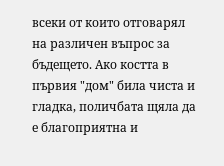всеки от които отговарял на различен въпрос за бъдещето. Ако костта в първия "дом" била чиста и гладка, поличбата щяла да е благоприятна и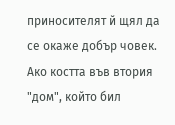приносителят й щял да се окаже добър човек. Ако костта във втория "дом", който бил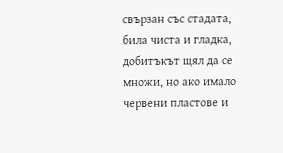свързан със стадата, била чиста и гладка, добитъкът щял да се множи, но ако имало червени пластове и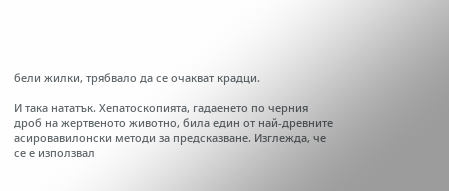бели жилки, трябвало да се очакват крадци.

И така нататък. Хепатоскопията, гадаенето по черния дроб на жертвеното животно, била един от най-древните асировавилонски методи за предсказване. Изглежда, че се е използвал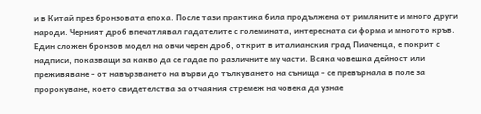и в Китай през бронзовата епоха. После тази практика била продължена от римляните и много други народи. Черният дроб впечатлявал гадателите с големината, интересната си форма и многото кръв. Един сложен бронзов модел на овчи черен дроб, открит в италианския град Пиаченца, е покрит с надписи, показващи за какво да се гадае по различните му части. Всяка човешка дейност или преживяване - от навързването на върви до тълкуването на сънища - се превърнала в поле за пророкуване, което свидетелства за отчаяния стремеж на човека да узнае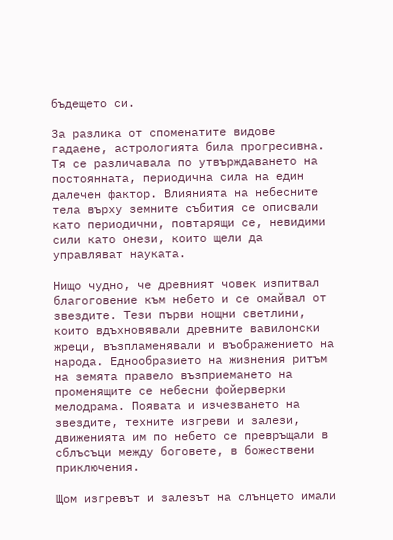бъдещето си.

За разлика от споменатите видове гадаене, астрологията била прогресивна. Тя се различавала по утвърждаването на постоянната, периодична сила на един далечен фактор. Влиянията на небесните тела върху земните събития се описвали като периодични, повтарящи се, невидими сили като онези, които щели да управляват науката.

Нищо чудно, че древният човек изпитвал благоговение към небето и се омайвал от звездите. Тези първи нощни светлини, които вдъхновявали древните вавилонски жреци, възпламенявали и въображението на народа. Еднообразието на жизнения ритъм на земята правело възприемането на променящите се небесни фойерверки мелодрама. Появата и изчезването на звездите, техните изгреви и залези, движенията им по небето се превръщали в сблъсъци между боговете, в божествени приключения.

Щом изгревът и залезът на слънцето имали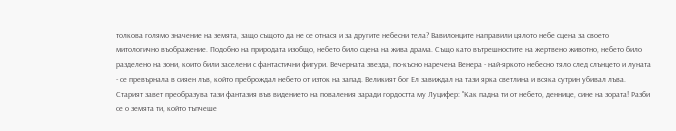толкова голямо значение на земята, защо същото да не се отнася и за другите небесни тела? Вавилонците направили цялото небе сцена за своето митологично въображение. Подобно на природата изобщо, небето било сцена на жива драма. Също като вътрешностите на жертвено животно, небето било разделено на зони, които били заселени с фантастични фигури. Вечерната звезда, по-късно наречена Венера - най-яркото небесно тяло след слънцето и луната - се превърнала в сияен лъв, който преброждал небето от изток на запад. Великият бог Ел завиждал на тази ярка светлина и всяка сутрин убивал лъва. Старият завет преобразува тази фантазия във видението на поваления заради гордостта му Луцифер: "Как падна ти от небето, деннице, сине на зората! Разби се о земята ти, който тъпчеше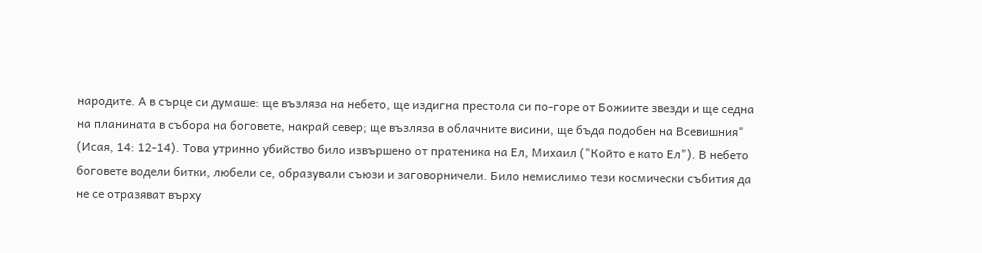народите. А в сърце си думаше: ще възляза на небето, ще издигна престола си по-горе от Божиите звезди и ще седна на планината в събора на боговете, накрай север; ще възляза в облачните висини, ще бъда подобен на Всевишния" (Исая, 14: 12-14). Това утринно убийство било извършено от пратеника на Ел, Михаил ("Който е като Ел"). В небето боговете водели битки, любели се, образували съюзи и заговорничели. Било немислимо тези космически събития да не се отразяват върху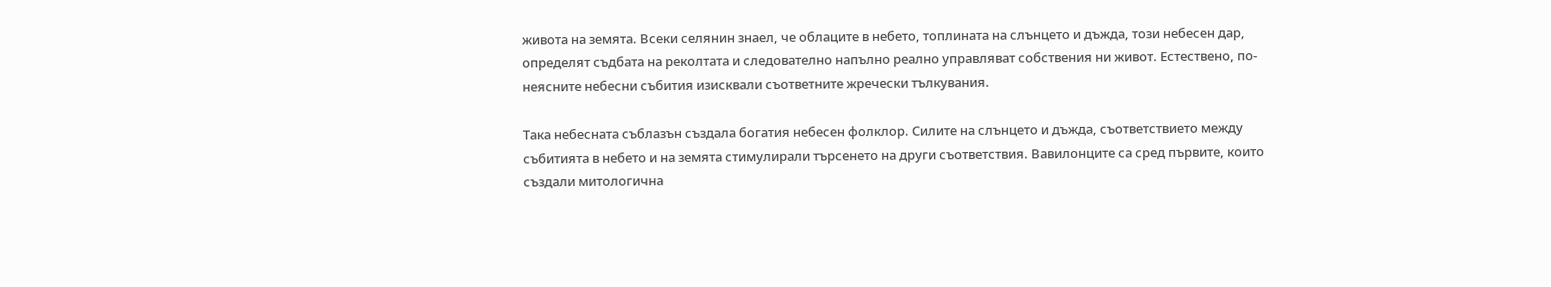живота на земята. Всеки селянин знаел, че облаците в небето, топлината на слънцето и дъжда, този небесен дар, определят съдбата на реколтата и следователно напълно реално управляват собствения ни живот. Естествено, по-неясните небесни събития изисквали съответните жречески тълкувания.

Така небесната съблазън създала богатия небесен фолклор. Силите на слънцето и дъжда, съответствието между събитията в небето и на земята стимулирали търсенето на други съответствия. Вавилонците са сред първите, които създали митологична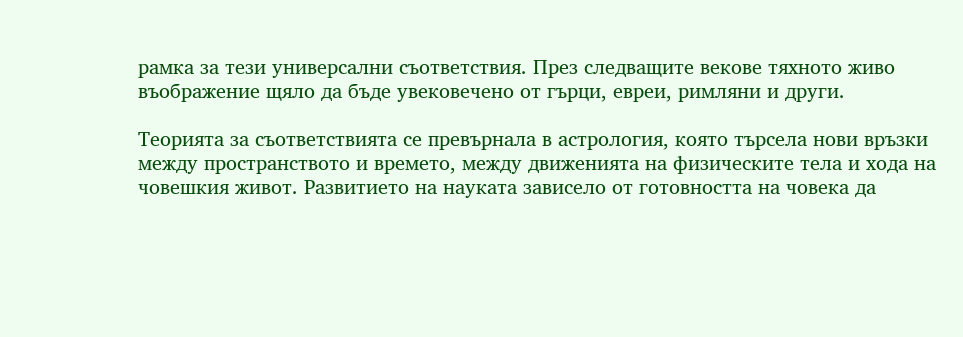рамка за тези универсални съответствия. През следващите векове тяхното живо въображение щяло да бъде увековечено от гърци, евреи, римляни и други.

Теорията за съответствията се превърнала в астрология, която търсела нови връзки между пространството и времето, между движенията на физическите тела и хода на човешкия живот. Развитието на науката зависело от готовността на човека да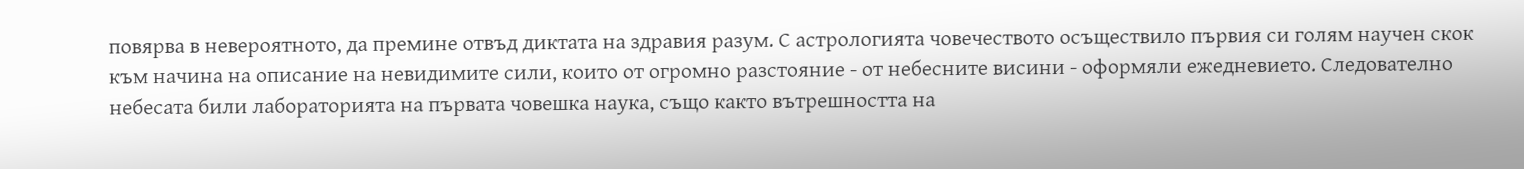повярва в невероятното, да премине отвъд диктата на здравия разум. С астрологията човечеството осъществило първия си голям научен скок към начина на описание на невидимите сили, които от огромно разстояние - от небесните висини - оформяли ежедневието. Следователно небесата били лабораторията на първата човешка наука, също както вътрешността на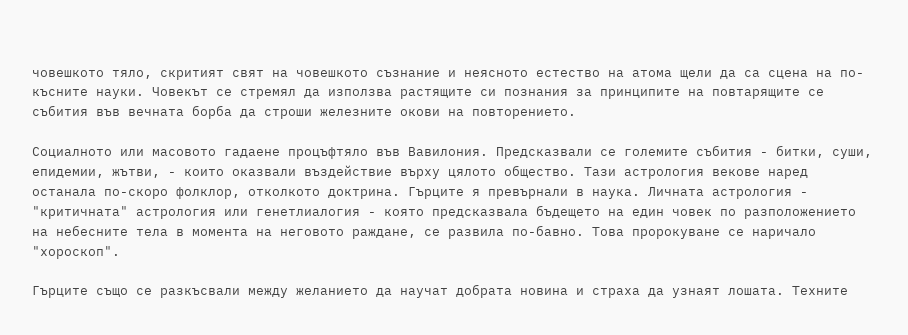човешкото тяло, скритият свят на човешкото съзнание и неясното естество на атома щели да са сцена на по-късните науки. Човекът се стремял да използва растящите си познания за принципите на повтарящите се събития във вечната борба да строши железните окови на повторението.

Социалното или масовото гадаене процъфтяло във Вавилония. Предсказвали се големите събития - битки, суши, епидемии, жътви, - които оказвали въздействие върху цялото общество. Тази астрология векове наред останала по-скоро фолклор, отколкото доктрина. Гърците я превърнали в наука. Личната астрология - "критичната" астрология или генетлиалогия - която предсказвала бъдещето на един човек по разположението на небесните тела в момента на неговото раждане, се развила по-бавно. Това пророкуване се наричало "хороскоп".

Гърците също се разкъсвали между желанието да научат добрата новина и страха да узнаят лошата. Техните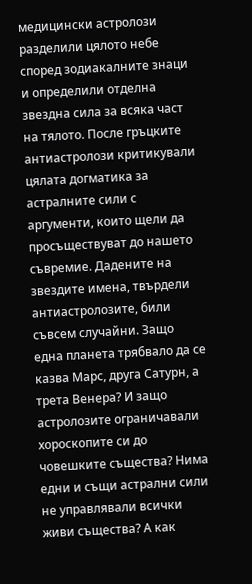медицински астролози разделили цялото небе според зодиакалните знаци и определили отделна звездна сила за всяка част на тялото. После гръцките антиастролози критикували цялата догматика за астралните сили с аргументи, които щели да просъществуват до нашето съвремие. Дадените на звездите имена, твърдели антиастролозите, били съвсем случайни. Защо една планета трябвало да се казва Марс, друга Сатурн, а трета Венера? И защо астролозите ограничавали хороскопите си до човешките същества? Нима едни и същи астрални сили не управлявали всички живи същества? А как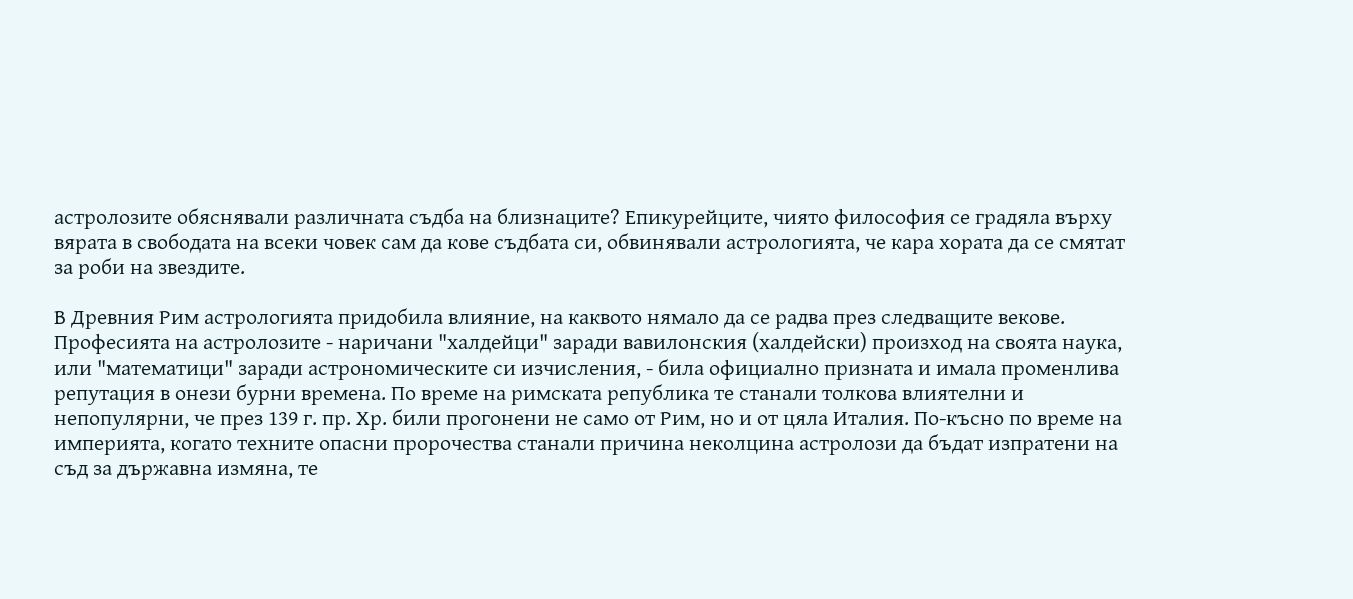астролозите обяснявали различната съдба на близнаците? Епикурейците, чиято философия се градяла върху вярата в свободата на всеки човек сам да кове съдбата си, обвинявали астрологията, че кара хората да се смятат за роби на звездите.

В Древния Рим астрологията придобила влияние, на каквото нямало да се радва през следващите векове. Професията на астролозите - наричани "халдейци" заради вавилонския (халдейски) произход на своята наука, или "математици" заради астрономическите си изчисления, - била официално призната и имала променлива репутация в онези бурни времена. По време на римската република те станали толкова влиятелни и непопулярни, че през 139 г. пр. Хр. били прогонени не само от Рим, но и от цяла Италия. По-късно по време на империята, когато техните опасни пророчества станали причина неколцина астролози да бъдат изпратени на съд за държавна измяна, те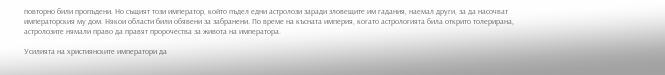повторно били пропъдени. Но същият този император, който пъдел едни астролози заради зловещите им гадания, наемал други, за да насочват императорския му дом. Някои области били обявени за забранени. По време на късната империя, когато астрологията била открито толерирана, астролозите нямали право да правят пророчества за живота на императора.

Усилията на християнските императори да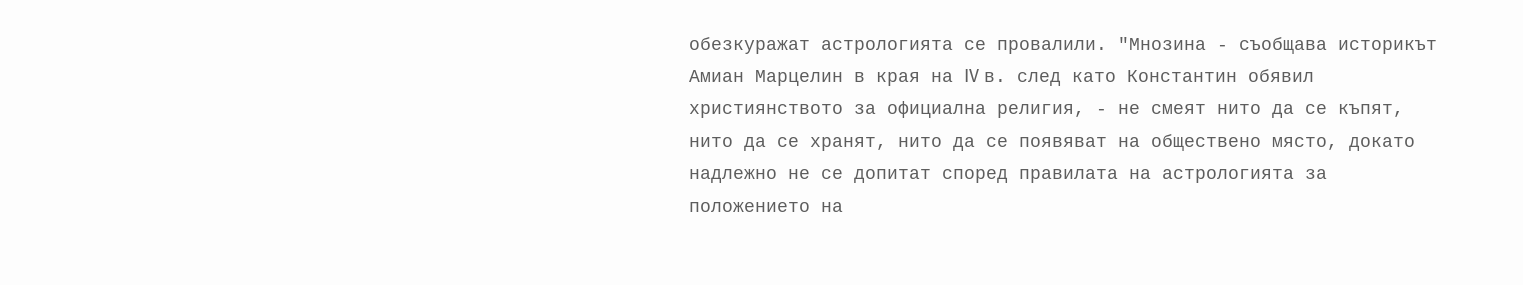обезкуражат астрологията се провалили. "Мнозина - съобщава историкът Амиан Марцелин в края на IV в. след като Константин обявил християнството за официална религия, - не смеят нито да се къпят, нито да се хранят, нито да се появяват на обществено място, докато надлежно не се допитат според правилата на астрологията за положението на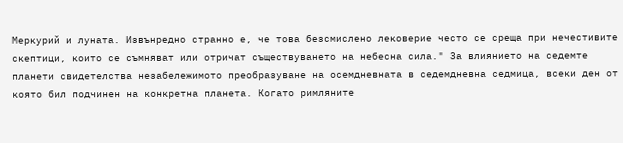Меркурий и луната. Извънредно странно е, че това безсмислено лековерие често се среща при нечестивите скептици, които се съмняват или отричат съществуването на небесна сила." За влиянието на седемте планети свидетелства незабележимото преобразуване на осемдневната в седемдневна седмица, всеки ден от която бил подчинен на конкретна планета. Когато римляните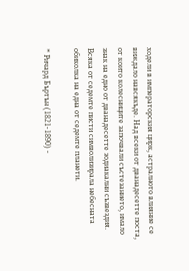ходели в императорския цирк, астралното влияние се виждало навсякъде. Над всеки от дванадесетте поста, от които колесниците започвали състезанието, имало знак на едно от дванадесетте зодиакални съзвездия. Всяка от седемте писти символизирала небесната обиколка на една от седемте планети.

* Ричард Бъртън (1821-1890) -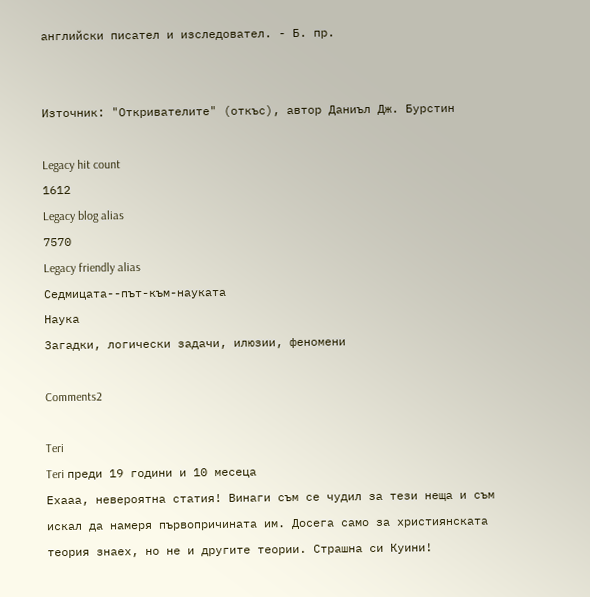английски писател и изследовател. - Б. пр.


Източник: "Откривателите" (откъс), автор Даниъл Дж. Бурстин

Legacy hit count
1612
Legacy blog alias
7570
Legacy friendly alias
Седмицата--път-към-науката
Наука
Загадки, логически задачи, илюзии, феномени

Comments2

Teri
Teri преди 19 години и 10 месеца
Ехааа, невероятна статия! Винаги съм се чудил за тези неща и съм искал да намеря първопричината им. Досега само за християнската теория знаех, но не и другите теории. Страшна си Куини!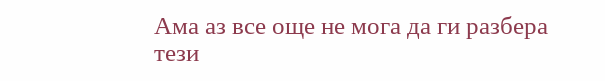Ама аз все още не мога да ги разбера тези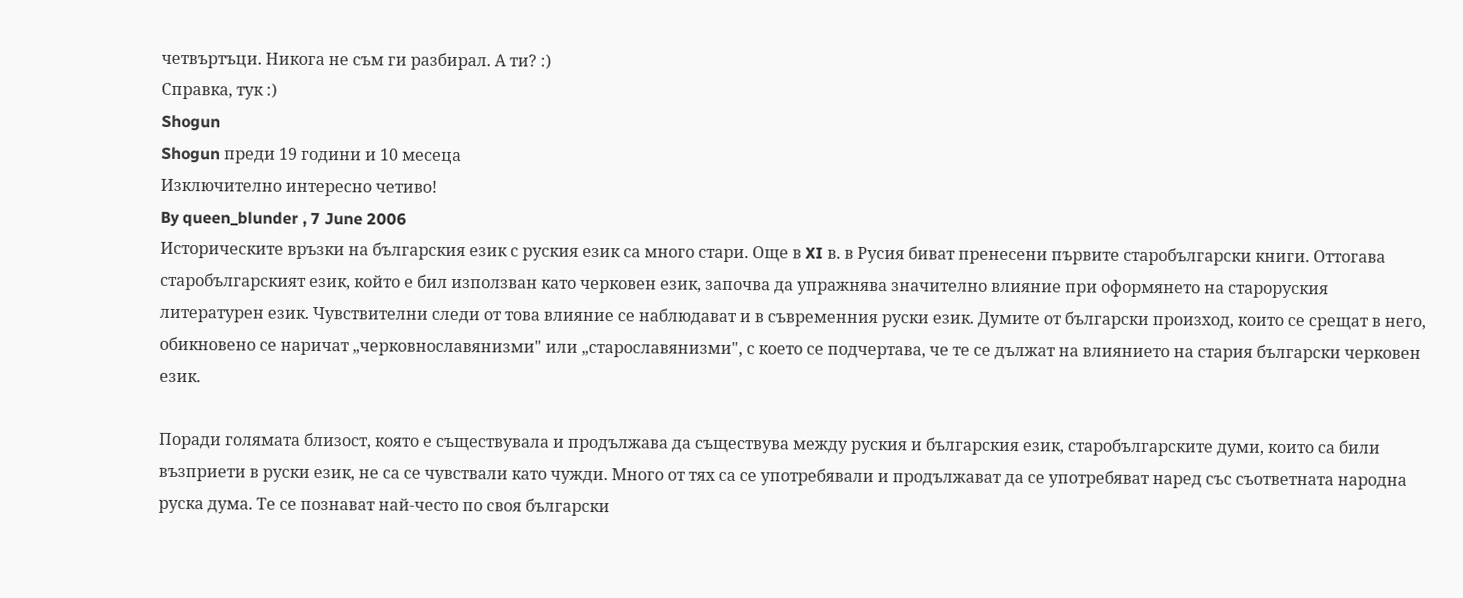четвъртъци. Никога не съм ги разбирал. А ти? :)
Справка, тук :)
Shogun
Shogun преди 19 години и 10 месеца
Изключително интересно четиво!
By queen_blunder , 7 June 2006
Историческите връзки на българския език с руския език са много стари. Още в XI в. в Русия биват пренесени първите старобългарски книги. Оттогава старобългарският език, който е бил използван като черковен език, започва да упражнява значително влияние при оформянето на староруския литературен език. Чувствителни следи от това влияние се наблюдават и в съвременния руски език. Думите от български произход, които се срещат в него, обикновено се наричат „черковнославянизми" или „старославянизми", с което се подчертава, че те се дължат на влиянието на стария български черковен език.

Поради голямата близост, която е съществувала и продължава да съществува между руския и българския език, старобългарските думи, които са били възприети в руски език, не са се чувствали като чужди. Много от тях са се употребявали и продължават да се употребяват наред със съответната народна руска дума. Те се познават най-често по своя български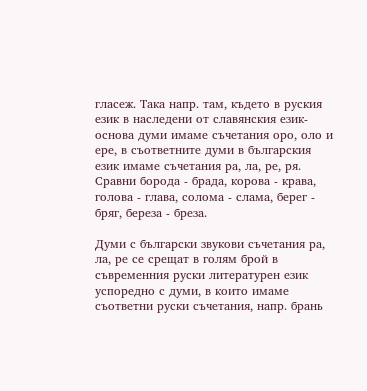гласеж. Така напр. там, където в руския език в наследени от славянския език-основа думи имаме съчетания оро, оло и ере, в съответните думи в българския език имаме съчетания ра, ла, ре, ря. Сравни борода - брада, корова - крава, голова - глава, солома - слама, берег - бряг, береза - бреза.

Думи с български звукови съчетания ра, ла, ре се срещат в голям брой в съвременния руски литературен език успоредно с думи, в които имаме съответни руски съчетания, напр. брань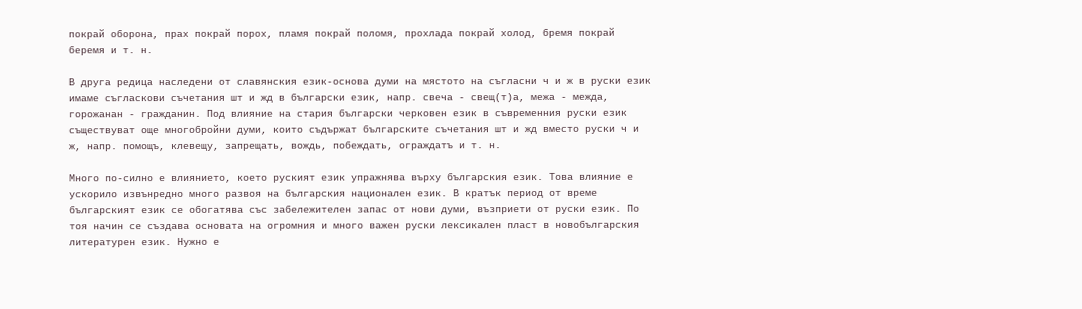покрай оборона, прах покрай порох, пламя покрай поломя, прохлада покрай холод, бремя покрай беремя и т. н.

В друга редица наследени от славянския език-основа думи на мястото на съгласни ч и ж в руски език имаме съгласкови съчетания шт и жд в български език, напр. свеча - свещ(т)а, межа - межда, горожанан - гражданин. Под влияние на стария български черковен език в съвременния руски език съществуват още многобройни думи, които съдържат българските съчетания шт и жд вместо руски ч и ж, напр. помощъ, клевещу, запрещать, вождь, побеждать, ограждатъ и т. н.

Много по-силно е влиянието, което руският език упражнява върху българския език. Това влияние е ускорило извънредно много развоя на българския национален език. В кратък период от време българският език се обогатява със забележителен запас от нови думи, възприети от руски език. По тоя начин се създава основата на огромния и много важен руски лексикален пласт в новобългарския литературен език. Нужно е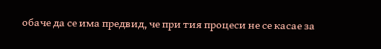обаче да се има предвид, че при тия процеси не се касае за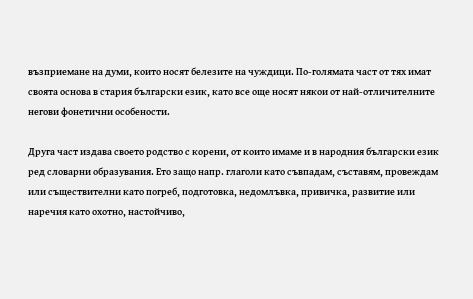възприемане на думи, които носят белезите на чуждици. По-голямата част от тях имат своята основа в стария български език, като все още носят някои от най-отличителните негови фонетични особености.

Друга част издава своето родство с корени, от които имаме и в народния български език ред словарни образувания. Ето защо напр. глаголи като съвпадам, съставям, провеждам или съществителни като погреб, подготовка, недомлъвка, привичка, развитие или наречия като охотно, настойчиво,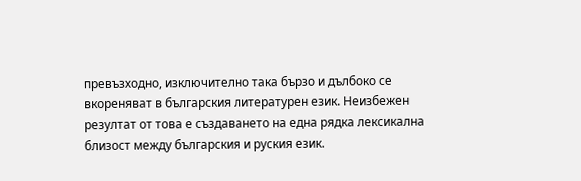превъзходно, изключително така бързо и дълбоко се вкореняват в българския литературен език. Неизбежен резултат от това е създаването на една рядка лексикална близост между българския и руския език.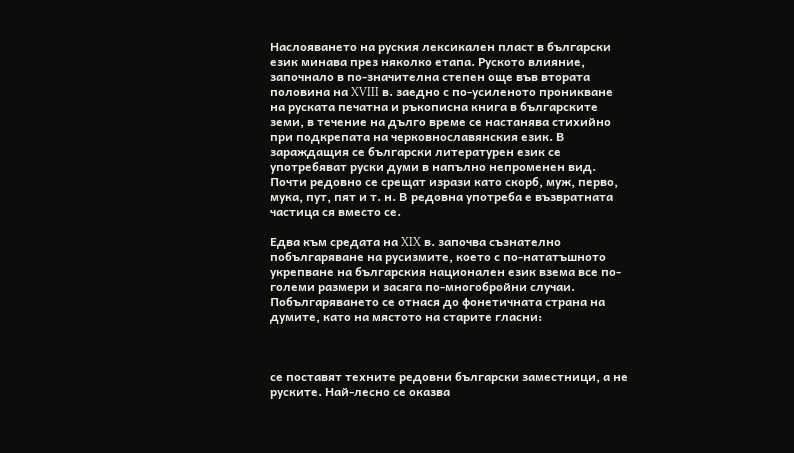Наслояването на руския лексикален пласт в български език минава през няколко етапа. Руското влияние, започнало в по-значителна степен още във втората половина на XVIII в. заедно с по-усиленото проникване на руската печатна и ръкописна книга в българските земи, в течение на дълго време се настанява стихийно при подкрепата на черковнославянския език. В зараждащия се български литературен език се употребяват руски думи в напълно непроменен вид. Почти редовно се срещат изрази като скорб, муж, перво, мука, пут, пят и т. н. В редовна употреба е възвратната частица ся вместо се.

Едва към средата на XIX в. започва съзнателно побългаряване на русизмите, което с по-нататъшното укрепване на българския национален език взема все по-големи размери и засяга по-многобройни случаи. Побългаряването се отнася до фонетичната страна на думите, като на мястото на старите гласни:



се поставят техните редовни български заместници, а не руските. Най-лесно се оказва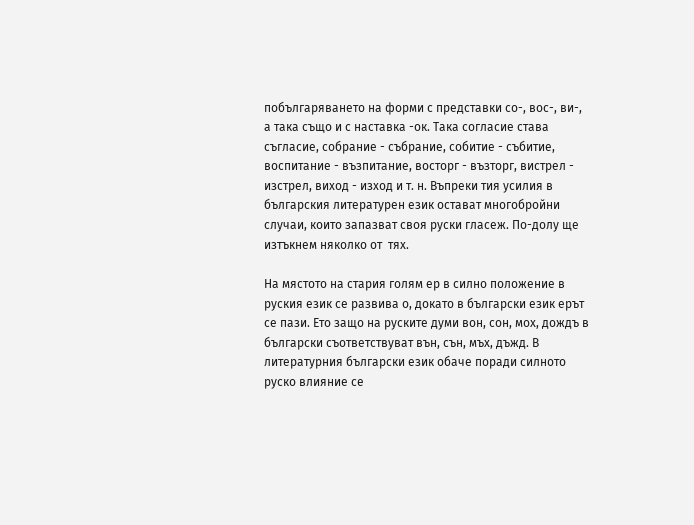побългаряването на форми с представки со-, вос-, ви-, а така също и с наставка -ок. Така согласие става съгласие, собрание - събрание, собитие - събитие, воспитание - възпитание, восторг - възторг, вистрел - изстрел, виход - изход и т. н. Въпреки тия усилия в българския литературен език остават многобройни случаи, които запазват своя руски гласеж. По-долу ще изтъкнем няколко от  тях.

На мястото на стария голям ер в силно положение в руския език се развива о, докато в български език ерът се пази. Ето защо на руските думи вон, сон, мох, дождъ в български съответствуват вън, сън, мъх, дъжд. В литературния български език обаче поради силното руско влияние се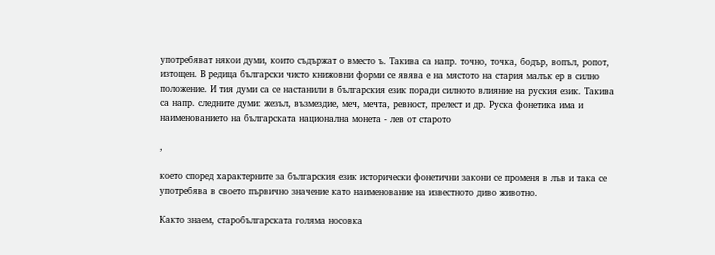употребяват някои думи, които съдържат о вместо ъ. Такива са напр. точно, точка, бодър, вопъл, ропот, изтощен. В редица български чисто книжовни форми се явява е на мястото на стария малък ер в силно положение. И тия думи са се настанили в българския език поради силното влияние на руския език. Такива са напр. следните думи: жезъл, възмездие, меч, мечта, ревност, прелест и др. Руска фонетика има и наименованието на българската национална монета - лев от старото

,

което според характерните за българския език исторически фонетични закони се променя в лъв и така се употребява в своето първично значение като наименование на известното диво животно.

Както знаем, старобългарската голяма носовка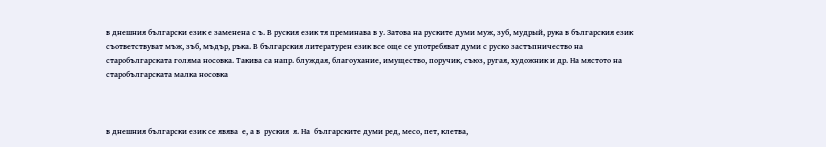в днешния български език е заменена с ъ. В руския език тя преминава в у. Затова на руските думи муж, зуб, мудрый, рука в българския език съответствуват мъж, зъб, мъдър, ръка. В българския литературен език все още се употребяват думи с руско застъпничество на старобългарската голяма носовка. Такива са напр. блуждая, благоухание, имущество, поручик, съюз, ругая, художник и др. На мястото на старобългарската малка носовка



в днешния български език се явява  е, а в  руския  я. На  българските думи ред, месо, пет, клетва,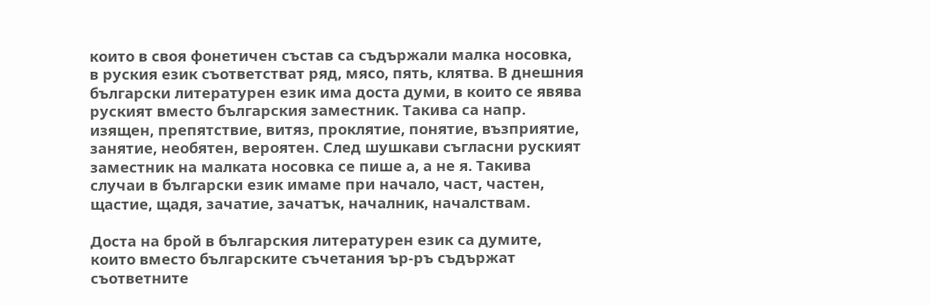които в своя фонетичен състав са съдържали малка носовка, в руския език съответстват ряд, мясо, пять, клятва. В днешния български литературен език има доста думи, в които се явява руският вместо българския заместник. Такива са напр. изящен, препятствие, витяз, проклятие, понятие, възприятие, занятие, необятен, вероятен. След шушкави съгласни руският заместник на малката носовка се пише а, а не я. Такива случаи в български език имаме при начало, част, частен, щастие, щадя, зачатие, зачатък, началник, началствам.

Доста на брой в българския литературен език са думите, които вместо българските съчетания ър-ръ съдържат съответните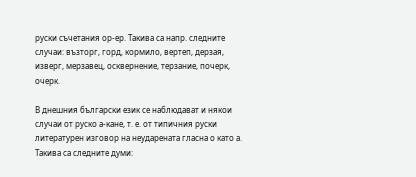руски съчетания ор-ер. Такива са напр. следните случаи: възторг, горд, кормило, вертеп, дерзая, изверг, мерзавец, осквернение, терзание, почерк, очерк.

В днешния български език се наблюдават и някои случаи от руско а-кане, т. е. от типичния руски литературен изговор на неударената гласна о като а. Такива са следните думи: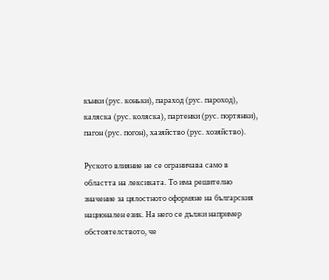кънки (рус. коньки), параход (рус. пароход), каляска (рус. коляска), партенки (рус. портянки), пагон (рус. погон), хазяйство (рус. хозяйство).

Руското влияние не се ограничава само в областта на лексиката. То има решително значение за цялостното оформяне на българския национален език. На него се дължи например обстоятелството, че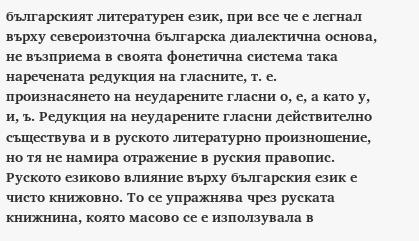българският литературен език, при все че е легнал върху североизточна българска диалектична основа, не възприема в своята фонетична система така наречената редукция на гласните, т. е. произнасянето на неударените гласни о, е, а като у, и, ъ. Редукция на неударените гласни действително съществува и в руското литературно произношение, но тя не намира отражение в руския правопис. Руското езиково влияние върху българския език е чисто книжовно. То се упражнява чрез руската книжнина, която масово се е използувала в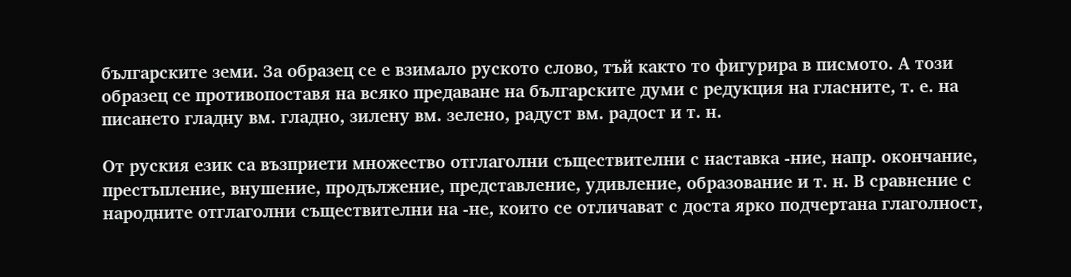българските земи. За образец се е взимало руското слово, тъй както то фигурира в писмото. А този образец се противопоставя на всяко предаване на българските думи с редукция на гласните, т. е. на писането гладну вм. гладно, зилену вм. зелено, радуст вм. радост и т. н.

От руския език са възприети множество отглаголни съществителни с наставка -ние, напр. окончание, престъпление, внушение, продължение, представление, удивление, образование и т. н. В сравнение с народните отглаголни съществителни на -не, които се отличават с доста ярко подчертана глаголност,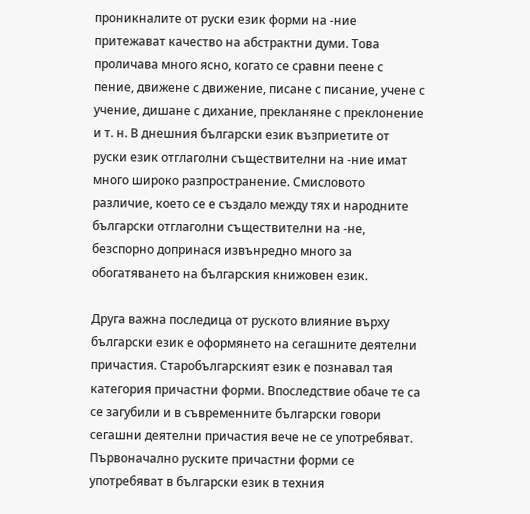проникналите от руски език форми на -ние притежават качество на абстрактни думи. Това проличава много ясно, когато се сравни пеене с пение, движене с движение, писане с писание, учене с учение, дишане с дихание, прекланяне с преклонение и т. н. В днешния български език възприетите от руски език отглаголни съществителни на -ние имат много широко разпространение. Смисловото различие, което се е създало между тях и народните български отглаголни съществителни на -не, безспорно допринася извънредно много за обогатяването на българския книжовен език.

Друга важна последица от руското влияние върху български език е оформянето на сегашните деятелни причастия. Старобългарският език е познавал тая категория причастни форми. Впоследствие обаче те са се загубили и в съвременните български говори сегашни деятелни причастия вече не се употребяват. Първоначално руските причастни форми се употребяват в български език в техния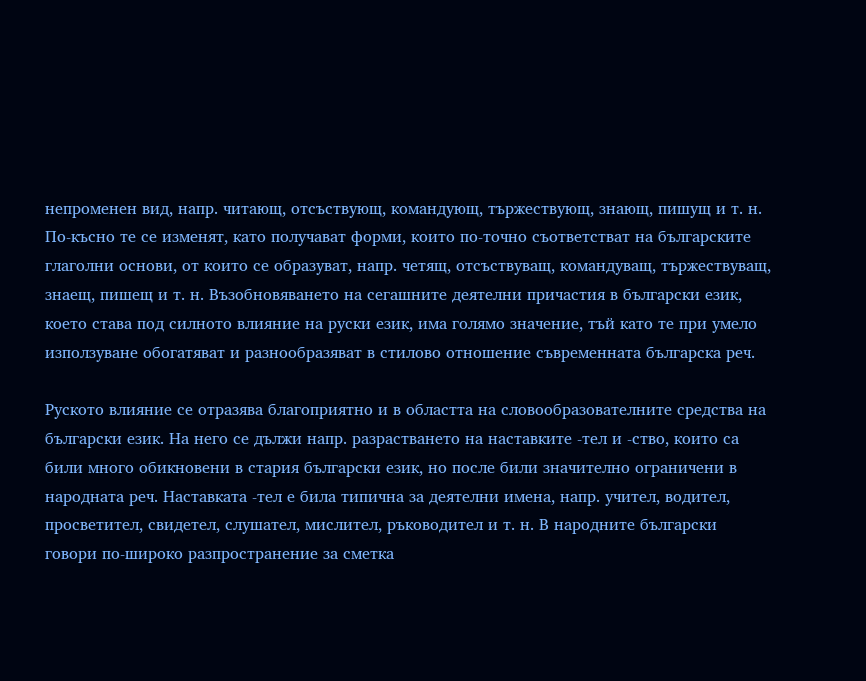непроменен вид, напр. читающ, отсъствующ, командующ, тържествующ, знающ, пишущ и т. н. По-късно те се изменят, като получават форми, които по-точно съответстват на българските глаголни основи, от които се образуват, напр. четящ, отсъствуващ, командуващ, тържествуващ, знаещ, пишещ и т. н. Възобновяването на сегашните деятелни причастия в български език, което става под силното влияние на руски език, има голямо значение, тъй като те при умело използуване обогатяват и разнообразяват в стилово отношение съвременната българска реч.

Руското влияние се отразява благоприятно и в областта на словообразователните средства на български език. На него се дължи напр. разрастването на наставките -тел и -ство, които са били много обикновени в стария български език, но после били значително ограничени в народната реч. Наставката -тел е била типична за деятелни имена, напр. учител, водител, просветител, свидетел, слушател, мислител, ръководител и т. н. В народните български говори по-широко разпространение за сметка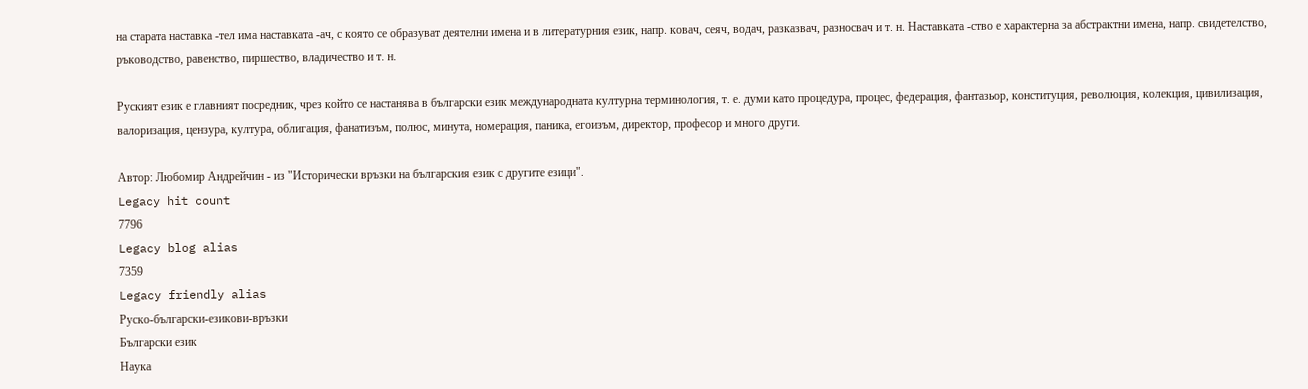на старата наставка -тел има наставката -ач, с която се образуват деятелни имена и в литературния език, напр. ковач, сеяч, водач, разказвач, разносвач и т. н. Наставката -ство е характерна за абстрактни имена, напр. свидетелство, ръководство, равенство, пиршество, владичество и т. н.

Руският език е главният посредник, чрез който се настанява в български език международната културна терминология, т. е. думи като процедура, процес, федерация, фантазьор, конституция, революция, колекция, цивилизация, валоризация, цензура, култура, облигация, фанатизъм, полюс, минута, номерация, паника, егоизъм, директор, професор и много други.

Автор: Любомир Андрейчин - из "Исторически връзки на българския език с другите езици".
Legacy hit count
7796
Legacy blog alias
7359
Legacy friendly alias
Руско-български-езикови-връзки
Български език
Наука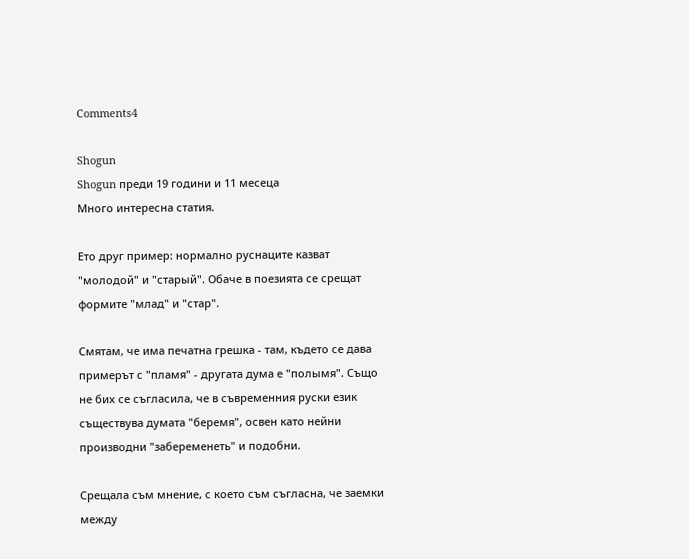Comments4

Shogun
Shogun преди 19 години и 11 месеца
Много интересна статия.

Ето друг пример: нормално руснаците казват "молодой" и "старый". Обаче в поезията се срещат формите "млад" и "стар".

Смятам, че има печатна грешка - там, където се дава примерът с "пламя" - другата дума е "полымя". Също не бих се съгласила, че в съвременния руски език съществува думата "беремя", освен като нейни производни "забеременеть" и подобни.

Срещала съм мнение, с което съм съгласна, че заемки между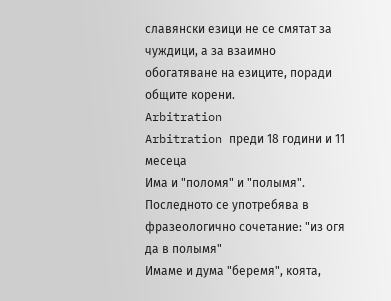славянски езици не се смятат за чуждици, а за взаимно обогатяване на езиците, поради общите корени.
Arbitration
Arbitration преди 18 години и 11 месеца
Има и "поломя" и "полымя". Последното се употребява в фразеологично сочетание: "из огя да в полымя"
Имаме и дума "беремя", коята,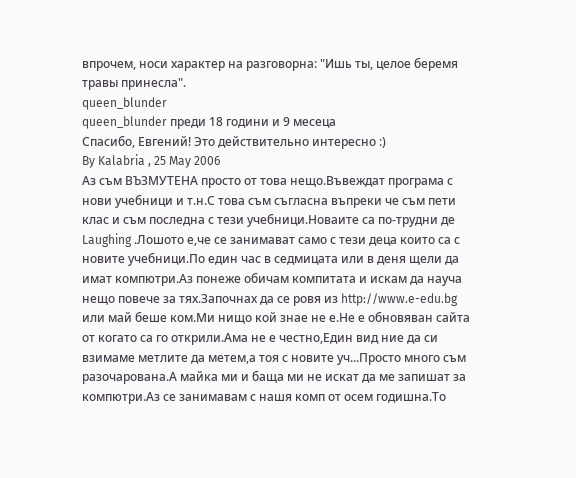впрочем, носи характер на разговорна: "Ишь ты, целое беремя травы принесла".
queen_blunder
queen_blunder преди 18 години и 9 месеца
Спасибо, Евгений! Это действительно интересно :)
By Kalabria , 25 May 2006
Аз съм ВЪЗМУТЕНА просто от това нещо.Въвеждат програма с нови учебници и т.н.С това съм съгласна въпреки че съм пети клас и съм последна с тези учебници.Новаите са по-трудни де Laughing .Лошото е,че се занимават само с тези деца които са с новите учебници.По един час в седмицата или в деня щели да имат компютри.Аз понеже обичам компитата и искам да науча нещо повече за тях.Започнах да се ровя из http://www.e-edu.bg или май беше ком.Ми нищо кой знае не е.Не е обновяван сайта от когато са го открили.Ама не е честно,Един вид ние да си взимаме метлите да метем,а тоя с новите уч...Просто много съм разочарована.А майка ми и баща ми не искат да ме запишат за компютри.Аз се занимавам с нашя комп от осем годишна.То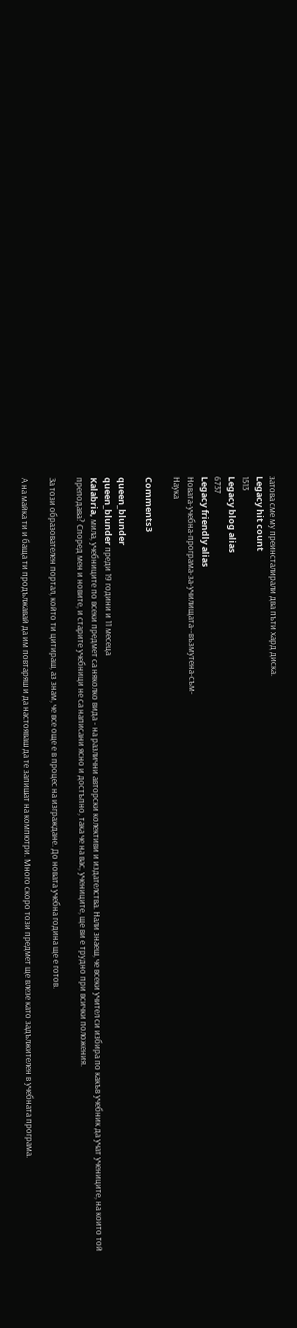затова сме му преинсталирали два пъти хард диска.
Legacy hit count
1513
Legacy blog alias
6737
Legacy friendly alias
Новата-учебна-програма-за-училищата--възмутена-съм-
Наука

Comments3

queen_blunder
queen_blunder преди 19 години и 11 месеца
Kalabria, мила, учебниците по всеки предмет са няколко вида - на различни авторски колективи и издателства. Нали знаеш, че всеки учител си избира по какъв учебник да учат учениците, на които той преподава? Според мен и новите, и старите учебници не са написани ясно и достъпно, така че на вас, учениците, ще ви е трудно при всички положения.

За този образователен портал, който ти цитираш, аз знам, че все още е в процес на изграждане. До новата учебна година ще е готов.

А на майка ти и баща ти продължавай да им повтаряш и да настояваш да те запишат на компютри. Много скоро този предмет ще влезе като задължителен в учебната програма.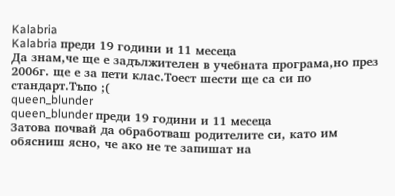Kalabria
Kalabria преди 19 години и 11 месеца
Да знам,че ще е задължителен в учебната програма,но през 2006г. ще е за пети клас.Тоест шести ще са си по стандарт.Тъпо ;(
queen_blunder
queen_blunder преди 19 години и 11 месеца
Затова почвай да обработваш родителите си, като им обясниш ясно, че ако не те запишат на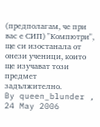(предполагам, че при вас е СИП) "Компютри", ще си изостанала от онези ученици, които ще изучават този предмет задължително.
By queen_blunder , 24 May 2006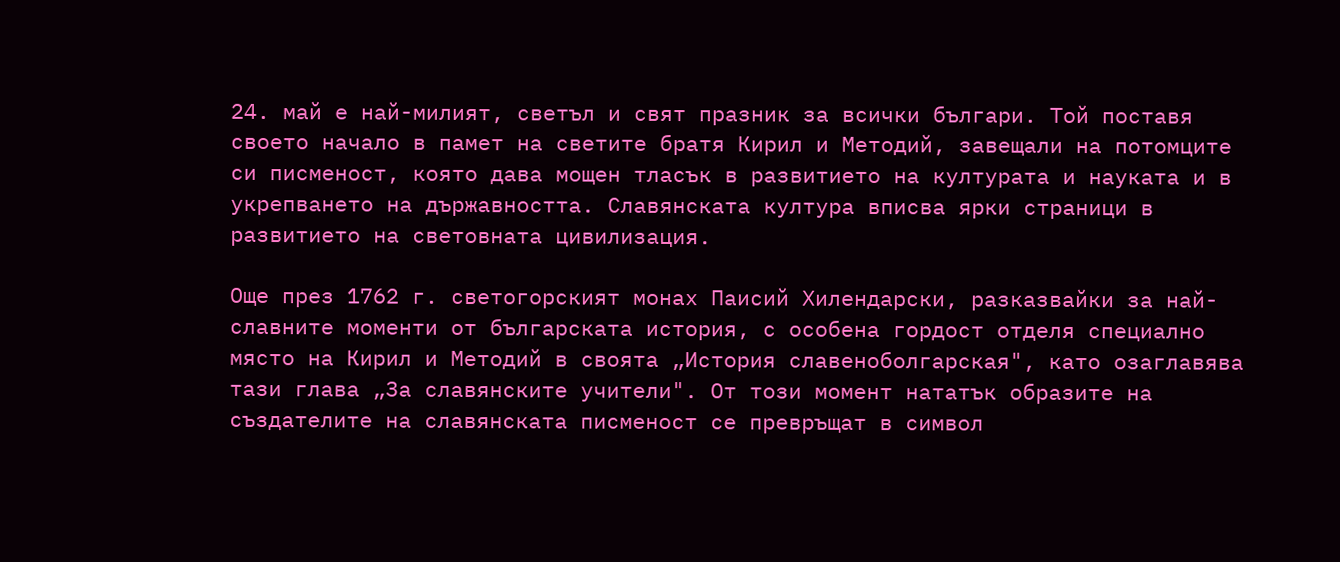24. май е най-милият, светъл и свят празник за всички българи. Той поставя своето начало в памет на светите братя Кирил и Методий, завещали на потомците си писменост, която дава мощен тласък в развитието на културата и науката и в укрепването на държавността. Славянската култура вписва ярки страници в развитието на световната цивилизация.

Още през 1762 г. светогорският монах Паисий Хилендарски, разказвайки за най-славните моменти от българската история, с особена гордост отделя специално място на Кирил и Методий в своята „История славеноболгарская", като озаглавява тази глава „За славянските учители". От този момент нататък образите на създателите на славянската писменост се превръщат в символ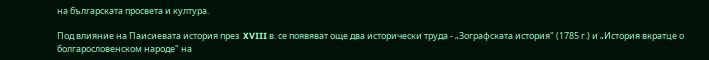на българската просвета и култура.

Под влияние на Паисиевата история през  XVIII в. се появяват още два исторически труда - „Зографската история" (1785 г.) и „История вкратце о болгарословенском народе" на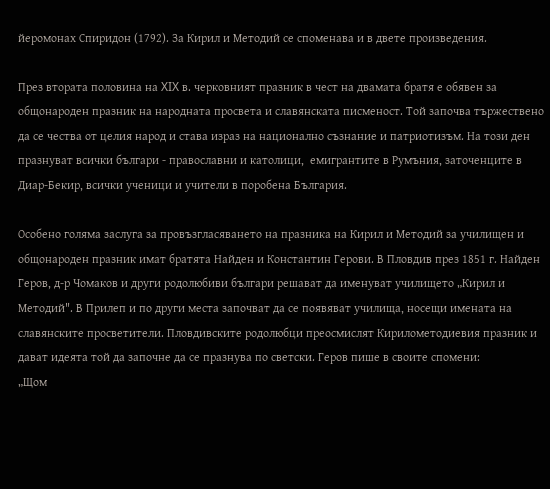йеромонах Спиридон (1792). За Кирил и Методий се споменава и в двете произведения.

През втората половина на XIX в. черковният празник в чест на двамата братя е обявен за общонароден празник на народната просвета и славянската писменост. Той започва тържествено да се чества от целия народ и става израз на национално съзнание и патриотизъм. На този ден празнуват всички българи - православни и католици,  емигрантите в Румъния, заточенците в Диар-Бекир, всички ученици и учители в поробена България.

Особено голяма заслуга за провъзгласяването на празника на Кирил и Методий за училищен и общонароден празник имат братята Найден и Константин Герови. В Пловдив през 1851 г. Найден Геров, д-р Чомаков и други родолюбиви българи решават да именуват училището „Кирил и Методий". В Прилеп и по други места започват да се появяват училища, носещи имената на славянските просветители. Пловдивските родолюбци преосмислят Кирилометодиевия празник и дават идеята той да започне да се празнува по светски. Геров пише в своите спомени:
„Щом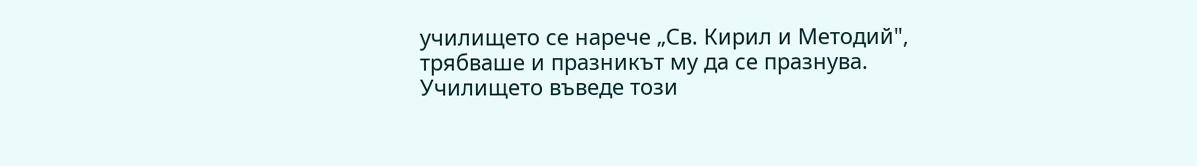училището се нарече „Св. Кирил и Методий", трябваше и празникът му да се празнува. Училището въведе този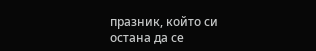празник, който си остана да се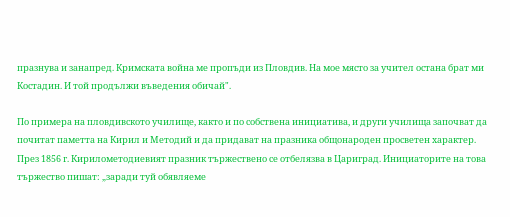празнува и занапред. Кримската война ме пропъди из Пловдив. На мое място за учител остана брат ми Костадин. И той продължи въведения обичай".

По примера на пловдивското училище, както и по собствена инициатива, и други училища започват да почитат паметта на Кирил и Методий и да придават на празника общонароден просветен характер. През 1856 г. Кирилометодиевият празник тържествено се отбелязва в Цариград. Инициаторите на това тържество пишат: „заради туй обявляеме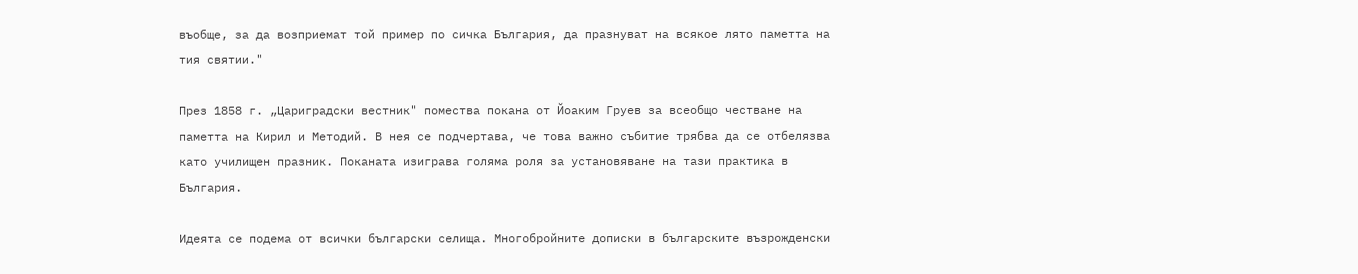въобще, за да возприемат той пример по сичка България, да празнуват на всякое лято паметта на тия святии."

През 1858 г. „Цариградски вестник" помества покана от Йоаким Груев за всеобщо честване на паметта на Кирил и Методий. В нея се подчертава, че това важно събитие трябва да се отбелязва като училищен празник. Поканата изиграва голяма роля за установяване на тази практика в България.

Идеята се подема от всички български селища. Многобройните дописки в българските възрожденски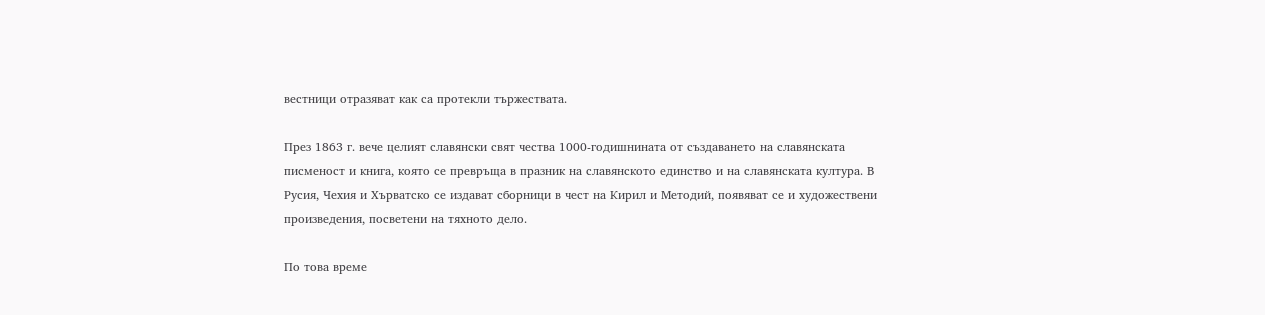вестници отразяват как са протекли тържествата.

През 1863 г. вече целият славянски свят чества 1000-годишнината от създаването на славянската писменост и книга, която се превръща в празник на славянското единство и на славянската култура. В Русия, Чехия и Хърватско се издават сборници в чест на Кирил и Методий, появяват се и художествени произведения, посветени на тяхното дело.

По това време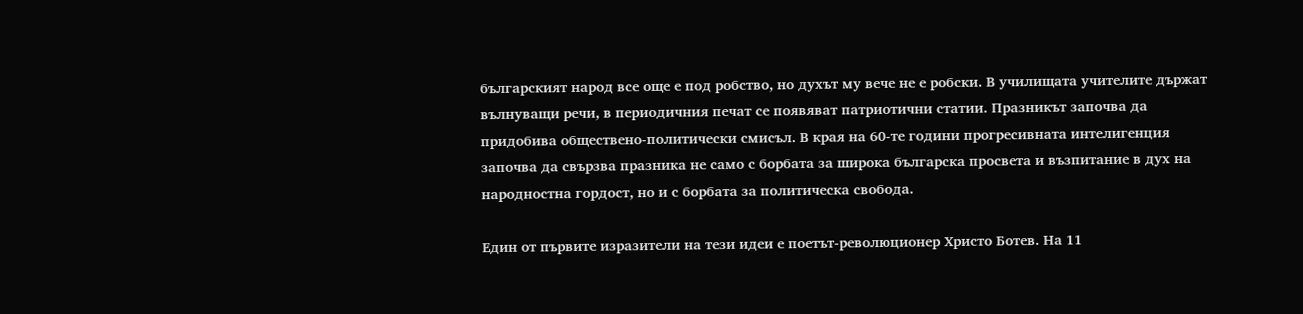българският народ все още е под робство, но духът му вече не е робски. В училищата учителите държат вълнуващи речи, в периодичния печат се появяват патриотични статии. Празникът започва да придобива обществено-политически смисъл. В края на 60-те години прогресивната интелигенция започва да свързва празника не само с борбата за широка българска просвета и възпитание в дух на народностна гордост, но и с борбата за политическа свобода.

Един от първите изразители на тези идеи е поетът-революционер Христо Ботев. На 11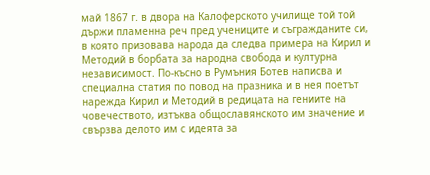май 1867 г. в двора на Калоферското училище той той държи пламенна реч пред учениците и съгражданите си, в която призовава народа да следва примера на Кирил и Методий в борбата за народна свобода и културна независимост. По-късно в Румъния Ботев написва и специална статия по повод на празника и в нея поетът нарежда Кирил и Методий в редицата на гениите на човечеството, изтъква общославянското им значение и свързва делото им с идеята за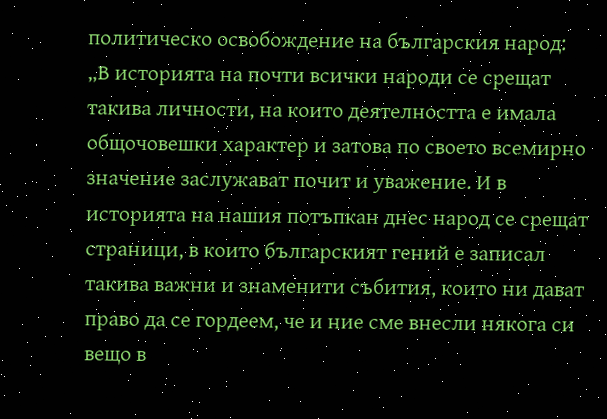политическо освобождение на българския народ:
„В историята на почти всички народи се срещат такива личности, на които деятелността е имала общочовешки характер и затова по своето всемирно значение заслужават почит и уважение. И в историята на нашия потъпкан днес народ се срещат страници, в които българският гений е записал такива важни и знаменити събития, които ни дават право да се гордеем, че и ние сме внесли някога си вещо в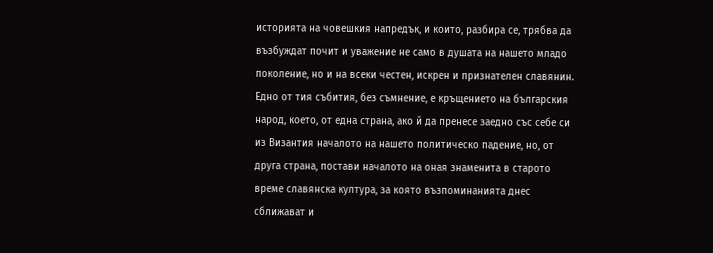историята на човешкия напредък, и които, разбира се, трябва да възбуждат почит и уважение не само в душата на нашето младо поколение, но и на всеки честен, искрен и признателен славянин. Едно от тия събития, без съмнение, е кръщението на българския народ, което, от една страна, ако й да пренесе заедно със себе си из Византия началото на нашето политическо падение, но, от друга страна, постави началото на оная знаменита в старото време славянска култура, за която възпоминанията днес сближават и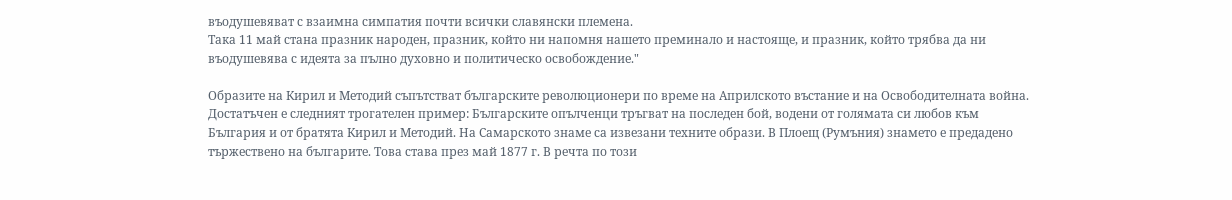въодушевяват с взаимна симпатия почти всички славянски племена.
Така 11 май стана празник народен, празник, който ни напомня нашето преминало и настояще, и празник, който трябва да ни въодушевява с идеята за пълно духовно и политическо освобождение."

Образите на Кирил и Методий съпътстват българските революционери по време на Априлското въстание и на Освободителната война. Достатъчен е следният трогателен пример: Българските опълченци тръгват на последен бой, водени от голямата си любов към България и от братята Кирил и Методий. На Самарското знаме са извезани техните образи. В Плоещ (Румъния) знамето е предадено тържествено на българите. Това става през май 1877 г. В речта по този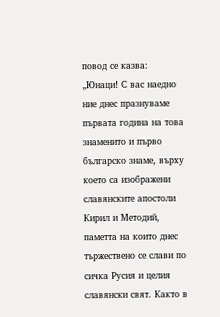повод се казва:
„Юнаци! С вас наедно ние днес празнуваме първата година на това знаменито и първо българско знаме, върху което са изображени славянските апостоли Кирил и Методий, паметта на които днес тържествено се слави по сичка Русия и целия славянски свят. Както в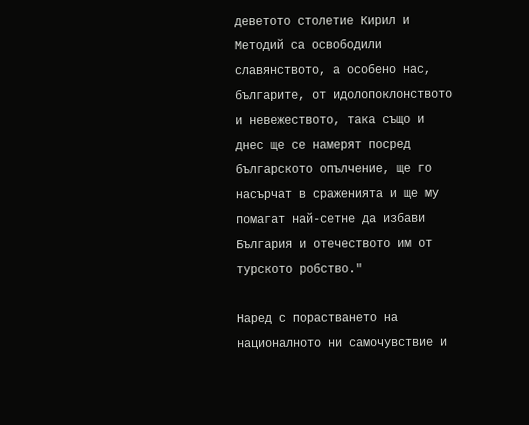деветото столетие Кирил и Методий са освободили славянството, а особено нас, българите, от идолопоклонството и невежеството, така също и днес ще се намерят посред българското опълчение, ще го насърчат в сраженията и ще му помагат най-сетне да избави България и отечеството им от турското робство."

Наред с порастването на националното ни самочувствие и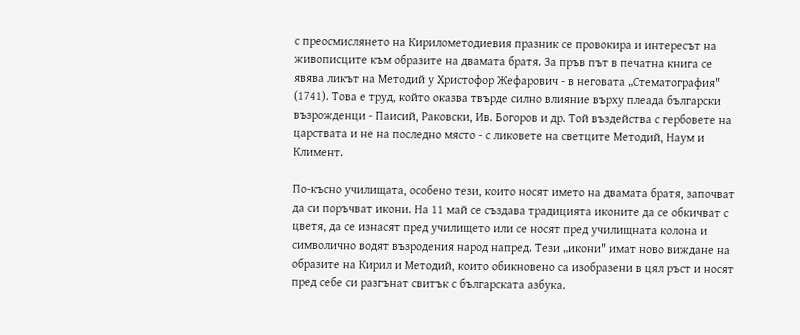с преосмислянето на Кирилометодиевия празник се провокира и интересът на живописците към образите на двамата братя. За пръв път в печатна книга се явява ликът на Методий у Христофор Жефарович - в неговата „Стематография" (1741). Това е труд, който оказва твърде силно влияние върху плеада български възрожденци - Паисий, Раковски, Ив. Богоров и др. Той въздейства с гербовете на царствата и не на последно място - с ликовете на светците Методий, Наум и Климент.

По-късно училищата, особено тези, които носят името на двамата братя, започват да си поръчват икони. На 11 май се създава традицията иконите да се обкичват с цветя, да се изнасят пред училището или се носят пред училищната колона и символично водят възродения народ напред. Тези „икони" имат ново виждане на образите на Кирил и Методий, които обикновено са изобразени в цял ръст и носят пред себе си разгънат свитък с българската азбука.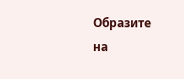Образите на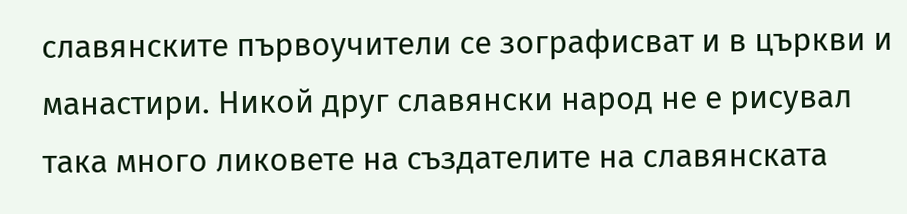славянските първоучители се зографисват и в църкви и манастири. Никой друг славянски народ не е рисувал така много ликовете на създателите на славянската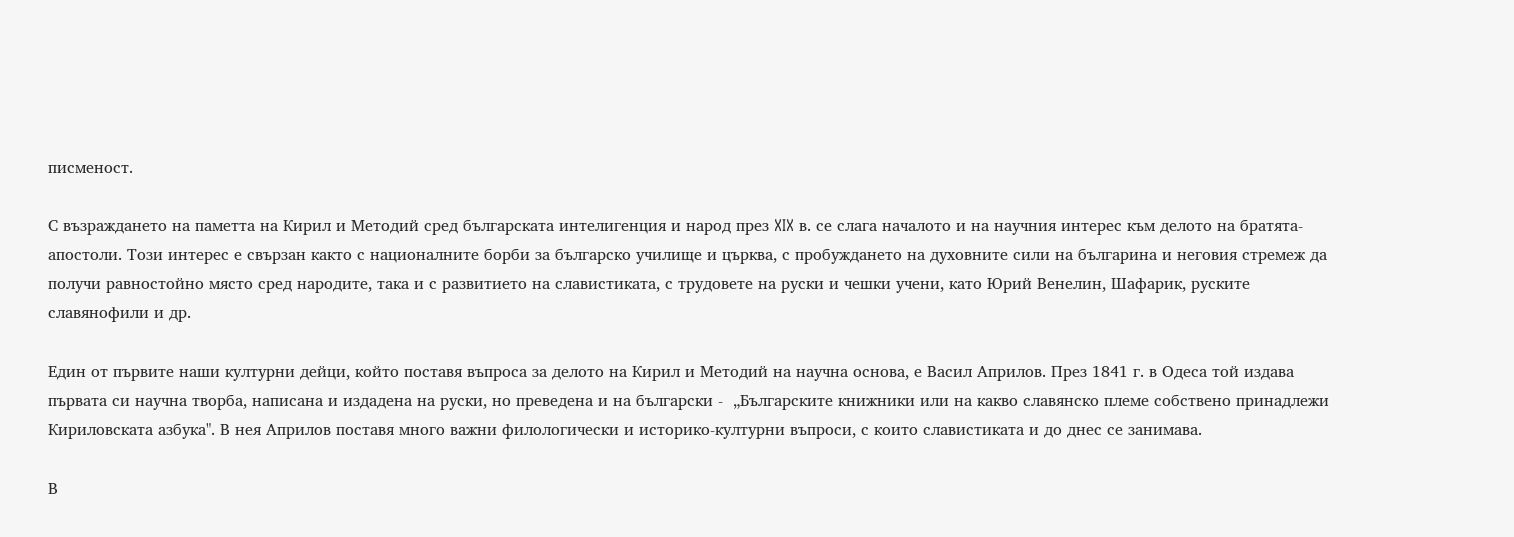писменост.

С възраждането на паметта на Кирил и Методий сред българската интелигенция и народ през XIX в. се слага началото и на научния интерес към делото на братята-апостоли. Този интерес е свързан както с националните борби за българско училище и църква, с пробуждането на духовните сили на българина и неговия стремеж да получи равностойно място сред народите, така и с развитието на славистиката, с трудовете на руски и чешки учени, като Юрий Венелин, Шафарик, руските славянофили и др.

Един от първите наши културни дейци, който поставя въпроса за делото на Кирил и Методий на научна основа, е Васил Априлов. През 1841 г. в Одеса той издава първата си научна творба, написана и издадена на руски, но преведена и на български -  „Българските книжники или на какво славянско племе собствено принадлежи Кириловската азбука". В нея Априлов поставя много важни филологически и историко-културни въпроси, с които славистиката и до днес се занимава.

В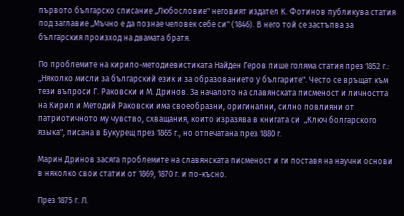първото българско списание „Любословие" неговият издател К. Фотинов публикува статия под заглавие „Мъчно е да познае человек себе си" (1846). В него той се застъпва за българския произход на двамата братя.

По проблемите на кирило-методиевистиката Найден Геров пише голяма статия през 1852 г.: „Няколко мисли за българский език и за образованието у българите". Често се връщат към тези въпроси Г. Раковски и М. Дринов. За началото на славянската писменост и личността на Кирил и Методий Раковски има своеобразни, оригинални, силно повлияни от патриотичното му чувство, схващания, които изразява в книгата си  „Ключ болгарского языка", писана в Букурещ през 1865 г., но отпечатана през 1880 г.

Марин Дринов засяга проблемите на славянската писменост и ги поставя на научни основи в няколко свои статии от 1869, 1870 г. и по-късно.

През 1875 г. Л.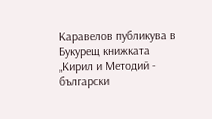Каравелов публикува в Букурещ книжката „Кирил и Методий - български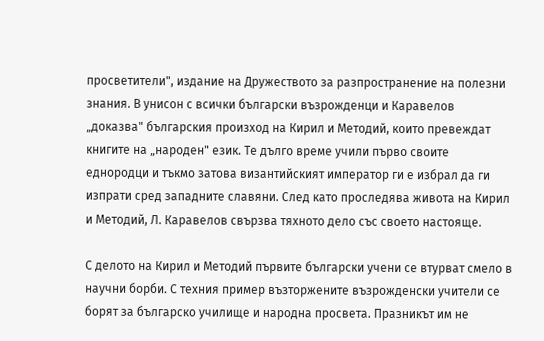просветители", издание на Дружеството за разпространение на полезни знания. В унисон с всички български възрожденци и Каравелов „доказва" българския произход на Кирил и Методий, които превеждат книгите на „народен" език. Те дълго време учили първо своите еднородци и тъкмо затова византийският император ги е избрал да ги изпрати сред западните славяни. След като проследява живота на Кирил и Методий, Л. Каравелов свързва тяхното дело със своето настояще.

С делото на Кирил и Методий първите български учени се втурват смело в научни борби. С техния пример възторжените възрожденски учители се борят за българско училище и народна просвета. Празникът им не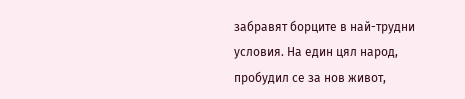забравят борците в най-трудни условия. На един цял народ, пробудил се за нов живот,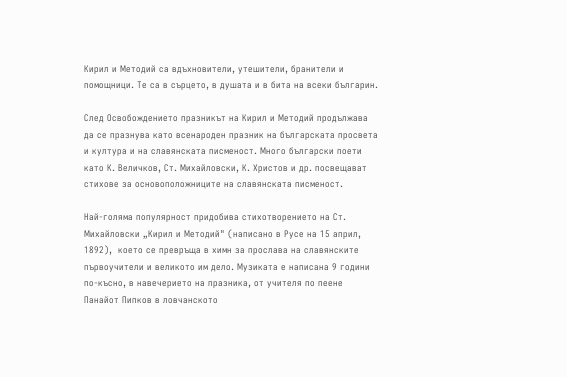Кирил и Методий са вдъхновители, утешители, бранители и помощници. Те са в сърцето, в душата и в бита на всеки българин.

След Освобождението празникът на Кирил и Методий продължава да се празнува като всенароден празник на българската просвета и култура и на славянската писменост. Много български поети като К. Величков, Ст. Михайловски, К. Христов и др. посвещават стихове за основоположниците на славянската писменост.

Най-голяма популярност придобива стихотворението на Ст. Михайловски „Кирил и Методий" (написано в Русе на 15 април, 1892),  което се превръща в химн за прослава на славянските първоучители и великото им дело. Музиката е написана 9 години по-късно, в навечерието на празника, от учителя по пеене Панайот Пипков в ловчанското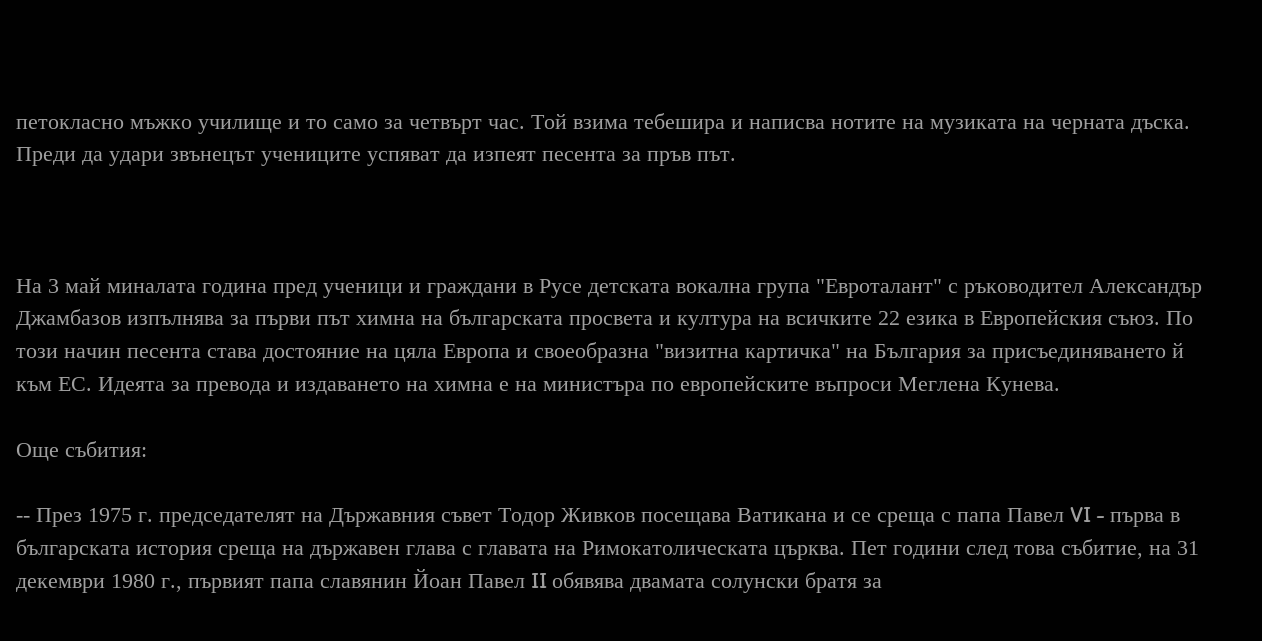петокласно мъжко училище и то само за четвърт час. Той взима тебешира и написва нотите на музиката на черната дъска. Преди да удари звънецът учениците успяват да изпеят песента за пръв път.



На 3 май миналата година пред ученици и граждани в Русе детската вокална група "Евроталант" с ръководител Александър Джамбазов изпълнява за първи път химна на българската просвета и култура на всичките 22 езика в Европейския съюз. По този начин песента става достояние на цяла Европа и своеобразна "визитна картичка" на България за присъединяването й към ЕС. Идеята за превода и издаването на химна е на министъра по европейските въпроси Меглена Кунева.

Още събития:

-- През 1975 г. председателят на Държавния съвет Тодор Живков посещава Ватикана и се среща с папа Павел VI - първа в българската история среща на държавен глава с главата на Римокатолическата църква. Пет години след това събитие, на 31 декември 1980 г., първият папа славянин Йоан Павел II обявява двамата солунски братя за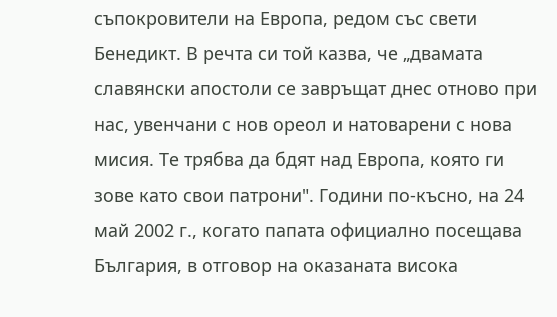съпокровители на Европа, редом със свети Бенедикт. В речта си той казва, че „двамата славянски апостоли се завръщат днес отново при нас, увенчани с нов ореол и натоварени с нова мисия. Те трябва да бдят над Европа, която ги зове като свои патрони". Години по-късно, на 24 май 2002 г., когато папата официално посещава България, в отговор на оказаната висока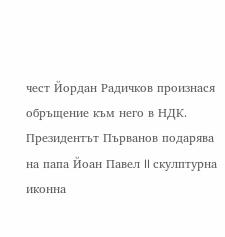чест Йордан Радичков произнася обръщение към него в НДК. Президентът Първанов подарява на папа Йоан Павел II скулптурна иконна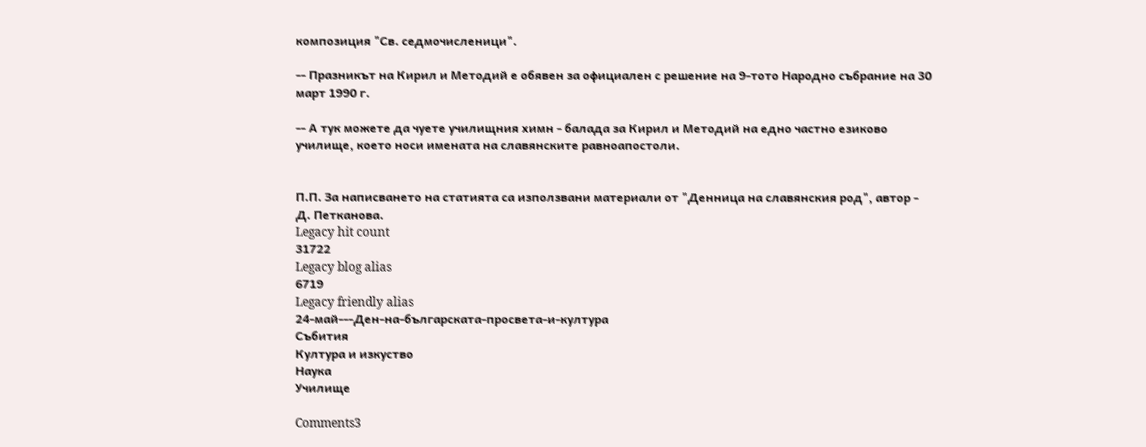композиция "Св. седмочисленици".

-- Празникът на Кирил и Методий е обявен за официален с решение на 9-тото Народно събрание на 30 март 1990 г.

-- А тук можете да чуете училищния химн - балада за Кирил и Методий на едно частно езиково училище, което носи имената на славянските равноапостоли.


П.П. За написването на статията са използвани материали от "Денница на славянския род", автор - Д. Петканова.
Legacy hit count
31722
Legacy blog alias
6719
Legacy friendly alias
24-май---Ден-на-българската-просвета-и-култура
Събития
Култура и изкуство
Наука
Училище

Comments3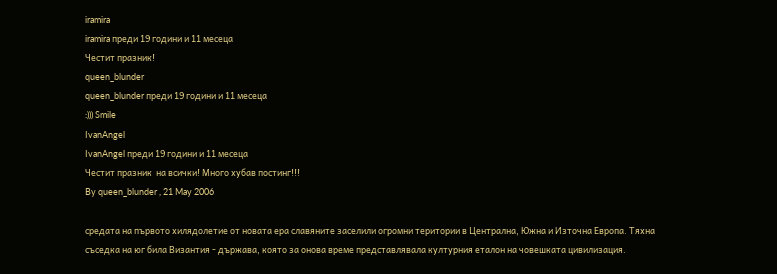iramira
iramira преди 19 години и 11 месеца
Честит празник!
queen_blunder
queen_blunder преди 19 години и 11 месеца
:))) Smile
IvanAngel
IvanAngel преди 19 години и 11 месеца
Честит празник  на всички! Много хубав постинг!!!
By queen_blunder , 21 May 2006

средата на първото хилядолетие от новата ера славяните заселили огромни територии в Централна, Южна и Източна Европа. Тяхна съседка на юг била Византия - държава, която за онова време представлявала културния еталон на човешката цивилизация.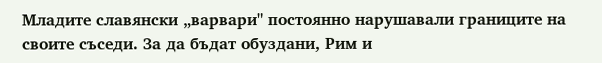Младите славянски „варвари" постоянно нарушавали границите на своите съседи. За да бъдат обуздани, Рим и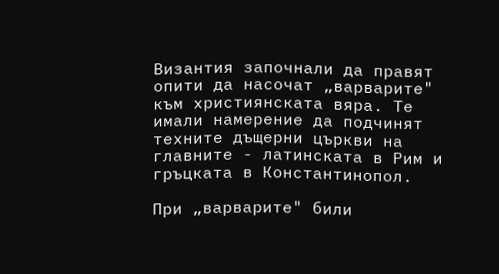Византия започнали да правят опити да насочат „варварите" към християнската вяра. Те имали намерение да подчинят техните дъщерни църкви на главните - латинската в Рим и гръцката в Константинопол.

При „варварите" били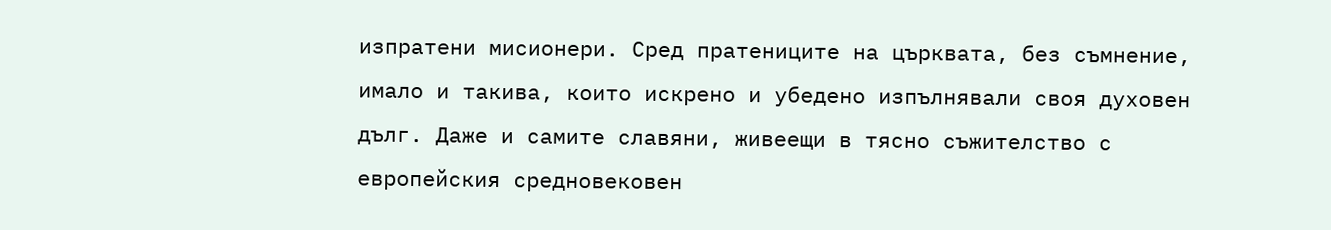изпратени мисионери. Сред пратениците на църквата, без съмнение, имало и такива, които искрено и убедено изпълнявали своя духовен дълг. Даже и самите славяни, живеещи в тясно съжителство с европейския средновековен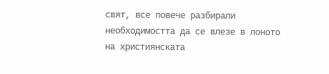свят, все повече разбирали необходимостта да се влезе в лоното на християнската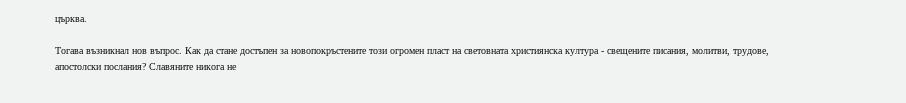църква.

Тогава възникнал нов въпрос. Как да стане достъпен за новопокръстените този огромен пласт на световната християнска култура - свещените писания, молитви, трудове, апостолски послания? Славяните никога не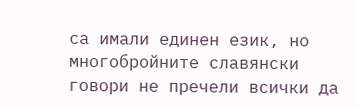са имали единен език, но многобройните славянски говори не пречели всички да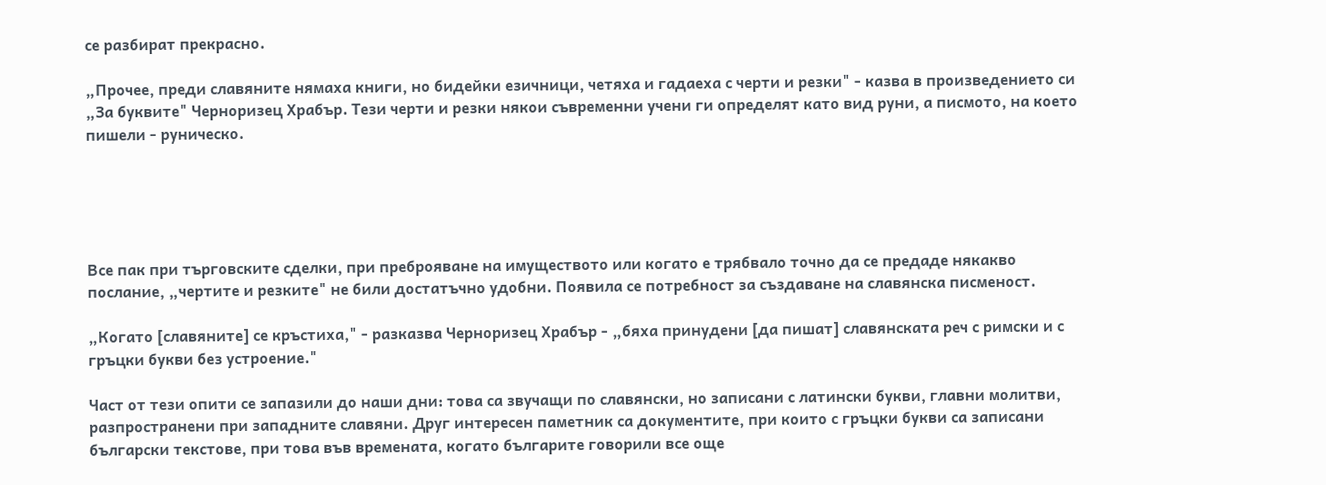се разбират прекрасно.

„Прочее, преди славяните нямаха книги, но бидейки езичници, четяха и гадаеха с черти и резки" - казва в произведението си „За буквите" Черноризец Храбър. Тези черти и резки някои съвременни учени ги определят като вид руни, а писмото, на което пишели - руническо.





Все пак при търговските сделки, при преброяване на имуществото или когато е трябвало точно да се предаде някакво послание, „чертите и резките" не били достатъчно удобни. Появила се потребност за създаване на славянска писменост.

„Когато [славяните] се кръстиха," - разказва Черноризец Храбър - „бяха принудени [да пишат] славянската реч с римски и с гръцки букви без устроение."

Част от тези опити се запазили до наши дни: това са звучащи по славянски, но записани с латински букви, главни молитви, разпространени при западните славяни. Друг интересен паметник са документите, при които с гръцки букви са записани български текстове, при това във времената, когато българите говорили все още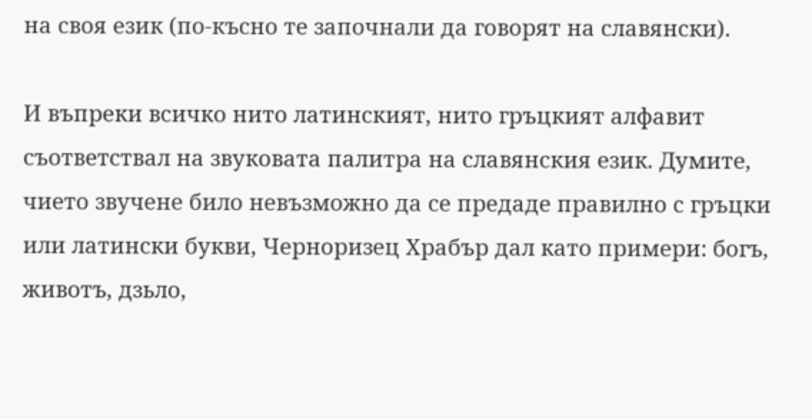на своя език (по-късно те започнали да говорят на славянски).

И въпреки всичко нито латинският, нито гръцкият алфавит съответствал на звуковата палитра на славянския език. Думите, чието звучене било невъзможно да се предаде правилно с гръцки или латински букви, Черноризец Храбър дал като примери: богъ, животъ, дзьло,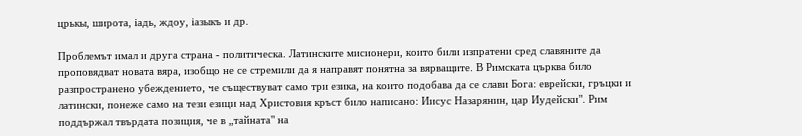црькы, широта, iадь, ждоу, iaзыкъ и др.

Проблемът имал и друга страна - политическа. Латинските мисионери, които били изпратени сред славяните да проповядват новата вяра, изобщо не се стремили да я направят понятна за вярващите. В Римската църква било разпространено убеждението, че съществуват само три езика, на които подобава да се слави Бога: еврейски, гръцки и латински, понеже само на тези езици над Христовия кръст било написано: Иисус Назарянин, цар Иудейски". Рим поддържал твърдата позиция, че в „тайната" на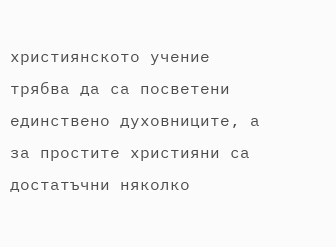християнското учение трябва да са посветени единствено духовниците, а за простите християни са достатъчни няколко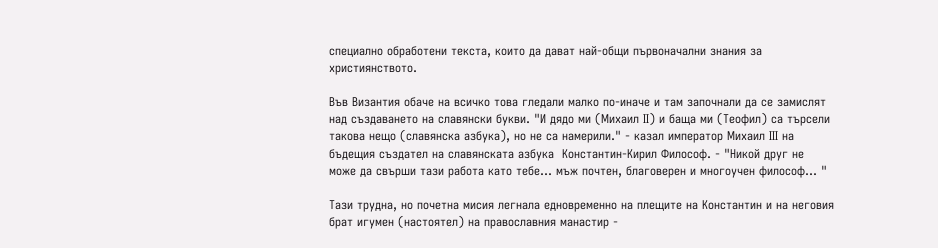специално обработени текста, които да дават най-общи първоначални знания за християнството.

Във Византия обаче на всичко това гледали малко по-иначе и там започнали да се замислят над създаването на славянски букви. "И дядо ми (Михаил ІІ) и баща ми (Теофил) са търсели такова нещо (славянска азбука), но не са намерили." - казал император Михаил ІІІ на бъдещия създател на славянската азбука  Константин-Кирил Философ. - "Никой друг не може да свърши тази работа като тебе... мъж почтен, благоверен и многоучен философ... "

Тази трудна, но почетна мисия легнала едновременно на плещите на Константин и на неговия брат игумен (настоятел) на православния манастир -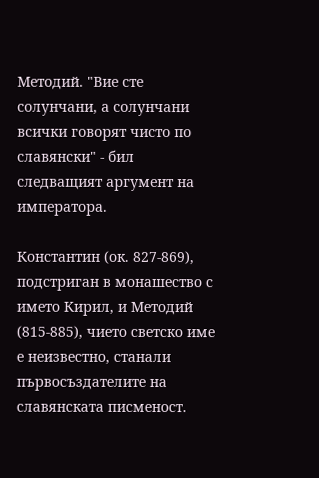Методий. "Вие сте солунчани, а солунчани всички говорят чисто по славянски" - бил следващият аргумент на императора.

Константин (ок. 827-869), подстриган в монашество с името Кирил, и Методий (815-885), чието светско име е неизвестно, станали първосъздателите на славянската писменост.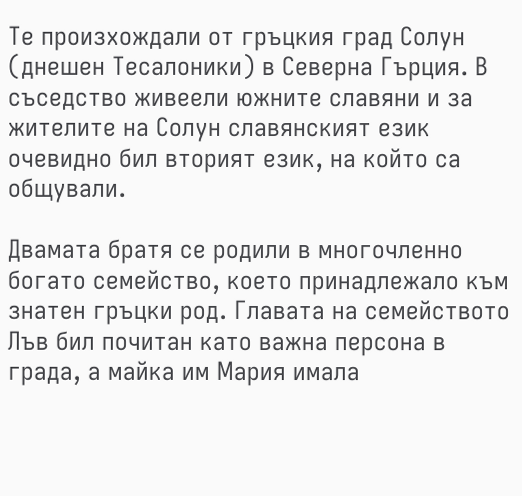Те произхождали от гръцкия град Солун (днешен Тесалоники) в Северна Гърция. В съседство живеели южните славяни и за жителите на Солун славянският език очевидно бил вторият език, на който са общували.

Двамата братя се родили в многочленно богато семейство, което принадлежало към знатен гръцки род. Главата на семейството Лъв бил почитан като важна персона в града, а майка им Мария имала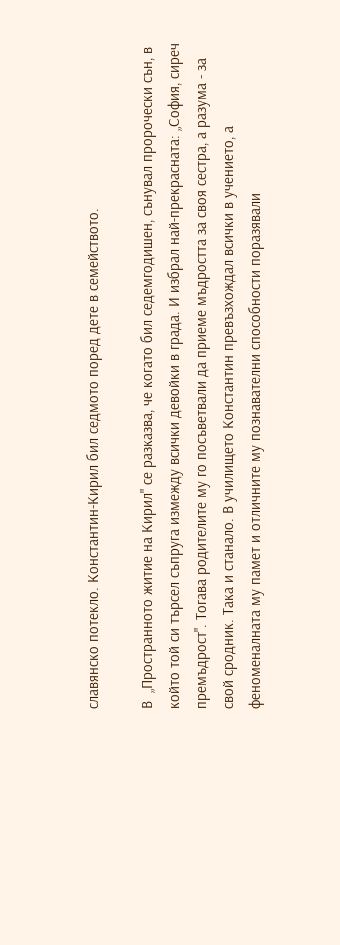славянско потекло. Константин-Кирил бил седмото поред дете в семейството.

В  „Пространното житие на Кирил" се разказва, че когато бил седемгодишен, сънувал пророчески сън, в който той си търсел съпруга измежду всички девойки в града. И избрал най-прекрасната: „София, сиреч премъдрост". Тогава родителите му го посъветвали да приеме мъдростта за своя сестра, а разума - за свой сродник. Така и станало. В училището Константин превъзхождал всички в учението, а феноменалната му памет и отличните му познавателни способности поразявали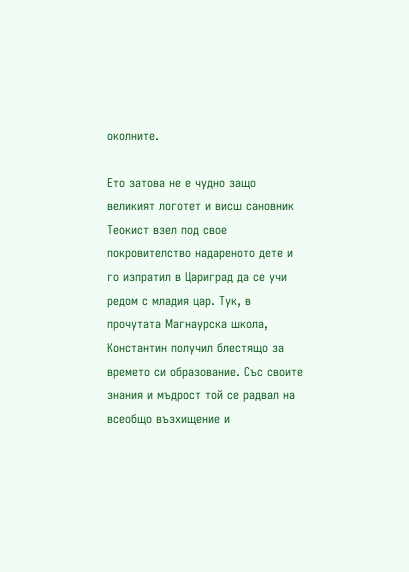околните.

Ето затова не е чудно защо великият логотет и висш сановник Теокист взел под свое покровителство надареното дете и го изпратил в Цариград да се учи редом с младия цар. Тук, в прочутата Магнаурска школа, Константин получил блестящо за времето си образование. Със своите знания и мъдрост той се радвал на всеобщо възхищение и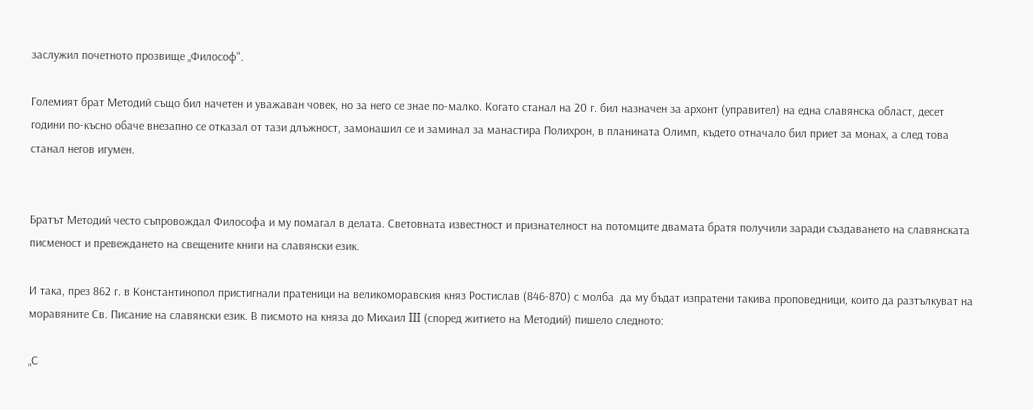заслужил почетното прозвище „Философ".

Големият брат Методий също бил начетен и уважаван човек, но за него се знае по-малко. Когато станал на 20 г. бил назначен за архонт (управител) на една славянска област, десет години по-късно обаче внезапно се отказал от тази длъжност, замонашил се и заминал за манастира Полихрон, в планината Олимп, където отначало бил приет за монах, а след това станал негов игумен.


Братът Методий често съпровождал Философа и му помагал в делата. Световната известност и признателност на потомците двамата братя получили заради създаването на славянската писменост и превеждането на свещените книги на славянски език.

И така, през 862 г. в Константинопол пристигнали пратеници на великоморавския княз Ростислав (846-870) с молба  да му бъдат изпратени такива проповедници, които да разтълкуват на моравяните Св. Писание на славянски език. В писмото на княза до Михаил III (според житието на Методий) пишело следното:

„С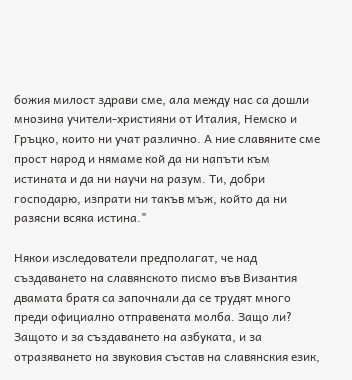божия милост здрави сме, ала между нас са дошли мнозина учители-християни от Италия, Немско и Гръцко, които ни учат различно. А ние славяните сме прост народ и нямаме кой да ни напъти към истината и да ни научи на разум. Ти, добри господарю, изпрати ни такъв мъж, който да ни разясни всяка истина."

Някои изследователи предполагат, че над създаването на славянското писмо във Византия двамата братя са започнали да се трудят много преди официално отправената молба. Защо ли? Защото и за създаването на азбуката, и за отразяването на звуковия състав на славянския език,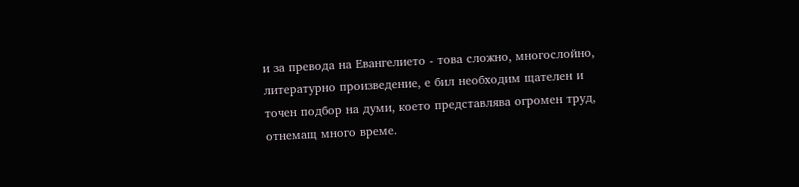и за превода на Евангелието - това сложно, многослойно, литературно произведение, е бил необходим щателен и точен подбор на думи, което представлява огромен труд, отнемащ много време.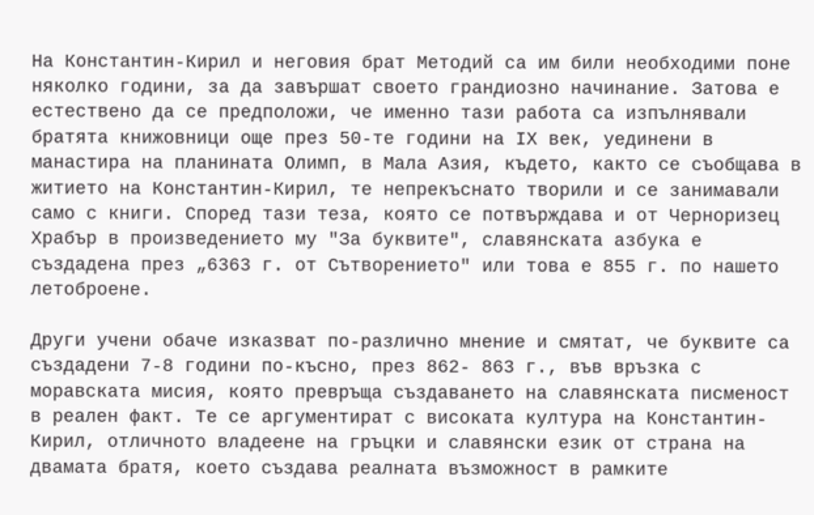На Константин-Кирил и неговия брат Методий са им били необходими поне няколко години, за да завършат своето грандиозно начинание. Затова е естествено да се предположи, че именно тази работа са изпълнявали братята книжовници още през 50-те години на ІХ век, уединени в манастира на планината Олимп, в Мала Азия, където, както се съобщава в житието на Константин-Кирил, те непрекъснато творили и се занимавали само с книги. Според тази теза, която се потвърждава и от Черноризец Храбър в произведението му "За буквите", славянската азбука е създадена през „6363 г. от Сътворението" или това е 855 г. по нашето летоброене.

Други учени обаче изказват по-различно мнение и смятат, че буквите са създадени 7-8 години по-късно, през 862- 863 г., във връзка с моравската мисия, която превръща създаването на славянската писменост в реален факт. Те се аргументират с високата култура на Константин-Кирил, отличното владеене на гръцки и славянски език от страна на двамата братя, което създава реалната възможност в рамките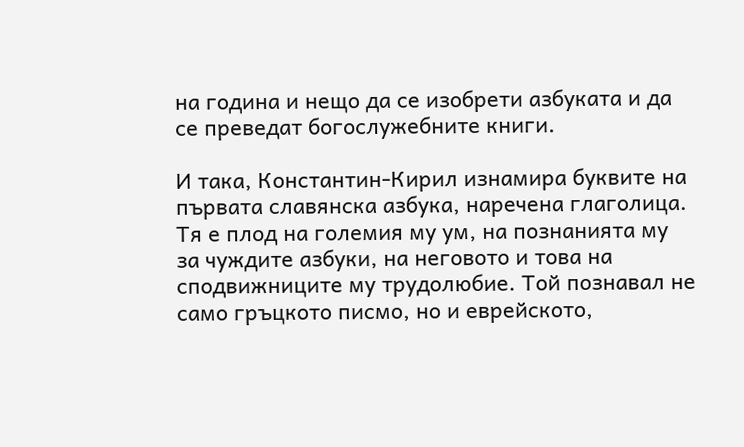на година и нещо да се изобрети азбуката и да се преведат богослужебните книги.

И така, Константин-Кирил изнамира буквите на първата славянска азбука, наречена глаголица. Тя е плод на големия му ум, на познанията му за чуждите азбуки, на неговото и това на сподвижниците му трудолюбие. Той познавал не само гръцкото писмо, но и еврейското,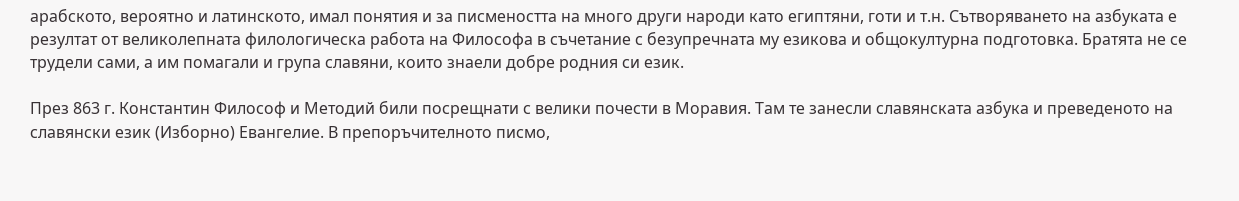арабското, вероятно и латинското, имал понятия и за писмеността на много други народи като египтяни, готи и т.н. Сътворяването на азбуката е резултат от великолепната филологическа работа на Философа в съчетание с безупречната му езикова и общокултурна подготовка. Братята не се трудели сами, а им помагали и група славяни, които знаели добре родния си език.

През 863 г. Константин Философ и Методий били посрещнати с велики почести в Моравия. Там те занесли славянската азбука и преведеното на славянски език (Изборно) Евангелие. В препоръчителното писмо,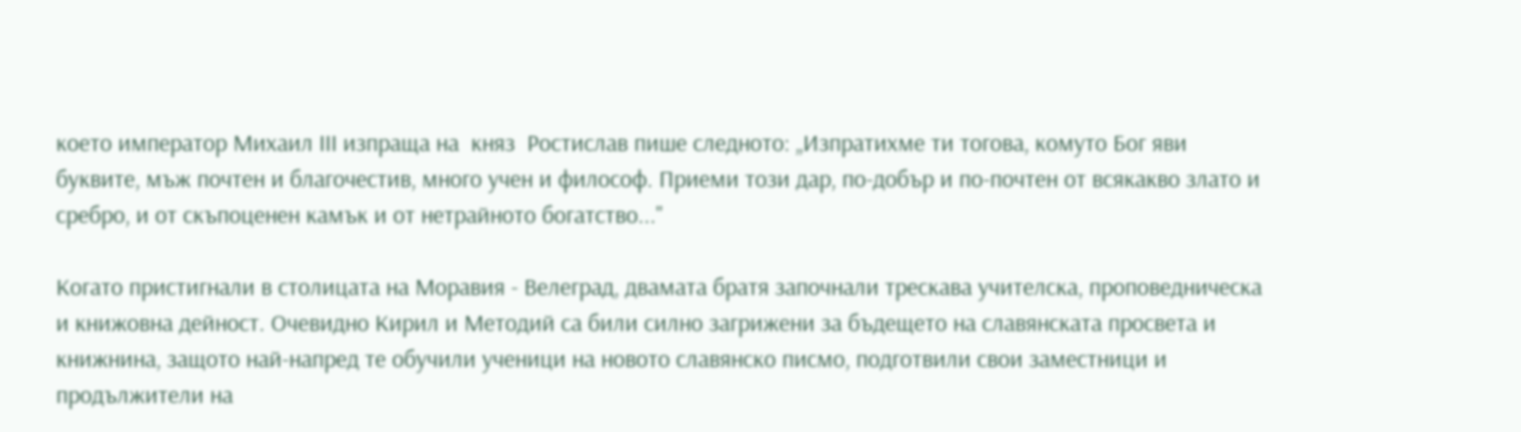което император Михаил ІІІ изпраща на  княз  Ростислав пише следното: „Изпратихме ти тогова, комуто Бог яви буквите, мъж почтен и благочестив, много учен и философ. Приеми този дар, по-добър и по-почтен от всякакво злато и сребро, и от скъпоценен камък и от нетрайното богатство..."

Когато пристигнали в столицата на Моравия - Велеград, двамата братя започнали трескава учителска, проповедническа и книжовна дейност. Очевидно Кирил и Методий са били силно загрижени за бъдещето на славянската просвета и книжнина, защото най-напред те обучили ученици на новото славянско писмо, подготвили свои заместници и продължители на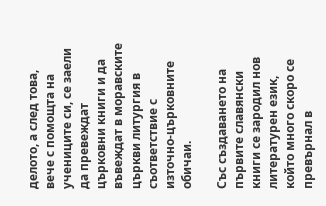делото, а след това, вече с помощта на учениците си, се заели да превеждат църковни книги и да въвеждат в моравските църкви литургия в съответствие с източно-църковните обичаи.

Със създаването на първите славянски книги се зародил нов литературен език, който много скоро се превърнал в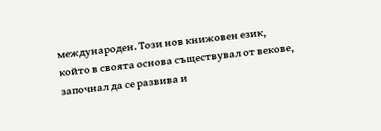международен. Този нов книжовен език, който в своята основа съществувал от векове, започнал да се развива и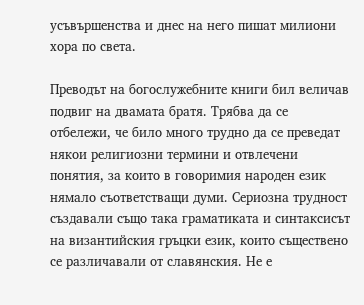усъвършенства и днес на него пишат милиони хора по света.

Преводът на богослужебните книги бил величав подвиг на двамата братя. Трябва да се отбележи, че било много трудно да се преведат някои религиозни термини и отвлечени понятия, за които в говоримия народен език нямало съответстващи думи. Сериозна трудност създавали също така граматиката и синтаксисът на византийския гръцки език, които съществено се различавали от славянския. Не е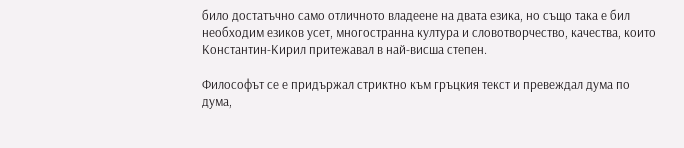било достатъчно само отличното владеене на двата езика, но също така е бил необходим езиков усет, многостранна култура и словотворчество, качества, които Константин-Кирил притежавал в най-висша степен.

Философът се е придържал стриктно към гръцкия текст и превеждал дума по дума,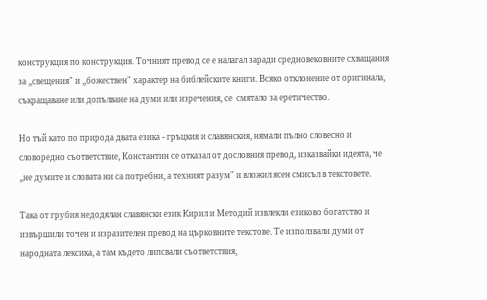конструкция по конструкция. Точният превод се е налагал заради средновековните схващания за „свещения" и „божествен" характер на библейските книги. Всяко отклонение от оригинала, съкращаване или допълване на думи или изречения, се  смятало за еретичество.

Но тъй като по природа двата езика - гръцкия и славянския, нямали пълно словесно и словоредно съответствие, Константин се отказал от дословния превод, изказвайки идеята, че „не думите и словата ни са потребни, а техният разум" и вложил ясен смисъл в текстовете.

Така от грубия недодялан славянски език Кирил и Методий извлекли езиково богатство и извършили точен и изразителен превод на църковните текстове. Те използвали думи от народната лексика, а там където липсвали съответствия,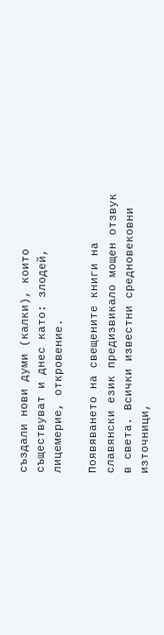създали нови думи (калки), които съществуват и днес като: злодей, лицемерие, откровение.

Появяването на свещените книги на славянски език предизвикало мощен отзвук в света. Всички известни средновековни източници,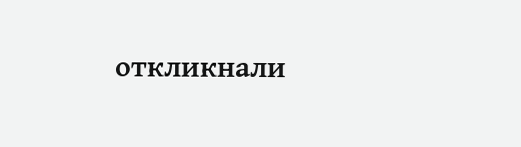откликнали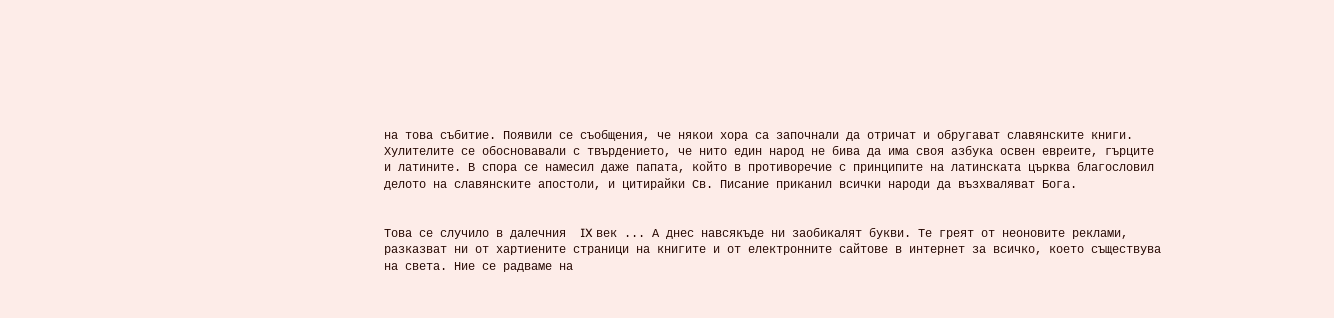на това събитие. Появили се съобщения, че някои хора са започнали да отричат и обругават славянските книги. Хулителите се обосновавали с твърдението, че нито един народ не бива да има своя азбука освен евреите, гърците и латините. В спора се намесил даже папата, който в противоречие с принципите на латинската църква благословил делото на славянските апостоли, и цитирайки Св. Писание приканил всички народи да възхваляват Бога.


Това се случило в далечния  IX век ... А днес навсякъде ни заобикалят букви. Те греят от неоновите реклами, разказват ни от хартиените страници на книгите и от електронните сайтове в интернет за всичко, което съществува на света. Ние се радваме на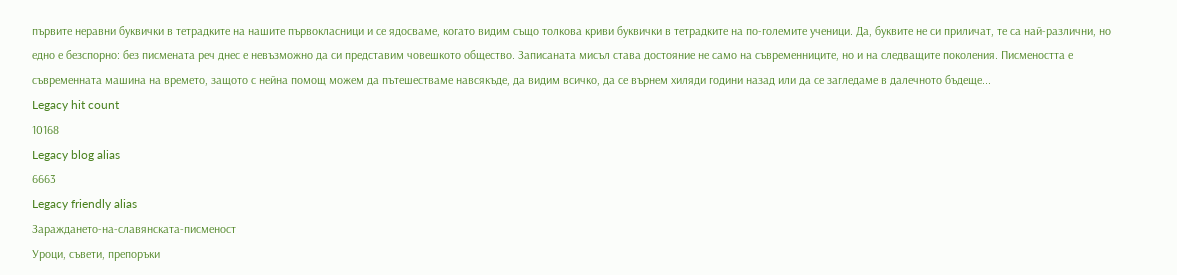първите неравни буквички в тетрадките на нашите първокласници и се ядосваме, когато видим също толкова криви буквички в тетрадките на по-големите ученици. Да, буквите не си приличат, те са най-различни, но едно е безспорно: без писмената реч днес е невъзможно да си представим човешкото общество. Записаната мисъл става достояние не само на съвременниците, но и на следващите поколения. Писмеността е съвременната машина на времето, защото с нейна помощ можем да пътешестваме навсякъде, да видим всичко, да се върнем хиляди години назад или да се загледаме в далечното бъдеще...
Legacy hit count
10168
Legacy blog alias
6663
Legacy friendly alias
Зараждането-на-славянската-писменост
Уроци, съвети, препоръки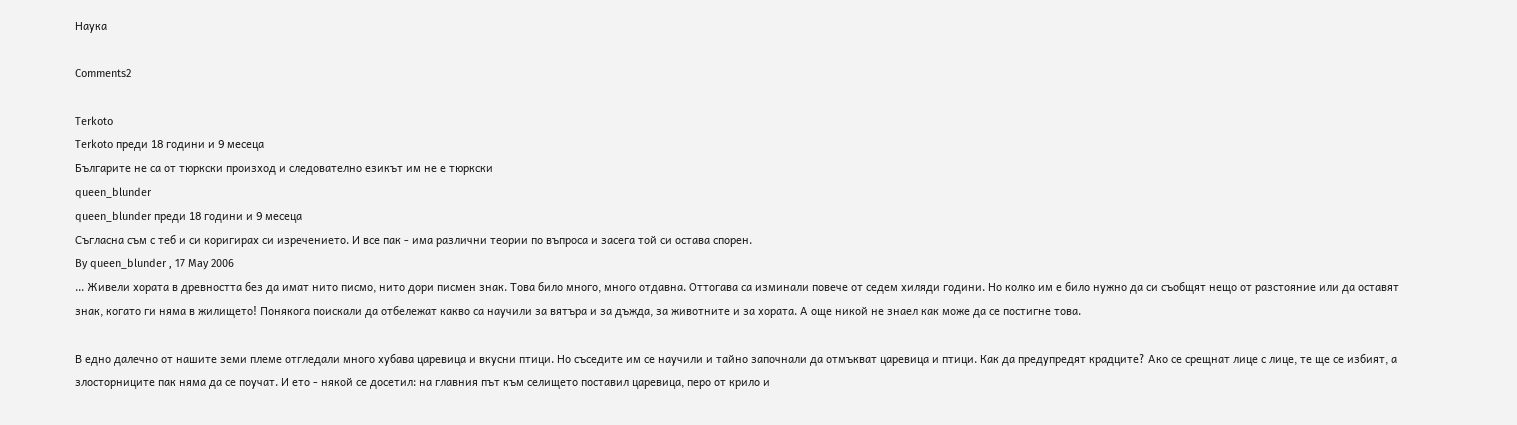Наука

Comments2

Terkoto
Terkoto преди 18 години и 9 месеца
Българите не са от тюркски произход и следователно езикът им не е тюркски
queen_blunder
queen_blunder преди 18 години и 9 месеца
Съгласна съм с теб и си коригирах си изречението. И все пак - има различни теории по въпроса и засега той си остава спорен.
By queen_blunder , 17 May 2006
... Живели хората в древността без да имат нито писмо, нито дори писмен знак. Това било много, много отдавна. Оттогава са изминали повече от седем хиляди години. Но колко им е било нужно да си съобщят нещо от разстояние или да оставят знак, когато ги няма в жилището! Понякога поискали да отбележат какво са научили за вятъра и за дъжда, за животните и за хората. А още никой не знаел как може да се постигне това.

В едно далечно от нашите земи племе отгледали много хубава царевица и вкусни птици. Но съседите им се научили и тайно започнали да отмъкват царевица и птици. Как да предупредят крадците? Ако се срещнат лице с лице, те ще се избият, а злосторниците пак няма да се поучат. И ето - някой се досетил: на главния път към селището поставил царевица, перо от крило и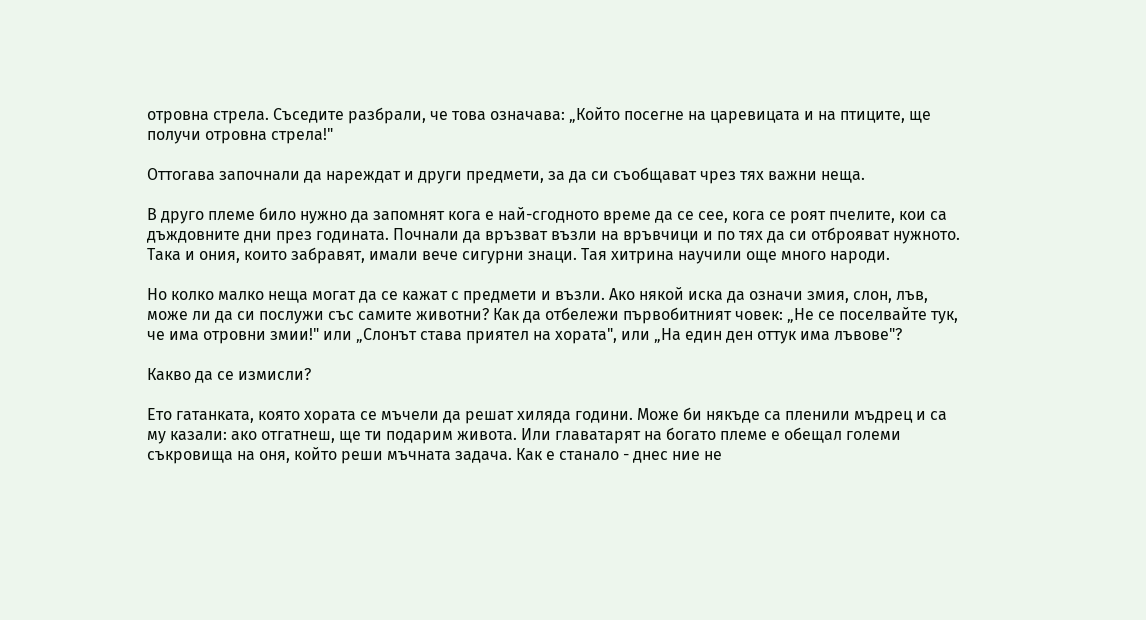отровна стрела. Съседите разбрали, че това означава: „Който посегне на царевицата и на птиците, ще получи отровна стрела!"

Оттогава започнали да нареждат и други предмети, за да си съобщават чрез тях важни неща.

В друго племе било нужно да запомнят кога е най-сгодното време да се сее, кога се роят пчелите, кои са дъждовните дни през годината. Почнали да връзват възли на връвчици и по тях да си отброяват нужното. Така и ония, които забравят, имали вече сигурни знаци. Тая хитрина научили още много народи.

Но колко малко неща могат да се кажат с предмети и възли. Ако някой иска да означи змия, слон, лъв, може ли да си послужи със самите животни? Как да отбележи първобитният човек: „Не се поселвайте тук, че има отровни змии!" или „Слонът става приятел на хората", или „На един ден оттук има лъвове"?

Какво да се измисли?

Ето гатанката, която хората се мъчели да решат хиляда години. Може би някъде са пленили мъдрец и са му казали: ако отгатнеш, ще ти подарим живота. Или главатарят на богато племе е обещал големи съкровища на оня, който реши мъчната задача. Как е станало - днес ние не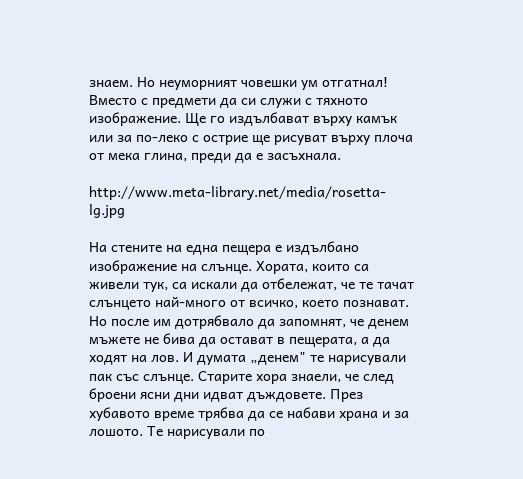знаем. Но неуморният човешки ум отгатнал! Вместо с предмети да си служи с тяхното изображение. Ще го издълбават върху камък
или за по-леко с острие ще рисуват върху плоча от мека глина, преди да е засъхнала.

http://www.meta-library.net/media/rosetta-lg.jpg

На стените на една пещера е издълбано изображение на слънце. Хората, които са живели тук, са искали да отбележат, че те тачат слънцето най-много от всичко, което познават. Но после им дотрябвало да запомнят, че денем мъжете не бива да остават в пещерата, а да ходят на лов. И думата „денем" те нарисували пак със слънце. Старите хора знаели, че след броени ясни дни идват дъждовете. През хубавото време трябва да се набави храна и за лошото. Те нарисували по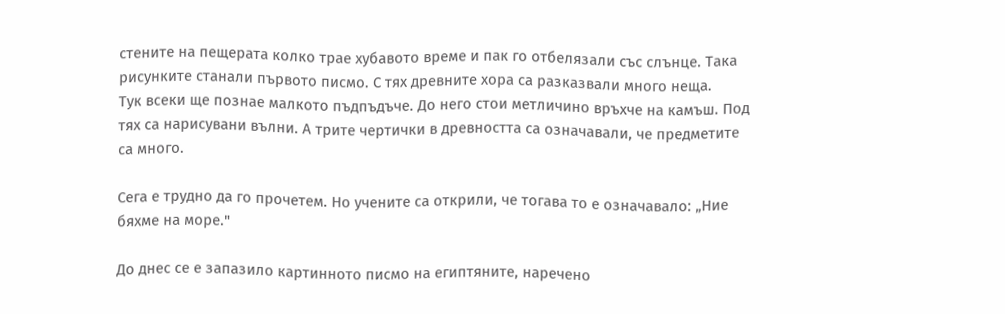стените на пещерата колко трае хубавото време и пак го отбелязали със слънце. Така рисунките станали първото писмо. С тях древните хора са разказвали много неща.
Тук всеки ще познае малкото пъдпъдъче. До него стои метличино връхче на камъш. Под тях са нарисувани вълни. А трите чертички в древността са означавали, че предметите са много.

Сега е трудно да го прочетем. Но учените са открили, че тогава то е означавало: „Ние бяхме на море."

До днес се е запазило картинното писмо на египтяните, наречено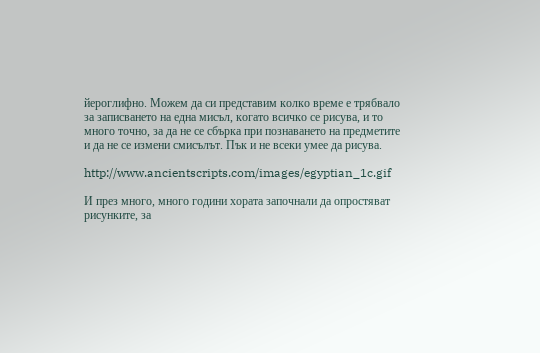йероглифно. Можем да си представим колко време е трябвало за записването на една мисъл, когато всичко се рисува, и то много точно, за да не се сбърка при познаването на предметите и да не се измени смисълът. Пък и не всеки умее да рисува.

http://www.ancientscripts.com/images/egyptian_1c.gif

И през много, много години хората започнали да опростяват рисунките, за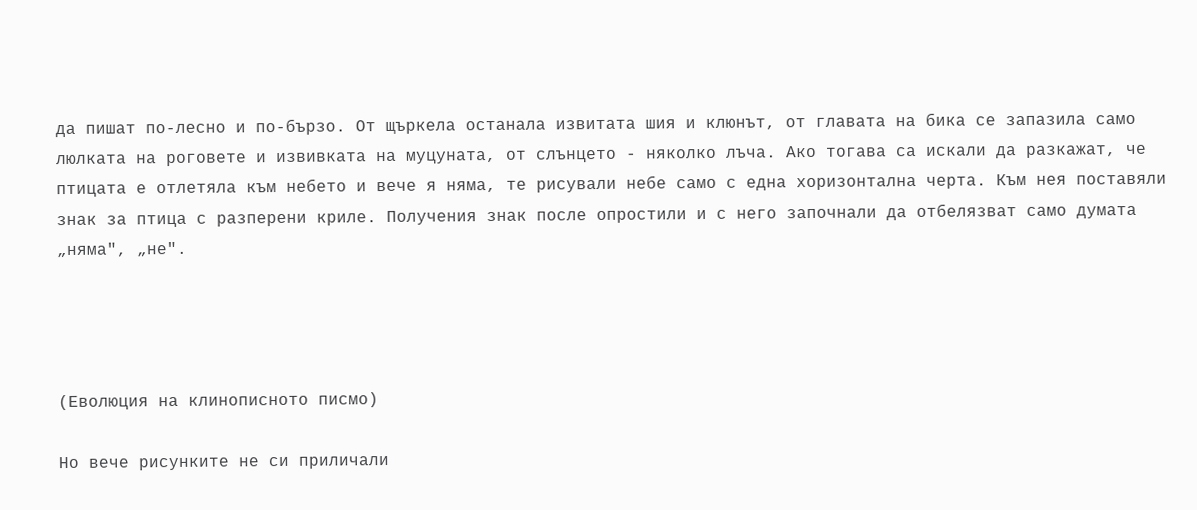да пишат по-лесно и по-бързо. От щъркела останала извитата шия и клюнът, от главата на бика се запазила само люлката на роговете и извивката на муцуната, от слънцето - няколко лъча. Ако тогава са искали да разкажат, че птицата е отлетяла към небето и вече я няма, те рисували небе само с една хоризонтална черта. Към нея поставяли знак за птица с разперени криле. Получения знак после опростили и с него започнали да отбелязват само думата „няма", „не".




(Еволюция на клинописното писмо)

Но вече рисунките не си приличали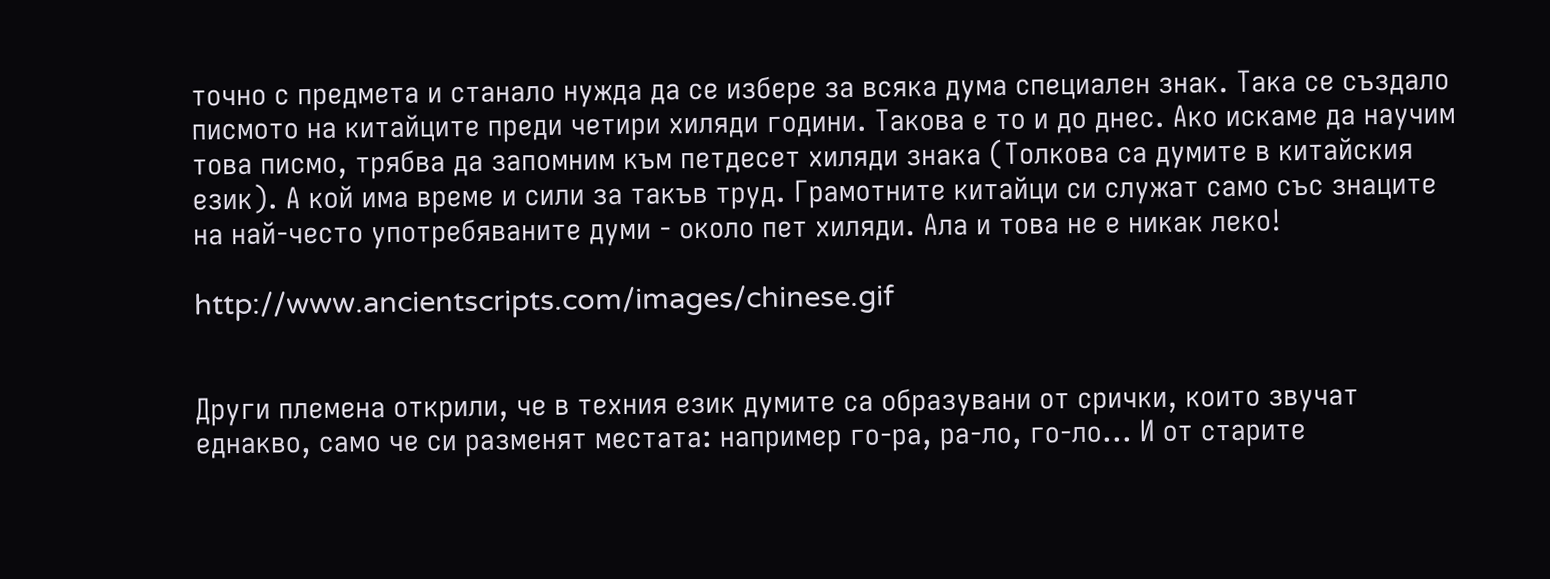точно с предмета и станало нужда да се избере за всяка дума специален знак. Така се създало писмото на китайците преди четири хиляди години. Такова е то и до днес. Ако искаме да научим това писмо, трябва да запомним към петдесет хиляди знака (Толкова са думите в китайския език). А кой има време и сили за такъв труд. Грамотните китайци си служат само със знаците на най-често употребяваните думи - около пет хиляди. Ала и това не е никак леко!

http://www.ancientscripts.com/images/chinese.gif


Други племена открили, че в техния език думите са образувани от срички, които звучат еднакво, само че си разменят местата: например го-ра, ра-ло, го-ло... И от старите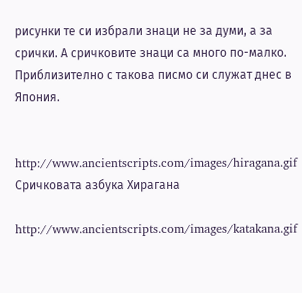рисунки те си избрали знаци не за думи, а за срички. А сричковите знаци са много по-малко. Приблизително с такова писмо си служат днес в Япония.


http://www.ancientscripts.com/images/hiragana.gif
Сричковата азбука Хирагана

http://www.ancientscripts.com/images/katakana.gif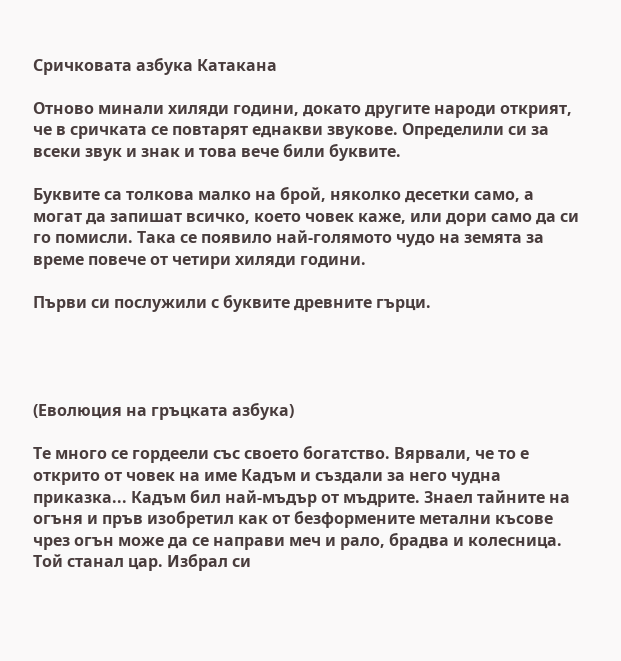Сричковата азбука Катакана

Отново минали хиляди години, докато другите народи открият, че в сричката се повтарят еднакви звукове. Определили си за всеки звук и знак и това вече били буквите.

Буквите са толкова малко на брой, няколко десетки само, а могат да запишат всичко, което човек каже, или дори само да си го помисли. Така се появило най-голямото чудо на земята за време повече от четири хиляди години.

Първи си послужили с буквите древните гърци.




(Еволюция на гръцката азбука)

Те много се гордеели със своето богатство. Вярвали, че то е открито от човек на име Кадъм и създали за него чудна приказка... Кадъм бил най-мъдър от мъдрите. Знаел тайните на огъня и пръв изобретил как от безформените метални късове чрез огън може да се направи меч и рало, брадва и колесница. Той станал цар. Избрал си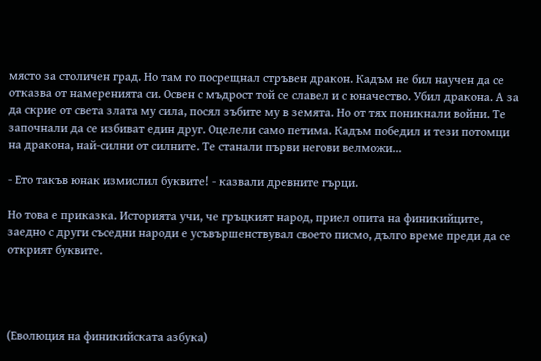място за столичен град. Но там го посрещнал стръвен дракон. Кадъм не бил научен да се отказва от намеренията си. Освен с мъдрост той се славел и с юначество. Убил дракона. А за да скрие от света злата му сила, посял зъбите му в земята. Но от тях поникнали войни. Те започнали да се избиват един друг. Оцелели само петима. Кадъм победил и тези потомци на дракона, най-силни от силните. Те станали първи негови велможи...

- Ето такъв юнак измислил буквите! - казвали древните гърци.

Но това е приказка. Историята учи, че гръцкият народ, приел опита на финикийците, заедно с други съседни народи е усъвършенствувал своето писмо, дълго време преди да се открият буквите.




(Еволюция на финикийската азбука)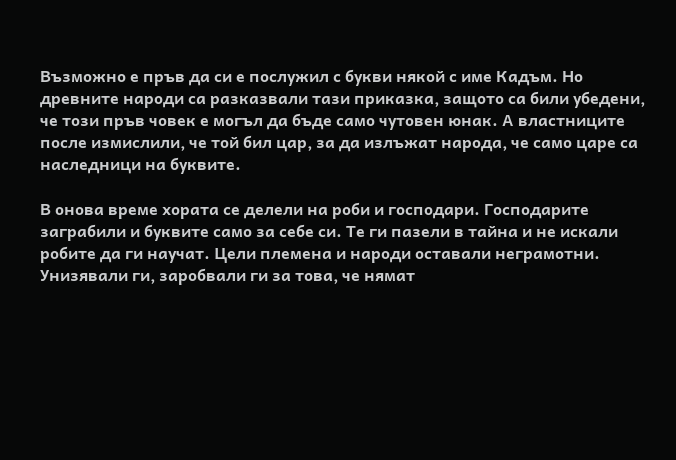Възможно е пръв да си е послужил с букви някой с име Кадъм. Но древните народи са разказвали тази приказка, защото са били убедени, че този пръв човек е могъл да бъде само чутовен юнак. А властниците после измислили, че той бил цар, за да излъжат народа, че само царе са наследници на буквите.

В онова време хората се делели на роби и господари. Господарите заграбили и буквите само за себе си. Те ги пазели в тайна и не искали робите да ги научат. Цели племена и народи оставали неграмотни. Унизявали ги, заробвали ги за това, че нямат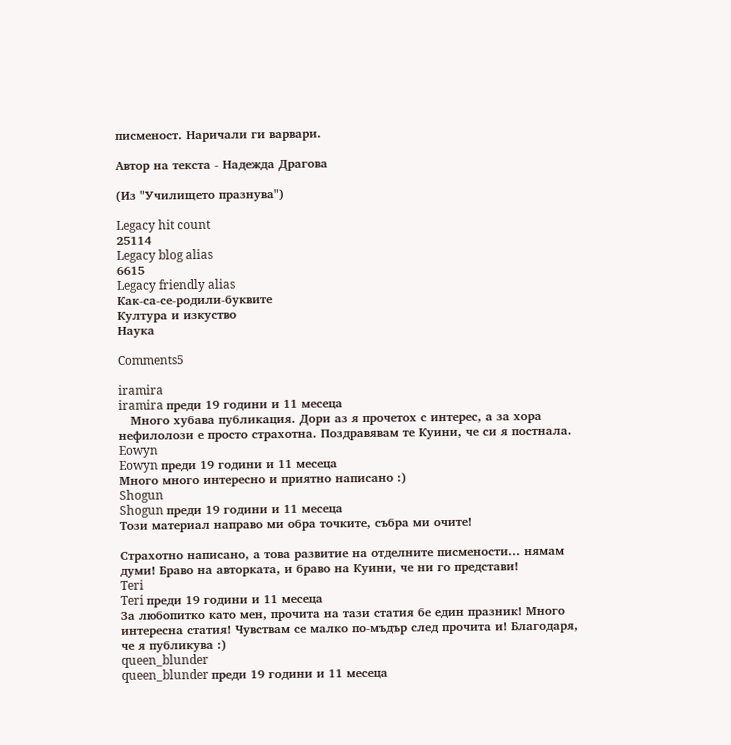писменост. Наричали ги варвари.

Автор на текста - Надежда Драгова

(Из "Училището празнува")

Legacy hit count
25114
Legacy blog alias
6615
Legacy friendly alias
Как-са-се-родили-буквите
Култура и изкуство
Наука

Comments5

iramira
iramira преди 19 години и 11 месеца
   Много хубава публикация. Дори аз я прочетох с интерес, а за хора нефилолози е просто страхотна. Поздравявам те Куини, че си я постнала.
Eowyn
Eowyn преди 19 години и 11 месеца
Много много интересно и приятно написано :)
Shogun
Shogun преди 19 години и 11 месеца
Този материал направо ми обра точките, събра ми очите!

Страхотно написано, а това развитие на отделните писмености... нямам думи! Браво на авторката, и браво на Куини, че ни го представи!
Teri
Teri преди 19 години и 11 месеца
За любопитко като мен, прочита на тази статия бе един празник! Много интересна статия! Чувствам се малко по-мъдър след прочита и! Благодаря, че я публикува :)
queen_blunder
queen_blunder преди 19 години и 11 месеца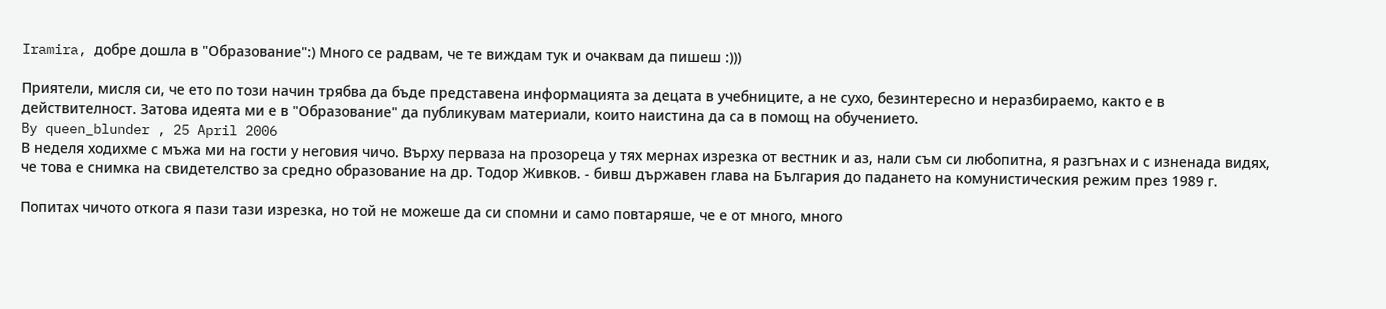Iramira, добре дошла в "Образование":) Много се радвам, че те виждам тук и очаквам да пишеш :)))

Приятели, мисля си, че ето по този начин трябва да бъде представена информацията за децата в учебниците, а не сухо, безинтересно и неразбираемо, както е в действителност. Затова идеята ми е в "Образование" да публикувам материали, които наистина да са в помощ на обучението.
By queen_blunder , 25 April 2006
В неделя ходихме с мъжа ми на гости у неговия чичо. Върху перваза на прозореца у тях мернах изрезка от вестник и аз, нали съм си любопитна, я разгънах и с изненада видях, че това е снимка на свидетелство за средно образование на др. Тодор Живков. - бивш държавен глава на България до падането на комунистическия режим през 1989 г.

Попитах чичото откога я пази тази изрезка, но той не можеше да си спомни и само повтаряше, че е от много, много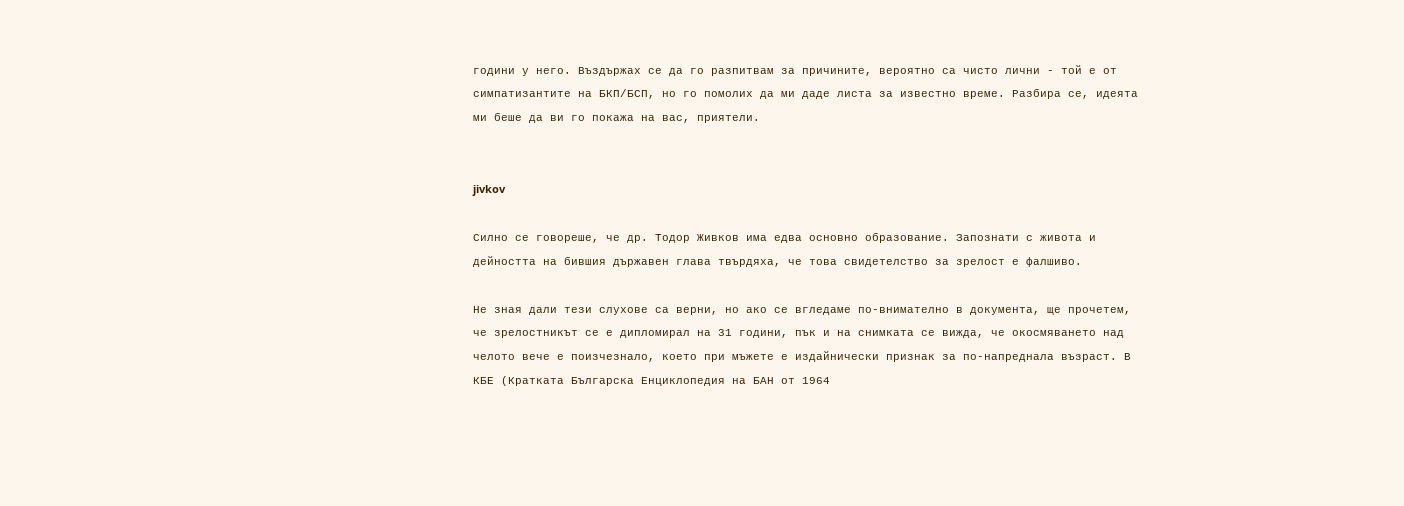години у него. Въздържах се да го разпитвам за причините, вероятно са чисто лични - той е от симпатизантите на БКП/БСП, но го помолих да ми даде листа за известно време. Разбира се, идеята ми беше да ви го покажа на вас, приятели.


jivkov

Силно се говореше, че др. Тодор Живков има едва основно образование. Запознати с живота и дейността на бившия държавен глава твърдяха, че това свидетелство за зрелост е фалшиво.

Не зная дали тези слухове са верни, но ако се вгледаме по-внимателно в документа, ще прочетем, че зрелостникът се е дипломирал на 31 години, пък и на снимката се вижда, че окосмяването над челото вече е поизчезнало, което при мъжете е издайнически признак за по-напреднала възраст. В КБЕ (Кратката Българска Енциклопедия на БАН от 1964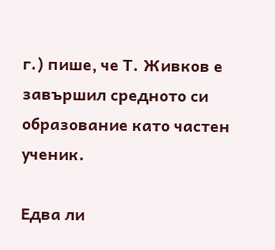г.) пише, че Т. Живков е завършил средното си образование като частен ученик.

Едва ли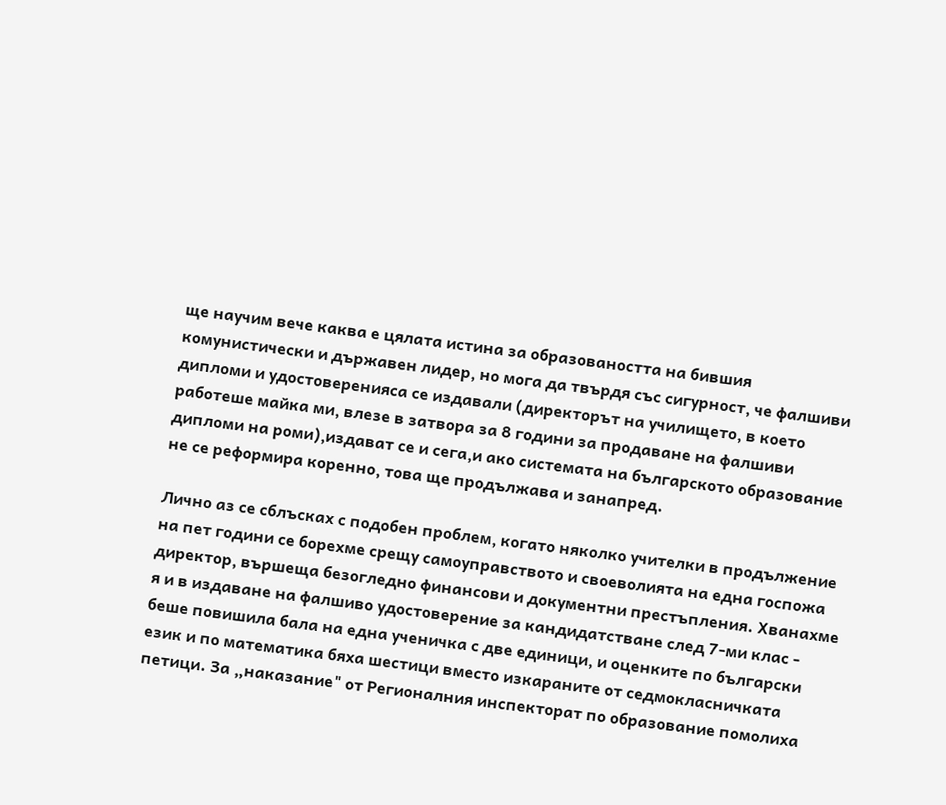ще научим вече каква е цялата истина за образоваността на бившия комунистически и държавен лидер, но мога да твърдя със сигурност, че фалшиви дипломи и удостоверенияса се издавали (директорът на училището, в което работеше майка ми, влезе в затвора за 8 години за продаване на фалшиви дипломи на роми),издават се и сега,и ако системата на българското образование не се реформира коренно, това ще продължава и занапред.

Лично аз се сблъсках с подобен проблем, когато няколко учителки в продължение на пет години се борехме срещу самоуправството и своеволията на една госпожа директор, вършеща безогледно финансови и документни престъпления. Хванахме я и в издаване на фалшиво удостоверение за кандидатстване след 7-ми клас - беше повишила бала на една ученичка с две единици, и оценките по български език и по математика бяха шестици вместо изкараните от седмокласничката петици. За „наказание" от Регионалния инспекторат по образование помолиха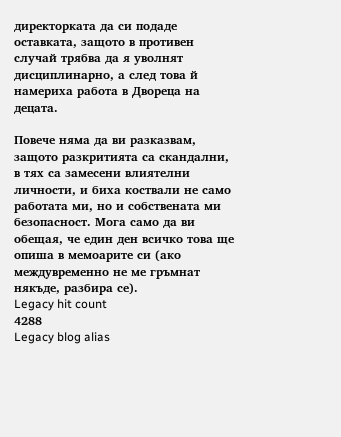директорката да си подаде оставката, защото в противен случай трябва да я уволнят дисциплинарно, а след това й намериха работа в Двореца на децата.

Повече няма да ви разказвам, защото разкритията са скандални, в тях са замесени влиятелни личности, и биха коствали не само работата ми, но и собствената ми безопасност. Мога само да ви обещая, че един ден всичко това ще опиша в мемоарите си (ако междувременно не ме гръмнат някъде, разбира се).
Legacy hit count
4288
Legacy blog alias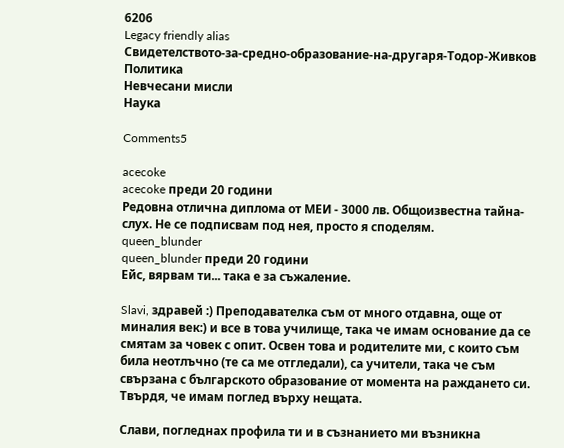6206
Legacy friendly alias
Свидетелството-за-средно-образование-на-другаря-Тодор-Живков
Политика
Невчесани мисли
Наука

Comments5

acecoke
acecoke преди 20 години
Редовна отлична диплома от МЕИ - 3000 лв. Общоизвестна тайна-слух. Не се подписвам под нея, просто я споделям.
queen_blunder
queen_blunder преди 20 години
Ейс, вярвам ти... така е за съжаление.

Slavi, здравей :) Преподавателка съм от много отдавна, още от миналия век:) и все в това училище, така че имам основание да се смятам за човек с опит. Освен това и родителите ми, с които съм била неотлъчно (те са ме отгледали), са учители, така че съм свързана с българското образование от момента на раждането си. Твърдя, че имам поглед върху нещата.

Слави, погледнах профила ти и в съзнанието ми възникна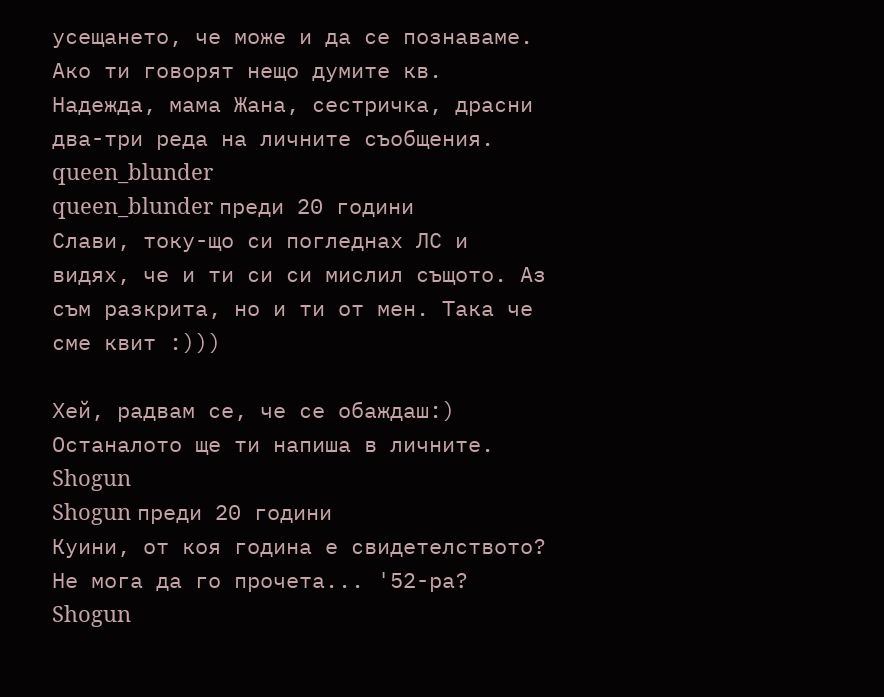усещането, че може и да се познаваме. Ако ти говорят нещо думите кв. Надежда, мама Жана, сестричка, драсни два-три реда на личните съобщения.
queen_blunder
queen_blunder преди 20 години
Слави, току-що си погледнах ЛС и видях, че и ти си си мислил същото. Аз съм разкрита, но и ти от мен. Така че сме квит :)))

Хей, радвам се, че се обаждаш:) Останалото ще ти напиша в личните.
Shogun
Shogun преди 20 години
Куини, от коя година е свидетелството? Не мога да го прочета... '52-ра?
Shogun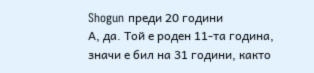Shogun преди 20 години
А, да. Той е роден 11-та година, значи е бил на 31 години, както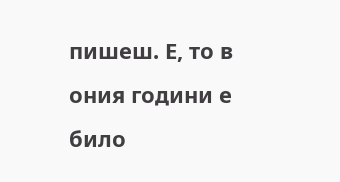пишеш. Е, то в ония години е било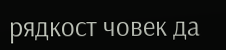рядкост човек да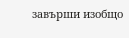завърши изобщо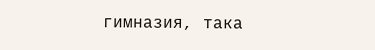гимназия, така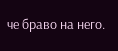че браво на него.